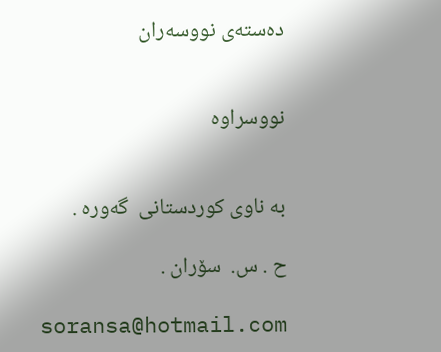ده‌سته‌ی نووسه‌ران


نووسراوه‌


به‌ ناوی کوردستانی  گه‌وره‌ .

ح . س.  سۆران .

soransa@hotmail.com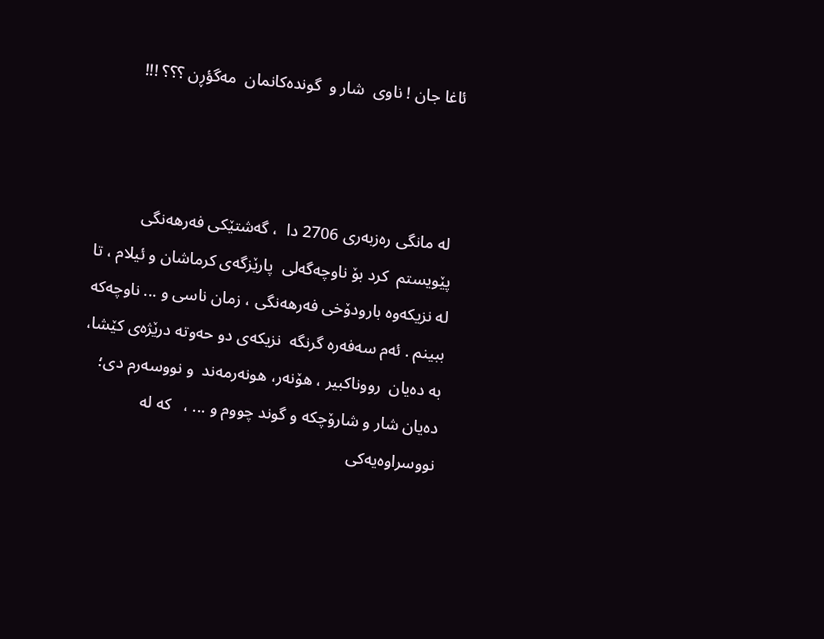ئاغا جان ! ناوی  شار و  گونده‌کانمان  مه‌گؤڕن ؟؟؟ !!!



 له‌ مانگی ره‌زبه‌ری 2706 دا  ، گه‌شتێکی فه‌رهه‌نگی پێویستم  کرد بۆ ناوچه‌گه‌لی  پارێزگه‌ی کرماشان و ئیلام ، تا له‌ نزیکه‌وه‌ بارودۆخی فه‌رهه‌نگی ، زمان ناسی و ... ناوچه‌که‌ ببینم . ئه‌م سه‌فه‌ره گرنگه‌ ‌ نزیکه‌ی دو حه‌وته‌ درێژه‌ی کێشا، به‌ ده‌یان  رووناکبیر ، هۆنه‌ر، هونه‌رمه‌ند  و نووسه‌رم دی؛   ده‌یان شار و شارۆچکه‌ و گوند چووم و ... ،   که‌ له‌ نووسراوه‌یه‌کی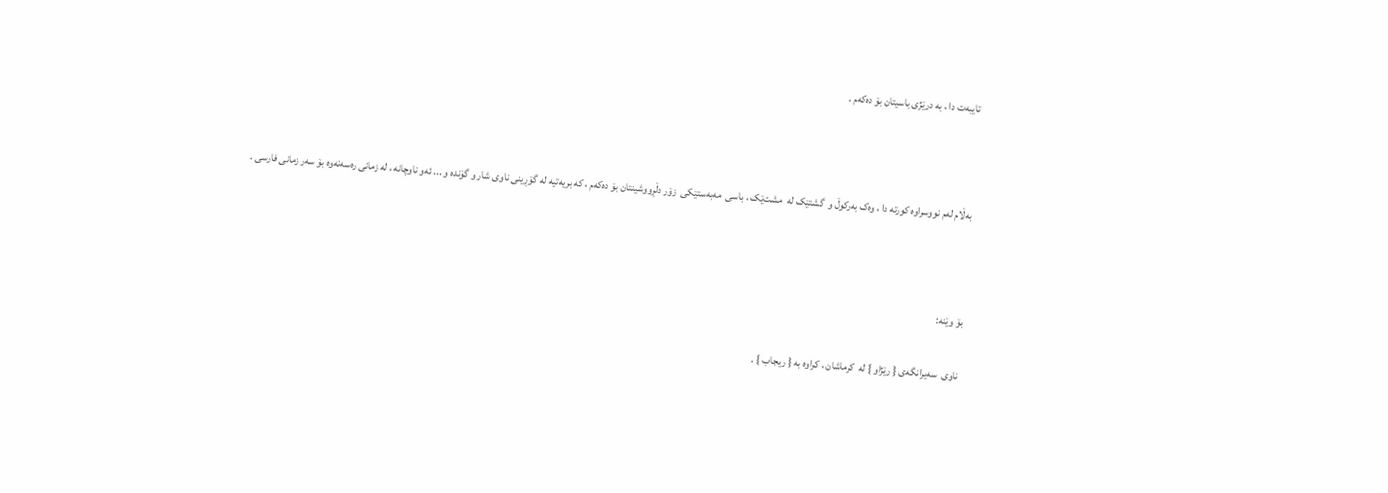تایبه‌ت دا ، به‌ درێژی باسیتان بۆ ده‌که‌م .



به‌ڵام له‌م نووسراوه‌ کورته‌ دا ، وه‌ک به‌رکوڵ و  گشتێک له‌  مشت‌ێک ، باسی  مه‌به‌ستێکی  زۆر دڵڕووشینتان بۆ ده‌که‌م ، که‌ بریه‌تیه‌ له‌ گۆڕینی ناوی شار و گۆنده و ... ئه‌و ناوچانه‌ ، له‌ زمانی ره‌سه‌نه‌وه‌ بۆ سه‌ر زمانی فارسی .



بۆ وێنه‌:

ناوی  سه‌یرانگه‌ی { رێژاو } له‌  کرماشان ، کراوه‌ به‌ { ریجاب } .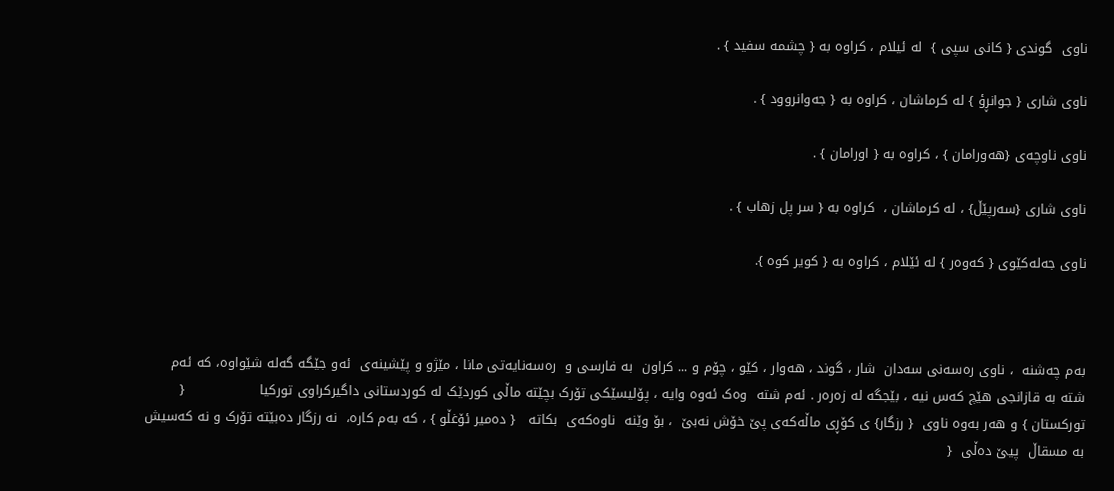ناوی  گوندی { کانی سپی }  له‌ ئیلام ، کراوه‌ به‌ { چشمه‌ سفید } .

ناوی شاری { جوانڕؤ } له‌ کرماشان ، کراوه‌ به‌ { جه‌وانروود } .

ناوی ناوچه‌ی {هه‌ورامان } ، کراوه‌ به‌ { اورامان } .

ناوی شاری {سه‌رپێڵ} ، له‌ کرماشان ،  کراوه‌ به‌ { سر پل زهاب } .

ناوی جه‌له‌کێوی { که‌وه‌ر } له‌ ئێلام ، کراوه‌ به‌ { کویر کوه }.



به‌م چه‌شنه‌  ، ناوی ره‌سه‌نی سه‌دان  شار ، گوند ، هه‌وار ، کێو ، چۆم و ... کراون  به‌ فارسی و ‌ ره‌سه‌نایه‌تی مانا ، مێژو و پێشینه‌ی  ئه‌و جێگه‌ گه‌له‌ شێواوه‌، که‌ ئه‌م شته‌ به‌ قازانجی هێچ که‌س نیه‌ ، بێجگه‌ له‌ زه‌ره‌ر . ئه‌م شته‌  وه‌ک ئه‌وه‌ وایه‌ ، پۆلیسێکی تۆرک بچێته‌ ماڵی کوردێک له‌ کوردستانی داگیرکراوی تورکیا                 { تورکستان } و هه‌ر به‌وه‌ ناوی  { رزگار} ی کۆڕی ماڵه‌که‌ی پێ خۆش نه‌بێ  ، بۆ وێنه‌  ناوه‌که‌ی ‌ بکاته‌   { ده‌میر ئۆغڵو } ، که‌ به‌م کاره‌،  نه‌ رزگار ده‌بێته‌ تۆرک و نه‌ که‌سیش به‌ مسقاڵ  پیێ ده‌ڵی  {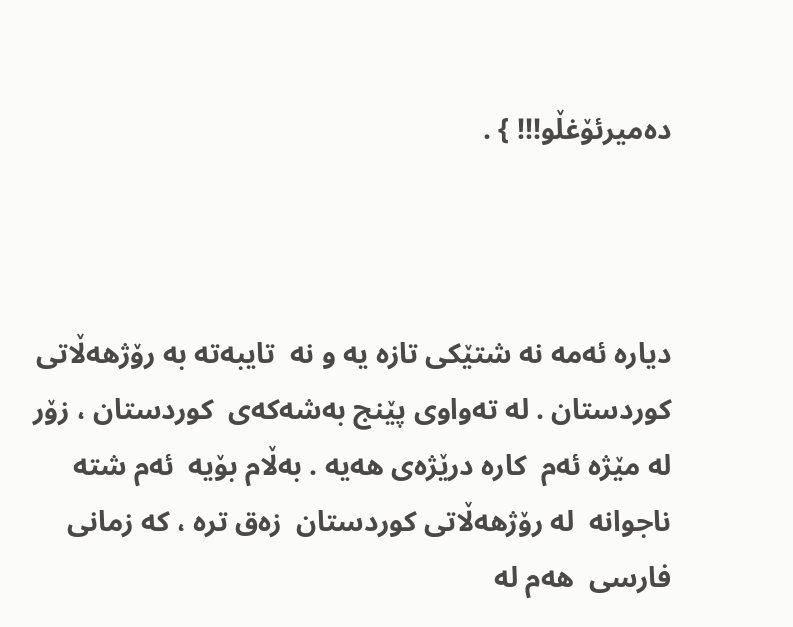ده‌میرئۆغڵو!!! } .



دیاره‌ ئه‌مه‌ نه‌ شتێکی تازه‌ یه‌ ‌و نه‌  تایبه‌ته‌ به‌ رۆژهه‌ڵاتی کوردستان‌ . له‌ ته‌واوی پێنج به‌شه‌که‌ی  کوردستان ، زۆر له مێژه‌ ئه‌م  کاره‌ درێژه‌ی هه‌یه‌ . به‌ڵام بۆیه‌  ئه‌م شته‌ ناجوانه‌ ‌ له‌ رۆژهه‌ڵاتی کوردستان  زه‌ق تره‌ ، که‌ زمانی فارسی  هه‌م له‌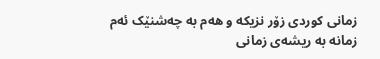زمانی کوردی زۆر نزیکه‌ و هه‌م به‌ چه‌شنێک ئه‌م زمانه‌ به‌ ریشه‌ی زمانی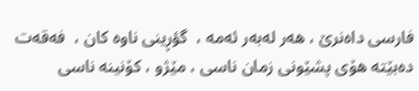فارسی داه‌نرێ ، هه‌ر له‌به‌ر ئه‌مه‌ ،  گؤڕینی ناوه‌ کان ،  فه‌قه‌ت ده‌بێته‌ هۆی پشێونی زمان ناسی ، مێژو ، کۆنینه‌ ناسی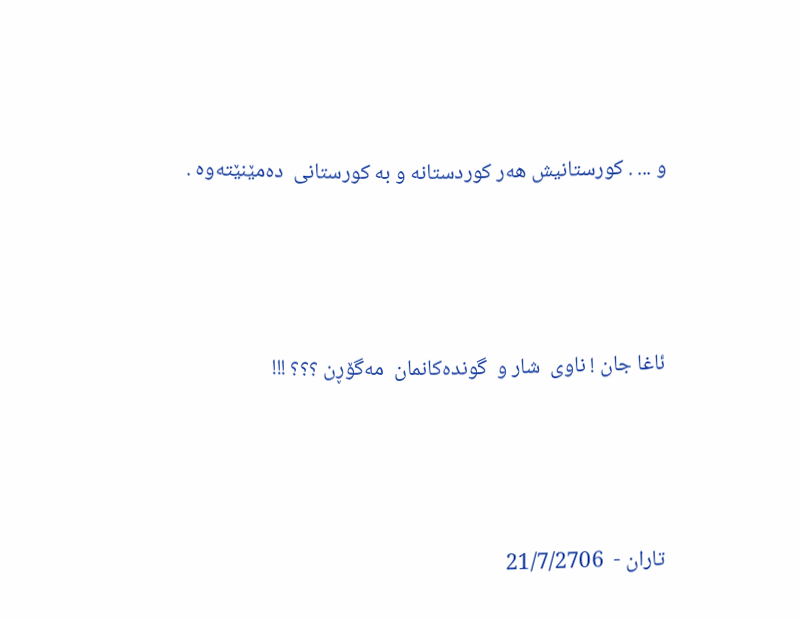و ... . کورستانیش هه‌ر کوردستانه‌ و به‌ کورستانی  ده‌مێنێته‌وه‌ .



ئاغا جان ! ناوی  شار و  گونده‌کانمان  مه‌گۆڕن ؟؟؟ !!!



تاران -  21/7/2706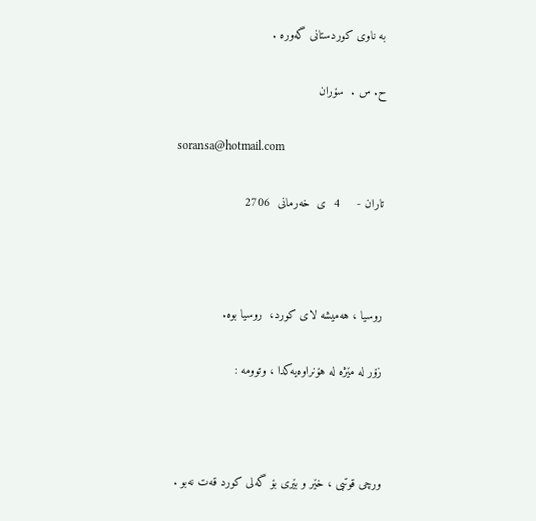به‌ ناوی کوردستانی گه‌وره‌ .

ح. س .  سۆران

soransa@hotmail.com

تاران -     4  ی  خه‌رمانی  2706



روسیا ، هه‌میشه‌ لای کورد،  روسیا بوه‌.

زۆر له‌ مێژه‌ له‌ هۆنراوه‌یه‌کدا ، وتوومه‌ :



ورچی قوتبی ، خێر و بێری بۆ گه‌لی کورد قه‌ت نه‌بو .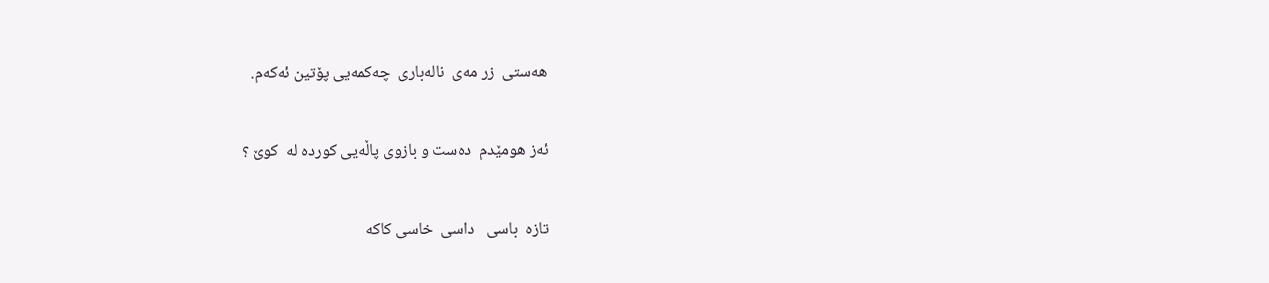هه‌ستی  زر مه‌ی  ناله‌باری  چه‌کمه‌یی پۆتین ئه‌که‌م.

ئه‌ز هومێدم  ده‌ست و بازوی پاڵه‌یی کورده‌ له‌  کوێ ؟

تازه ‌ باسی   داسی  خاسی کاکه‌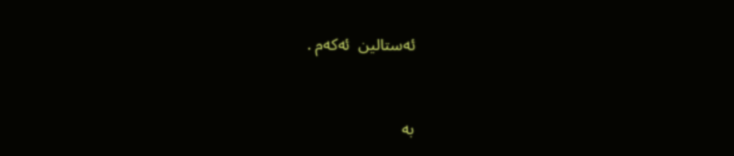ئه‌ستالین  ئه‌که‌م .



به‌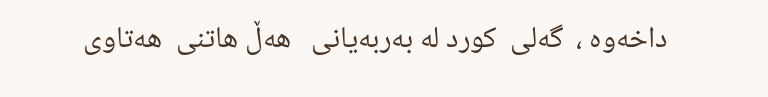داخه‌وه‌ ،  گه‌لی  کورد له‌ به‌ربه‌یانی   هه‌ڵ هاتنی  هه‌تاوی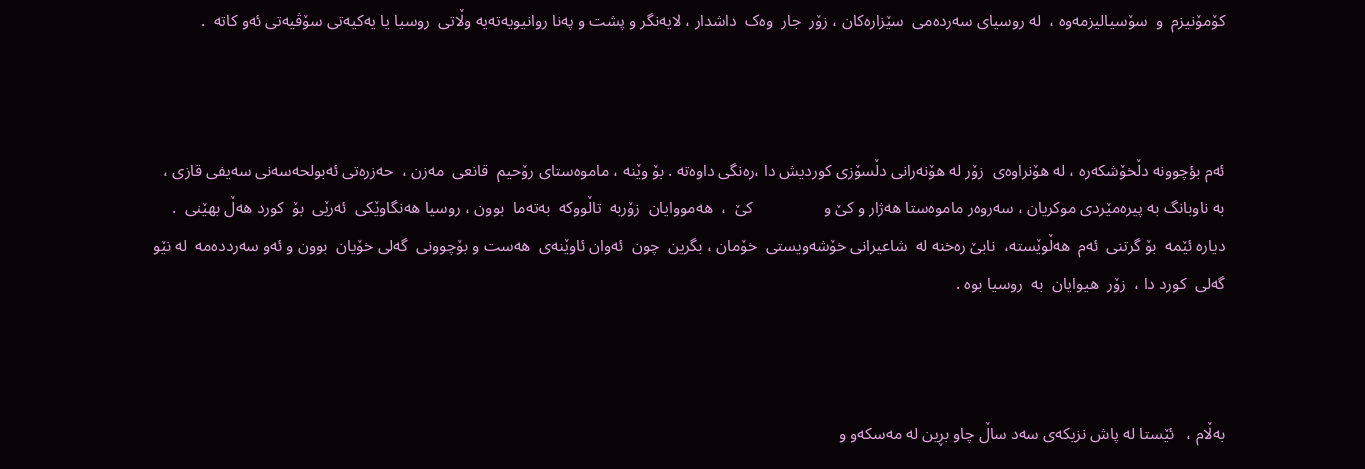کۆمۆنیزم  و  سۆسیالیزمه‌وه‌‌ ،  له‌ روسیای سه‌رده‌می  سێزاره‌کان‌ ، زۆر  جار  وه‌ک  داشدار ، لایه‌نگر و پشت و په‌نا روانیویه‌ته‌یه‌‌‌ وڵاتی  روسیا یا یه‌کیه‌تی سۆڤیه‌تی ئه‌و کاته‌  .



ئه‌م بؤچوونه‌ دڵخۆشکه‌ره‌ ، له‌ هۆنراوه‌ی  زۆر له‌ هۆنه‌رانی دڵسۆزی کوردیش دا ،ره‌نگی داوه‌ته‌ . بۆ وێنه‌ ، ماموه‌ستای رۆحیم  قانعی  مه‌زن ،  حه‌زره‌تی ئه‌بولحه‌سه‌نی سه‌یفی قازی ،  به‌ ناوبانگ به‌ پیره‌مێردی موکریان ، سه‌روه‌ر ماموه‌ستا هه‌ژار و کێ و                 کێ  ،  هه‌مووایان  زۆربه‌  تاڵووکه‌  به‌ته‌ما  بوون ، روسیا هه‌نگاوێکی  ئه‌رێی  بۆ  کورد هه‌ڵ بهێنی  .  دیاره‌ ئێمه‌  بۆ گرتنی  ئه‌م  هه‌ڵوێسته،  نابێ ره‌خنه‌ له‌  شاعیرانی خۆشه‌ویستی  خۆمان ، بگرین  چون  ئه‌وان ئاوێنه‌ی  هه‌ست و بۆچوونی  گه‌لی خۆیان  بوون و ئه‌و سه‌ردده‌مه‌  له‌ نێو  گه‌لی  کورد دا ،  زۆر  هیوایان  به‌  روسیا بوه‌ .



به‌ڵام ،   ئێستا له‌ پاش نزیکه‌ی سه‌د ساڵ چاو بڕین له‌ مه‌سکه‌و و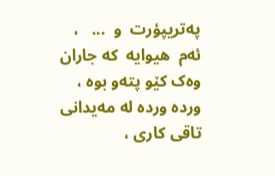په‌تریپؤرت  و  ...   ،  ئه‌م  هیوایه‌  که‌ جاران  وه‌ک کێو پته‌و بوه‌ ، ورده‌ ورده‌ له‌ مه‌یدانی تاقی کاری ،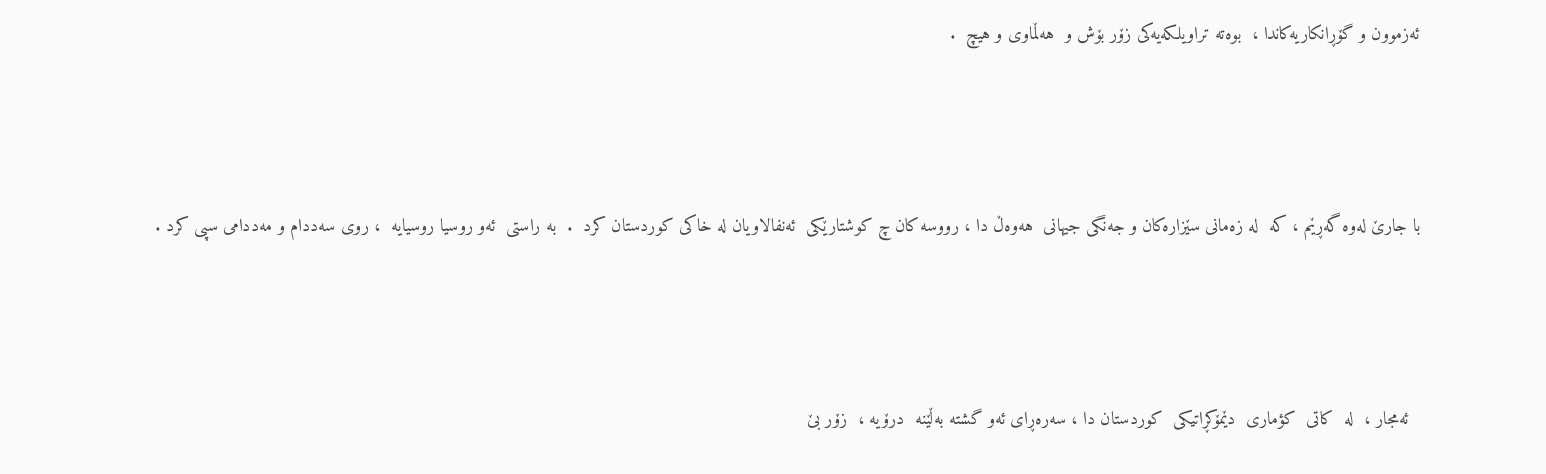ئه‌زموون و گۆڕانکاریه‌کاندا ،  بوه‌ته‌ تراویلکه‌یه‌کی زۆر بۆش و  هه‌ڵماوی و هیچ  .



با جارێ له‌وه‌ گه‌ڕێم ، که‌  له‌ زه‌مانی سێزاره‌کان و جه‌نگی جیهانی  هه‌وه‌ڵ دا ، رووسه‌ کان چ کوشتارێکی  ئه‌نفالاویان له‌ خاکی کوردستان کرد  .  به‌ راستی  ئه‌و روسیا روسیایه‌ ‌ ، روی سه‌ددام و مه‌ددامی سپی کرد .



  ئه‌مجار ،  له‌  کاتی  کؤماری  دێمۆکڕاتیکی  ‌کوردستان دا ، سه‌ره‌ڕای ئه‌و گشته‌ به‌ڵێنه‌  درۆیه‌ ،  زۆر بێ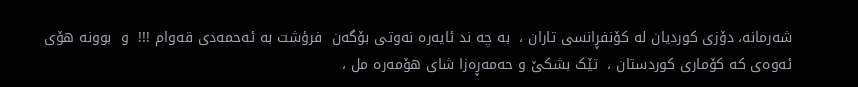شه‌رمانه‌، دۆزی کوردیان له‌ کۆنفڕانسی تاران ،  به‌ چه ‌‌ند ئایه‌ره‌ نه‌وتی بۆگه‌ن  فرؤشت به‌ ئه‌حمه‌دی قه‌وام !!!  و  بوونه‌ هۆی ئه‌وه‌ی که‌ کۆماری کوردستان ،  تێک بشکێ و حه‌مه‌ڕه‌زا شای هۆمه‌ره‌ مل ،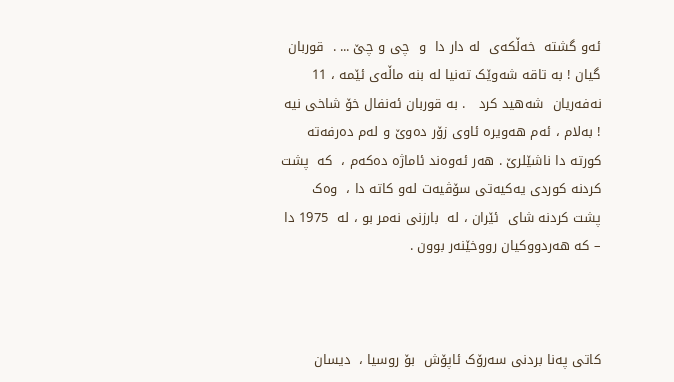ئه‌و گشته‌  خه‌ڵکه‌ی  له‌ دار دا  و  چی و چێ ... .  قوربان گیان ! به‌ تاقه‌ شه‌وێک ته‌نیا له‌ بنه‌ ماڵه‌ی ئێمه‌ ، 11 نه‌فه‌ریان  شه‌هید کرد   . به‌ قوربان ئه‌نفال خۆ شاخی نیه‌ ! به‌لام ، ئه‌م هه‌ویره‌ ئاوی زۆر ده‌وێ و له‌م ده‌رفه‌ته‌ کورته‌ دا ناشێلرێ . هه‌ر ئه‌وه‌ند ئاماژه‌ ده‌که‌م ،  که‌  پشت کردنه‌ کوردی یه‌کیه‌تی سۆڤیه‌ت له‌و کاته‌ دا ،  وه‌ک پشت کردنه‌ شای  ئێران ، له‌  بارزنی نه‌مر بو ، له‌  1975 دا – که‌ هه‌ردووکیان رووخێنه‌ر بوون .



کاتی په‌نا بردنی سه‌رۆک ئاپۆش  بۆ روسیا ،  دیسان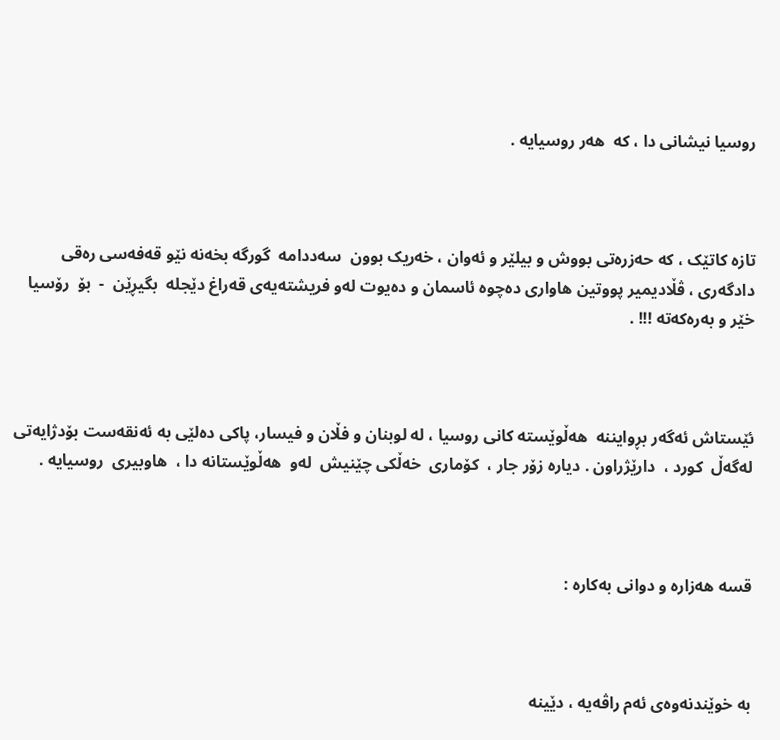روسیا نیشانی دا ، که‌  هه‌ر روسیایه‌ .



تازه‌ کاتێک ، که‌ حه‌زره‌تی بووش و بیلێر و ئه‌وان ، خه‌ریک بوون  سه‌ددامه‌  گورگه‌ بخه‌نه‌ نێو قه‌فه‌سی ره‌قی  دادگه‌ری ، ڤڵادیمیر پووتین هاواری ده‌چوه‌ ئاسمان و ده‌یوت له‌و فریشته‌یه‌ی قه‌راغ دێجله‌  بگيڕێن  -  بۆ  رۆسیا  خێر و به‌ره‌که‌ته‌ !!! .



ئێستاش ئه‌گه‌ر بڕوایننه‌  هه‌ڵوێسته‌ کانی روسیا ، له‌ لوبنان و فڵان و فیسار، پاکی ده‌لێی به‌ ئه‌نقه‌ست بۆدژایه‌تی له‌گه‌ڵ  کورد ،  دارێژراون . دیاره‌ زۆر جار ،  کۆماری  خه‌ڵکی چێنیش  له‌و  هه‌ڵوێستانه‌ دا ،  هاوبیری  روسیایه‌ .



قسه‌ هه‌زاره‌ و دوانی به‌کاره‌ :



به‌ خوێندنه‌وه‌ی ئه‌م راڤه‌یه‌ ، دێینه‌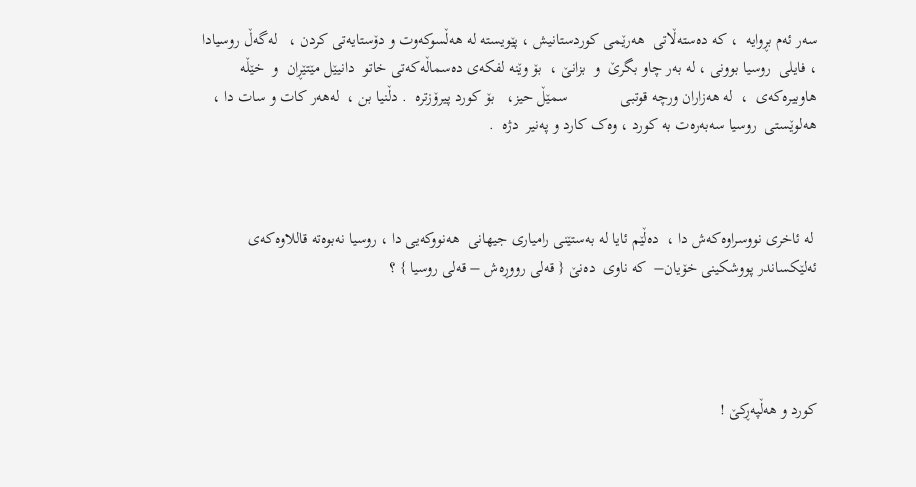سه‌ر ئه‌م بڕوایه‌ ‌ ، که‌ ده‌سته‌ڵاتی  هه‌رێمی کوردستانیش ، پێویسته‌ له‌ هه‌ڵسوکه‌وت و دۆستایه‌تی کردن ،   له‌گه‌ڵ روسیادا ، فایلی  روسیا بوونی ، له‌ به‌ر چاو بگرێ  و  بزانێ ،  بۆ وێنه‌ لفکه‌ی ده‌سماڵه‌که‌تی خاتو  دانیێل مێتێڕان  و  خێڵه‌ هاوبیره‌که‌ی  ،  له‌ هه‌زاران ورچه‌ قوتبی             سمێڵ حیز،   بۆ کورد پیرۆزتره‌  . دڵنیا بن ،  له‌هه‌ر کات و سات دا ، هه‌لوێستی  روسیا سه‌به‌ره‌ت به‌ کورد ، وه‌ک کارد و په‌نیر  دژه‌ ‌ .



 له‌ ئاخری نووسراوه‌که‌ش دا ،  ده‌ڵێم ئایا له‌ به‌ستێنی رامیاری جیهانی  هه‌نووکه‌یی دا ، روسیا نه‌بوه‌ته‌ قاللاوه‌که‌ی  ئه‌لێکساندر پووشکینی خۆیان–  که‌ ناوی  ده‌نێ { قه‌لی رووڕه‌ش – قه‌لی روسیا } ؟




كورد و هه‌ڵپه‌ڕكێ !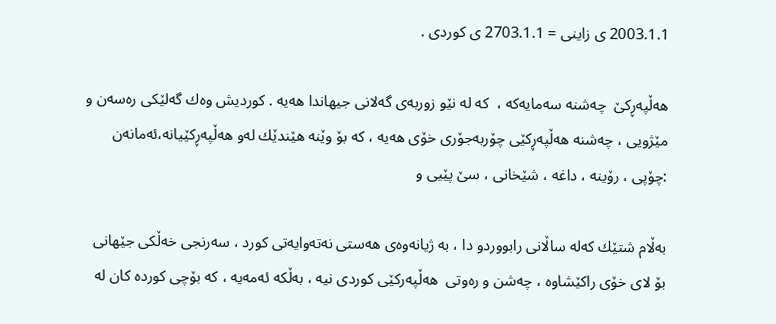2003.1.1 ی زاینی = 2703.1.1 ی كوردی .

هه‌ڵپه‌ڕكێ  چه‌شنه سه‌مایه‌كه‌ ،  كه‌ له‌ نێو زوربه‌ی گه‌لانی جیهاندا هه‌یه‌ . كوردیش وه‌ك گه‌لێكی ره‌سه‌ن و مێژویی ، چه‌شنه‌ هه‌ڵپه‌ڕكێی چۆربه‌جۆری خۆی هه‌یه‌ ، كه‌ بۆ وێنه‌ هێندێك له‌و هه‌ڵپه‌ڕكێیانه‌،ئه‌مانه‌ن :چۆپی ، رۆینه‌ ، داغه‌ ، شێخانی ، سێ پێیی و

به‌ڵام شتێك كه‌له‌ ساڵانی رابووردو دا ، به‌ ژیانه‌وه‌ی هه‌ستی نه‌ته‌وایه‌تی كورد ، سه‌رنجی خه‌ڵكی جێهانی بۆ لای خۆی راكێشاوه‌ ، چه‌شن و ره‌وتی  هه‌ڵپه‌ركێی كوردی نیه‌ ، به‌ڵكه ئه‌مه‌یه‌ ، كه‌ بۆچی كورده كان له‌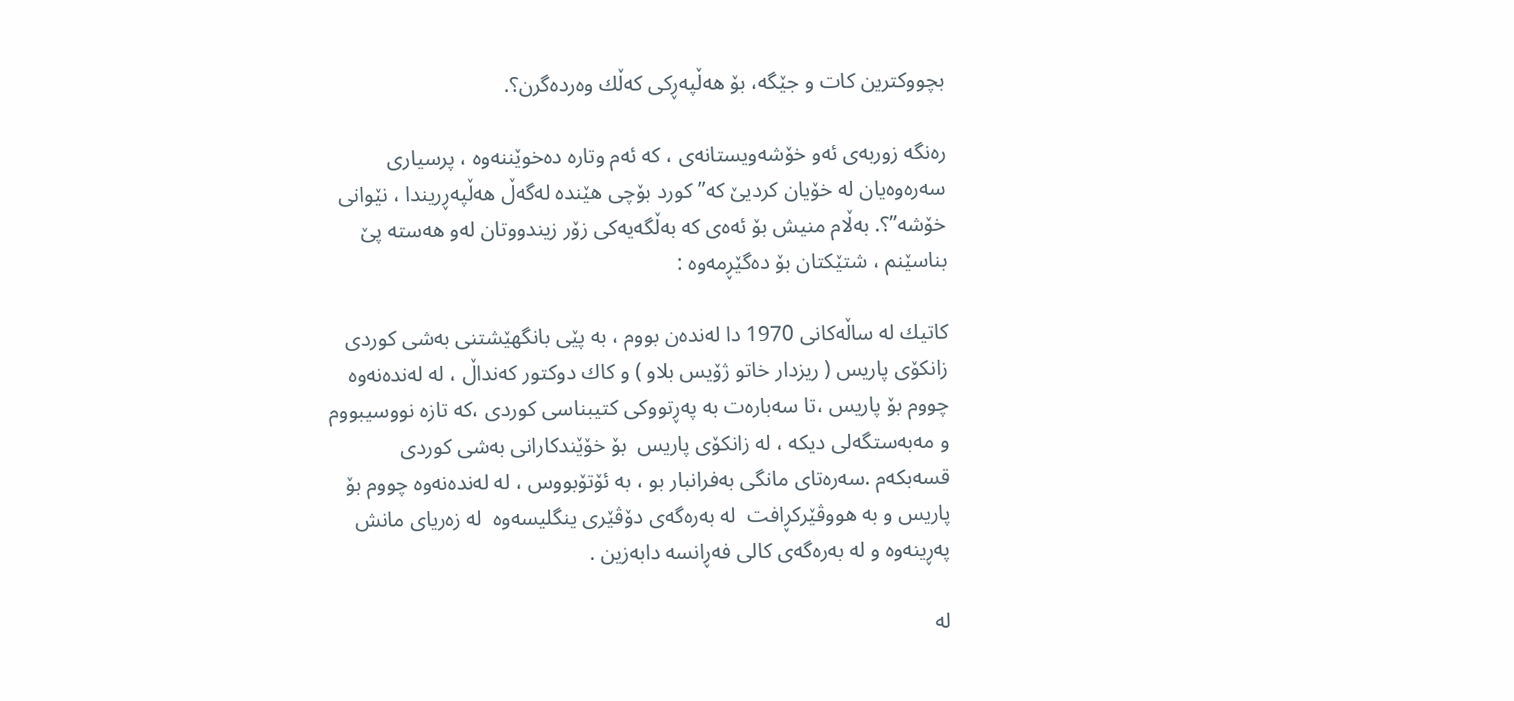بچووكترین كات و جێگه‌، بۆ هه‌ڵپه‌ڕكی كه‌ڵك وه‌رده‌گرن؟.

ره‌نگه‌ زوربه‌ی ئه‌و خۆشه‌ویستانه‌ی ، كه‌ ئه‌م وتاره‌ ده‌خوێننه‌وه‌ ، پرسیاری سه‌ره‌وه‌یان له‌ خۆیان كردیێ كه‌” كورد بۆچی هێنده‌ له‌گه‌ڵ هه‌ڵپه‌ڕریندا ، نێوانی خۆشه”؟. به‌ڵام منیش بۆ ئه‌ه‌ی كه‌ به‌ڵگه‌یه‌كی زۆر زیندووتان له‌و هه‌سته‌ پێ بناسێنم ، شتێكتان بۆ ده‌گێڕمه‌وه‌ :

كاتیك له‌ ساڵه‌كانی 1970 دا له‌نده‌ن بووم ، به‌ پێی بانگهێشتنی به‌شی كوردی زانكۆی پاریس ( ریزدار خاتو ژۆیس بلاو ) و كاك دوكتور كه‌نداڵ ، له‌ له‌نده‌نه‌وه‌ چووم بۆ پاریس ،تا سه‌باره‌ت به‌ په‌ڕتووكی كتیبناسی كوردی ،كه‌ تازه‌ نووسیبووم  و مه‌به‌ستگه‌لی دیكه‌ ، له‌ زانكۆی پاریس  بۆ خۆێندكارانی به‌شی كوردی قسه‌بكه‌م .سه‌ره‌تای مانگی به‌فرانبار بو ، به‌ ئۆتۆبووس ، له‌ له‌نده‌نه‌وه‌ چووم بۆ  پاریس و به‌ هووڤێركڕافت  له به‌ره‌گه‌ی دۆڤێری ینگلیسه‌وه‌  له‌ زه‌ریای مانش په‌ڕینه‌وه‌ و له‌ به‌ره‌گه‌ی كالی فه‌ڕانسه‌ دابه‌زین .

له‌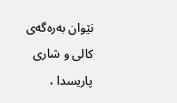نێوان به‌ره‌گه‌ی كالی و شاری پاریسدا ،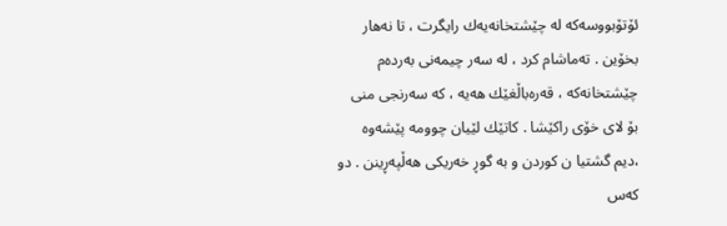ئۆتۆبووسه‌كه‌ له‌ چێشتخانه‌یه‌ك رایگرت ، تا نه‌هار بخۆین . ته‌ماشام كرد ، له‌ سه‌ر چیمه‌نی به‌رده‌م چێشتخانه‌كه‌ ، قه‌ره‌باڵغێك هه‌یه‌ ، كه‌ سه‌رنجی منی بۆ لای خۆی راكێشا . كاتێك لێیان چوومه‌ پێشه‌وه‌ ،دیم گشتیا ن كوردن و به‌ گوڕ خه‌ریكی هه‌ڵپه‌ڕینن . دو كه‌س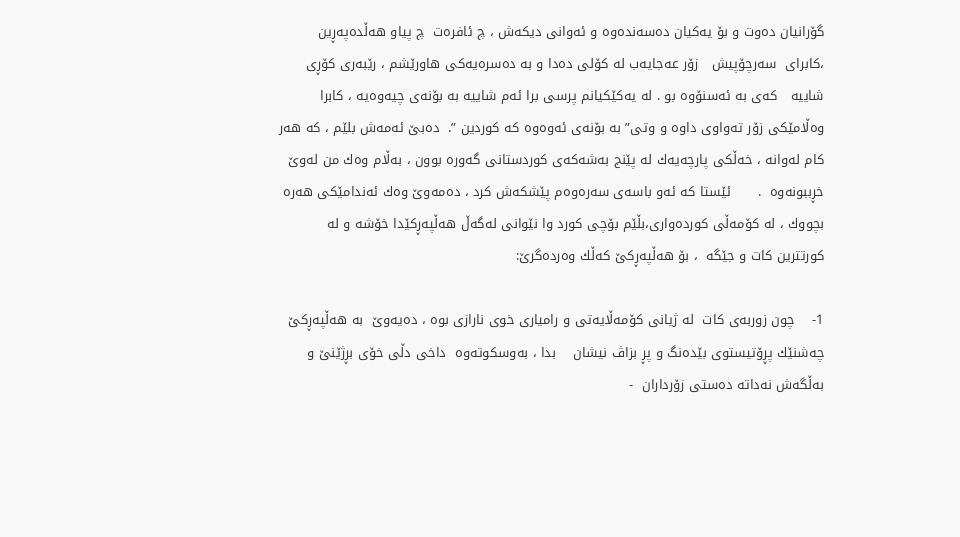گۆرانیان ده‌وت و بۆ یه‌كیان ده‌سه‌نده‌وه‌ و ئه‌وانی دیكه‌ش ، چ ئافره‌ت  چ پیاو هه‌ڵده‌په‌ڕین ،كابرای  سه‌رچۆپیش   زۆر عه‌جایه‌ب له‌ كۆلی ده‌دا و به‌ ده‌سره‌یه‌كی هاورێشم ، رێبه‌ری كۆڕی شاییه‌   كه‌ی به‌ ئه‌سنۆوه‌ بو . له‌ یه‌كێكیانم پرسی برا ئه‌م شاییه‌ به‌ بۆنه‌ی چیه‌وه‌یه‌ ، كابرا وه‌ڵامێكی زۆر ته‌واوی داوه‌ و وتی” به‌ بۆنه‌ی ئه‌وه‌وه كه‌ كوردین ”.  ده‌بێ ئه‌مه‌ش بلێم ، كه‌ هه‌ر كام له‌وانه‌ ، خه‌ڵكی پارچه‌یه‌ك له‌ پێنج به‌شه‌كه‌ی كوردستانی گه‌وره‌ بوون ، به‌ڵام وه‌ك من له‌وێ خڕببونه‌وه‌  .      ئێستا كه‌ ئه‌و باسه‌ی سه‌ره‌وه‌م پێشكه‌ش كرد ، ده‌مه‌وێ وه‌ك ئه‌ندامێكی هه‌ره‌   بچووك ، له‌ كۆمه‌ڵی كورده‌واری،بڵێم بۆچی كورد وا نێوانی له‌گه‌ڵ هه‌ڵپه‌ڕكێدا خۆشه‌ و له‌ كورتترین كات و جێگه‌  ، بۆ هه‌ڵپه‌ڕكێ كه‌ڵك وه‌رده‌گرێ:

1-    چون زوربه‌ی كات  له‌ ژیانی كۆمه‌ڵایه‌تی و رامیاری خوی نارازی بوه‌ ، ده‌یه‌وێ  به‌ هه‌ڵپه‌ڕكێ چه‌شنێك پڕۆتیستوی بێده‌نگ و پڕ بزاڤ نیشان    بدا ، به‌وسكوته‌وه‌  داخی دڵی خۆی بڕژێنێ و به‌ڵگه‌ش نه‌داته‌ ده‌ستی زۆرداران  -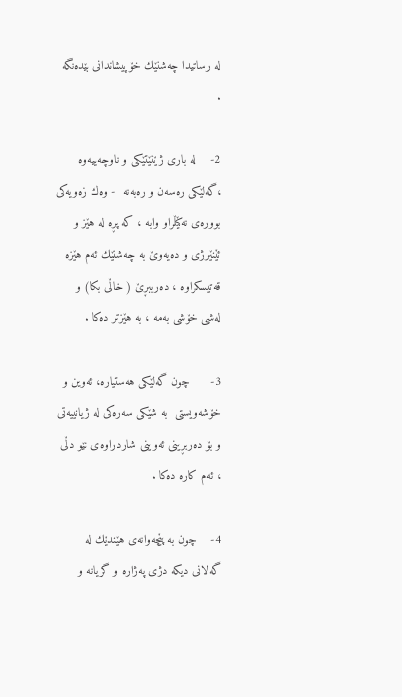له‌ رساتیدا چه‌شنێك خۆپیشاندانی بێده‌نگه‌  .

2-    له‌ باری ژێنێتێكی و ناوچه‌ییه‌وه‌ ،گه‌لێكی ره‌سه‌ن و ره‌به‌نه‌  - وه‌ك زه‌ویه‌كی بووره‌ی نه‌كێڵراو وابه‌ ، كه‌ پڕه‌ له‌ هێز و ئێنێرژی و ده‌یه‌وێ به‌ چه‌شنێك ئه‌م هێزه‌ قه‌تیسكراوه‌ ، ده‌رببڕێ ( خاڵی بكا) و له‌شی خۆشی به‌مه‌ ، به‌ هێزتر ده‌كا .

3-      چون گه‌لێكی هه‌ستیاره‌، ئه‌وین و خۆشه‌ویستی  به‌ شێكی سه‌ره‌كی له‌ ژیانییه‌تی و بۆ ده‌ربڕینی ئه‌وینی شاردراوه‌ی نێو دڵی ، ئه‌م كاره‌ ده‌كا .

4-    چون به‌ پێچه‌وانه‌ی هێندێك له‌ گه‌لانی دیكه‌ دژی په‌ژاره‌ و گریانه‌ و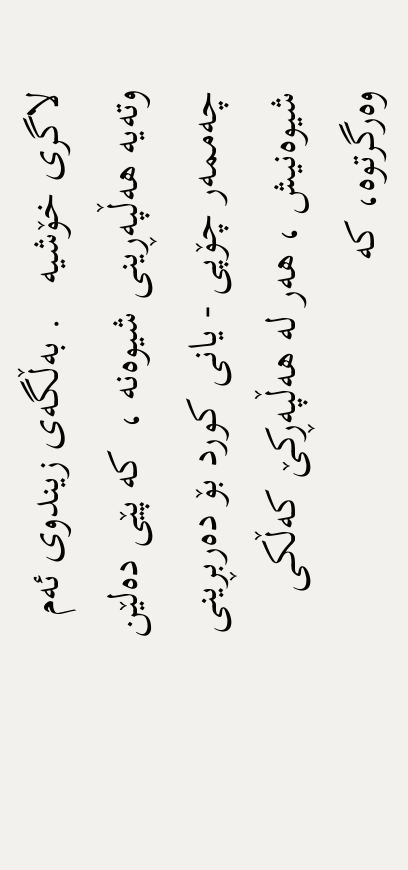لاگری خۆشیه‌   . به‌ڵگه‌ی زیندوی ئه‌م وته‌یه‌ هه‌ڵپه‌ڕینی شیوه‌نه‌ ،  كه‌ پێی ده‌لێن  چه‌ممه‌ر چۆپی - یانی كورد بۆ ده‌ربڕینی شیوه‌نیش ، هه‌ر له‌ هه‌ڵپه‌ڕكێ كه‌ڵكی وه‌رگرتوه‌، كه‌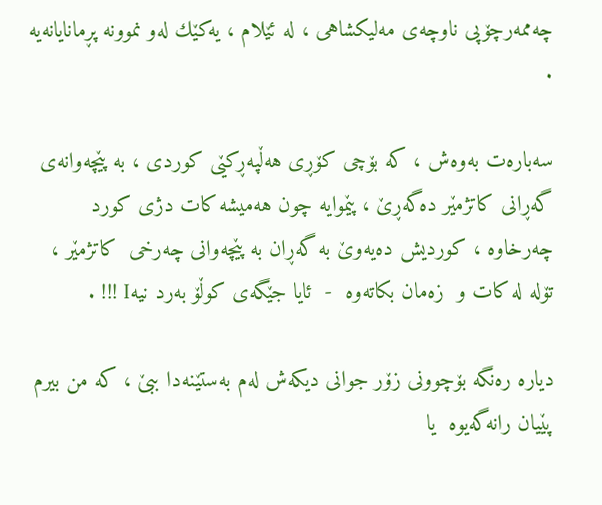چه‌ممه‌رچۆپی ناوچه‌ی مه‌لیكشاهی ، له‌ ئێلام ، یه‌كێك له‌و نموونه‌ پڕمانایانه‌یه‌  .

سه‌باره‌ت به‌وه‌ش ، كه‌ بۆچی كۆڕی هه‌ڵپه‌ڕكێی كوردی ، به‌ پێچه‌وانه‌ی گه‌ڕانی كاتژمێر ده‌گه‌ڕێ ، پێموایه چون هه‌میشه‌ كات دژی كورد چه‌رخاوه‌ ، كوردیش ده‌یه‌وێ به‌ گه‌ڕان به‌ پێچه‌وانی چه‌رخی  كاتژمێر ، تۆله‌ له‌ كات و  زه‌مان بكاته‌وه‌  -  ئایا جێگه‌ی كوڵۆ به‌رد نیه‌I !!! .

دیاره ره‌نگه‌ بۆچوونی زۆر جوانی دیكه‌ش له‌م به‌ستێنه‌دا ببێ ، كه‌ من بیرم پێیان رانه‌گه‌یوه‌  یا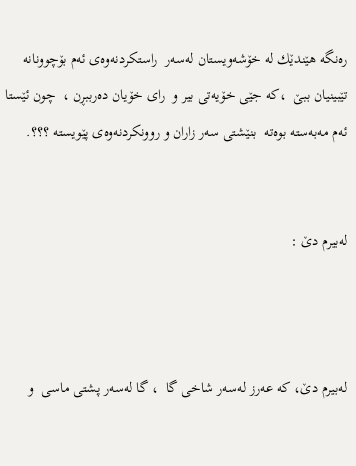ره‌نگه‌ هێندێك له‌ خۆشه‌ویستان له‌سه‌ر  راستكردنه‌وه‌ی ئه‌م بۆچوونانه‌ تێبینیان ببێ  ،كه‌ جێی خۆیه‌تی بیر و  رای خۆیان ده‌رببڕن ،  چون ئێستا ئه‌م مه‌به‌سته‌ بوه‌ته‌  بنێشتی سه‌ر زاران و روونكردنه‌وه‌ی پێویسته‌ ؟؟؟.


له‌بیرم دێ :



له‌بیرم دێ، كه‌ عه‌رز له‌سه‌ر شاخی گا  ، گا له‌سه‌ر پشتی ماسی  و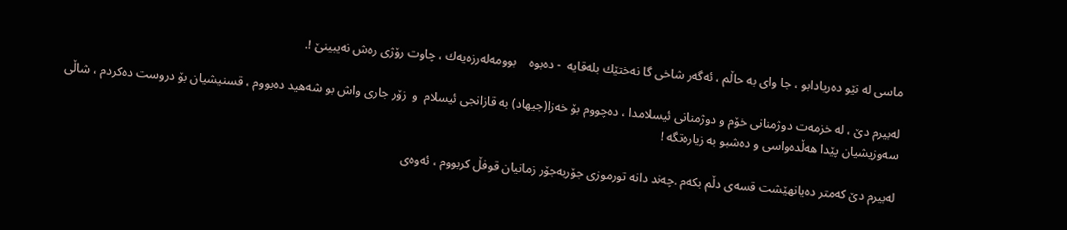ماسی له‌ نێو ده‌ریادابو ، جا وای به‌ حاڵم ، ئه‌گه‌ر شاخی گا نه‌ختێك بله‌قایه‌  - ده‌بوه‌    بوومه‌له‌رزه‌یه‌ك ، چاوت رۆژی ره‌ش نه‌یبینێ !.

له‌بیرم دێ ، له‌ خزمه‌ت دوژمنانی خۆم و دوژمنانی ئیسلامدا ، ده‌چووم بۆ خه‌زا(جیهاد) به‌ قازانجی ئیسلام  و  زۆر جاری واش بو شه‌هید ده‌بووم ، قسنیشیان بۆ دروست ده‌كردم ، شاڵی سه‌وزیشیان پێدا هه‌ڵده‌واسی و ده‌شبو به‌ زیاره‌تگه‌ !

له‌بیرم دێ كه‌متر ده‌یانهێشت قسه‌ی دڵم بكه‌م .چه‌ند دانه‌ تورموزی جۆربه‌جۆر زمانیان قوفڵ كربووم ، ئه‌وه‌ی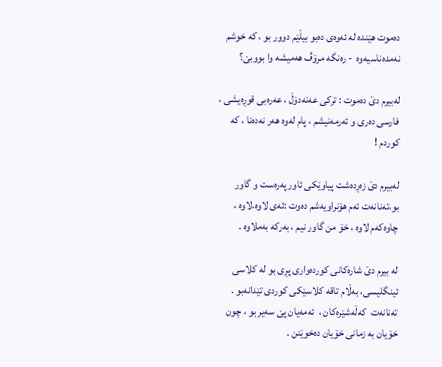ده‌موت هێنده‌ له‌ ئه‌وه‌ی ده‌بو بیڵێم دوور بو ، كه‌ خوشم نه‌مده‌ناسیه‌وه‌  - ره‌نگه‌ مرۆڤ هه‌میشه‌ وا بووبێ؟

له‌بیرم دێ ده‌موت : تركی عه‌نه‌دۆڵ ، عه‌ره‌بی قوڕه‌یشی ، فارسی ده‌ری و ئه‌رمه‌نیشم ، پام له‌وه‌ هه‌ر نه‌ده‌نا ، كه‌ كوردم !

له‌بیرم دێ زه‌ڕده‌شت پیاوێكی ئاور په‌ره‌ست و گاور بو،ته‌نانه‌ت ئه‌م هۆنراویه‌شم ده‌وت :ئه‌ی لاوه‌،لاوه ،  چاوه‌كه‌م لاوه‌ ، خۆ من گاور نیم ، به‌ركه‌ به‌ملاوه‌ .

له‌ بیرم دێ شاره‌كانی كورده‌واری پڕی بو له‌ كلاسی ئینگلیسی، به‌ڵام تاقه‌ كلاسێكی كوردی تێدانه‌بو . ته‌نانه‌ت  كه‌ڵه‌شێره‌كان ،  ئه‌مه‌یان پێ سه‌یر بو ، چون خۆیان به‌ زمانی خۆیان ده‌خوێنن .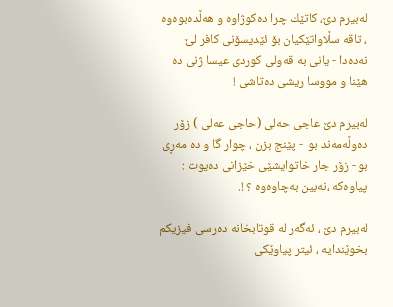له‌بیرم دێ، كاتێك چرا ده‌كوژاوه‌ و هه‌ڵده‌بوه‌وه‌ ، تاقه‌ سڵاواتێكیان بۆ ئێدیسۆنی كافر لێ نه‌ده‌دا - یانی به‌ قه‌ولی كوردی عیسا ژنی ده‌ هێنا و مووسا ریشی ده‌تاشی !

له‌بیرم دێ عاجی حه‌لی (حاجی عه‌لی ) زۆر ده‌وڵه‌مه‌ند بو  - پێنج بزن ، چوار گا و ده‌ مه‌ڕی بو - زۆر جار خاتوایشێی خێزانی ده‌یوت :  پیاوه‌كه‌ ،نه‌بین به‌چاوه‌وه‌ ؟ !.

له‌بیرم دێ ، ئه‌گه‌ر له‌ قوتابخانه‌ ده‌رسی فیزیكم بخوێندایه‌ ، ئیتر پیاوێكی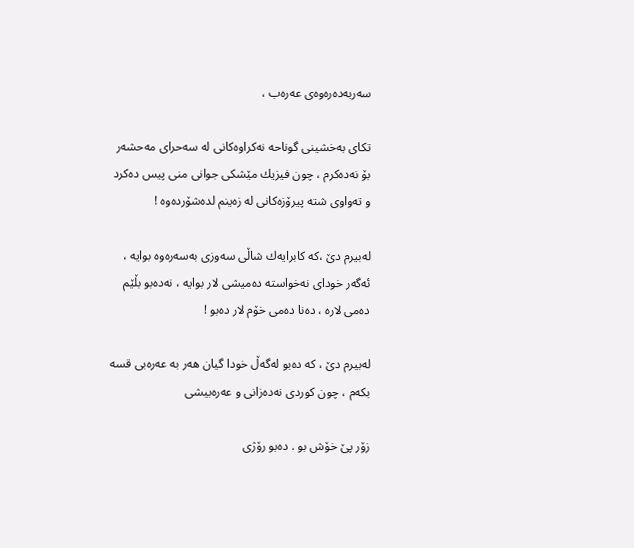سه‌ربه‌ده‌ره‌وه‌ی عه‌ره‌ب ،

تكای به‌خشینی گوناحه‌ نه‌كراوه‌كانی له‌ سه‌حرای مه‌حشه‌ر  بۆ نه‌ده‌كرم ، چون فیزیك مێشكی جوانی منی پیس ده‌كرد و ته‌واوی شته‌ پیرۆزه‌كانی له‌ زه‌ینم لده‌شۆرده‌وه‌ !

له‌بیرم دێ ،كه‌ كابرایه‌ك شاڵی سه‌وزی به‌سه‌ره‌وه‌ بوایه‌ ، ئه‌گه‌ر خودای نه‌خواسته‌ ده‌میشی لار بوایه‌ ، نه‌ده‌بو بڵێم ده‌می لاره‌ ، ده‌نا ده‌می خۆم لار ده‌بو !

له‌بیرم دێ ، كه‌ ده‌بو له‌گه‌ڵ خودا گیان هه‌ر به‌ عه‌ره‌بی قسه‌ بكه‌م ، چون كوردی نه‌ده‌زانی و عه‌ره‌بیشی

زۆر پێ خۆش بو . ده‌بو رۆژی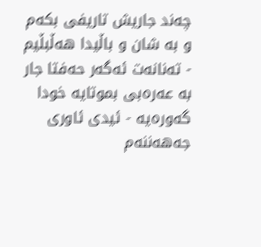چه‌ند جاریش تاریفی بكه‌م و به‌ شان و باڵیدا هه‌ڵبڵیم - ته‌نانه‌ت ئه‌گه‌ر حه‌فتا جار به‌ عه‌ره‌بی بموتایه خودا گه‌وره‌یه‌ - ئیدی ئاوری جه‌هه‌ننه‌م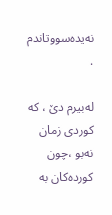نه‌یده‌سووتاندم .

له‌بیرم دێ ، كه‌ كوردی زمان نه‌بو ،چون كورده‌كان به‌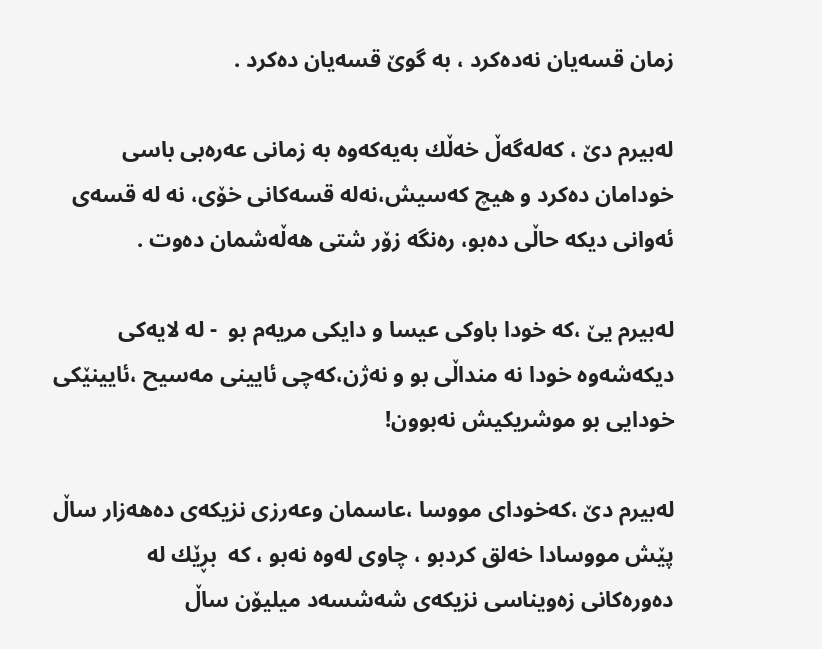زمان قسه‌یان نه‌ده‌كرد ، به‌ گوێ قسه‌یان ده‌كرد .

له‌بیرم دێ ، كه‌له‌گه‌ڵ خه‌ڵك به‌یه‌كه‌وه‌ به‌ زمانی عه‌ره‌بی باسی خودامان ده‌كرد و هیچ كه‌سیش،نه‌له‌ قسه‌كانی خۆی، نه‌ له‌ قسه‌ی ئه‌وانی دیكه‌ حاڵی ده‌بو، ره‌نگه‌ زۆر شتی هه‌ڵه‌شمان ده‌وت .

له‌بیرم یێ ،كه‌ خودا باوكی عیسا و دایكی مریه‌م بو  - له‌ لایه‌كی دیكه‌شه‌وه‌ خودا نه‌ منداڵی بو و نه‌ژن،كه‌چی ئایینی مه‌سیح ،ئایینێكی خودایی بو موشریكیش نه‌بوون!

له‌بیرم دێ ،كه‌خودای مووسا ،عاسمان وعه‌رزی نزیكه‌ی ده‌هه‌زار ساڵ  پێش مووسادا خه‌لق كردبو ، چاوی له‌وه‌ نه‌بو ، كه‌  بڕێك له‌ ده‌وره‌كانی زه‌ویناسی نزیكه‌ی شه‌شسه‌د میلیۆن ساڵ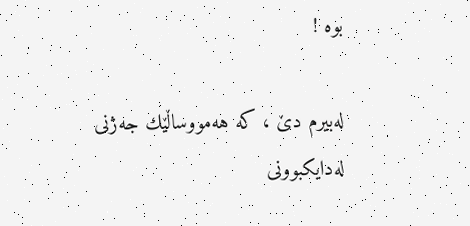بوه‌ !

له‌بیرم دێ ، كه‌ هه‌مووساڵێك جه‌ژنی له‌دایكبوونی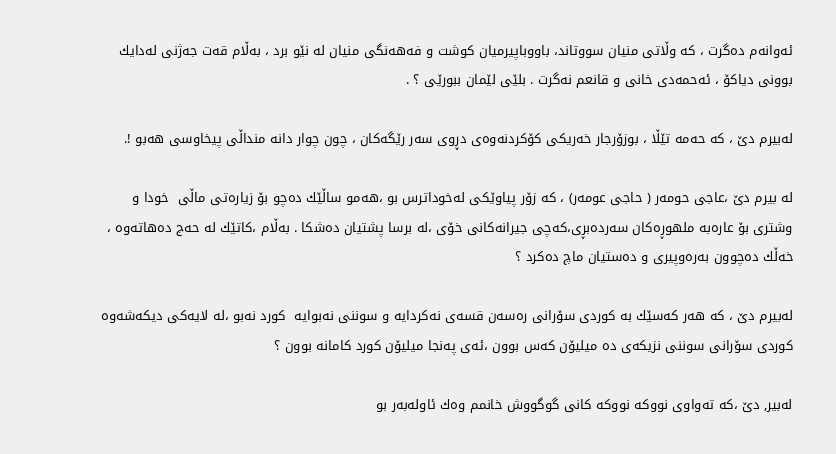ئه‌وانه‌م ده‌گرت ، كه‌ وڵاتی منیان سووتاند، باووباپیرمیان كوشت و فه‌هه‌نگی منیان له‌ نێو برد ، به‌ڵام قه‌ت جه‌ژنی له‌دایك بوونی دیاكۆ ، ئه‌حمه‌دی خانی و قانعم نه‌گرت . بلێی لێمان ببورێی ؟ .

له‌بیرم دێ ، كه‌ حه‌مه‌ تێڵا ، بوزۆرجار خه‌ریكی كۆكردنه‌وه‌ی دڕوی سه‌ر رێگه‌كان ، چون چوار دانه‌ منداڵی پیخاوسی هه‌بو !.

له‌ بیرم دێ ،عاجی حومه‌ر ( حاجی عومه‌ر) ، كه‌ زۆر پیاوێكی له‌خوداترس بو ،هه‌مو ساڵێك ده‌چو بۆ زیاره‌تی ماڵی  خودا و  وشتری بۆ عاره‌به‌ ملهوڕه‌كان سه‌رده‌بڕی،كه‌چی جیرانه‌كانی خۆی ،له‌ برسا پشتیان ده‌شكا . به‌ڵام ،كاتێك له‌ حه‌ج ده‌هاته‌وه‌ ، خه‌ڵك ده‌چوون به‌ره‌وپیری و ده‌ستیان ماچ ده‌كرد ؟

له‌بیرم دێ ، كه‌ هه‌ر كه‌سێك به‌ كوردی سۆرانی ره‌سه‌ن قسه‌ی نه‌كردایه‌ و سوننی نه‌بوایه‌  كورد نه‌بو ،له‌ لایه‌كی دیكه‌شه‌وه‌ كوردی سۆرانی سوننی نزیكه‌ی ده‌ میلیۆن كه‌س بوون ،ئه‌ی په‌نجا میلیۆن كورد كامانه‌ بوون ؟

له‌بیر, دێ ،كه‌ ته‌واوی نووكه‌ نووكه‌ كانی گوگووش خانمم وه‌ك ئاوله‌به‌ر بو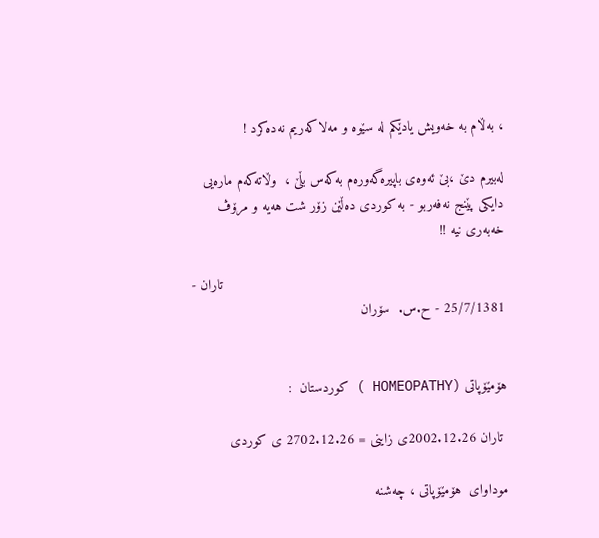، به‌ڵام به‌ خه‌ویش یادێكم له‌ سێوه‌ و مه‌لاكه‌ریم نه‌ده‌كرد !

له‌بیرم دێ ،بێ ئه‌وه‌ی باپیره‌گه‌وره‌م به‌كه‌س بڵێ ،  وڵاته‌كه‌م ماره‌یی دایكی پێنج نه‌فه‌ربو - به‌ كوردی ده‌ڵێن زۆر شت هه‌یه و مرۆڤ خه‌به‌ری نیه‌ !!

                                                                     تاران - 25/7/1381 - ح.س.  سۆران


هۆمێۆپاتی (HOMEOPATHY ) كوردستان  :

 تاران 2002.12.26ی زاینی = 2702.12.26 ی كوردی

موداوای  هۆمێۆپاتی ، چه‌شنه‌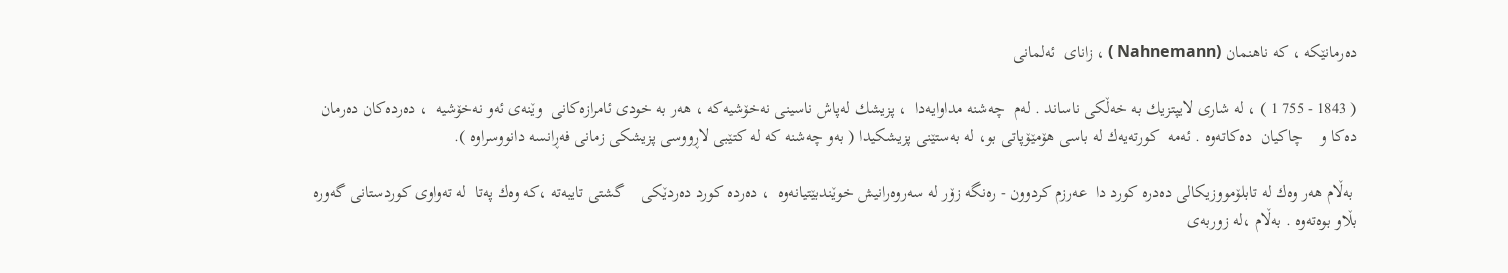ده‌رمانێكه‌ ، كه‌ ناهنمان (Nahnemann ) ، زانای  ئه‌لمانی

( 1843 - 755 1 ) ، له شاری لایپتزیك به‌ خه‌ڵكی ناساند . له‌م  چه‌شنه‌ مداوایه‌دا  ، پزیشك له‌پاش ناسینی نه‌خۆشیه‌كه‌ ، هه‌ر به‌ خودی ئامرازه‌كانی  وێنه‌ی ئه‌و نه‌خۆشیه‌  ، ده‌رده‌كان ده‌رمان  ده‌كا و    چاكیان  ده‌كاته‌وه‌ . ئه‌مه‌  كورته‌یه‌ك له‌ باسی هۆمێۆپاتی بو، له‌ به‌ستێنی پزیشكیدا ( به‌و چه‌شنه كه‌ له‌ كتێبی لاڕووسی پزیشكی زمانی فه‌ڕانسه‌ دانووسراوه‌ ).

 به‌ڵام هه‌ر وه‌ك له‌ تابلۆمووزیكالی ده‌دره‌ كورد دا  عه‌رزم كردوون - ره‌نگه‌ زۆر له‌ سه‌روه‌رانیش خوێندبێتیانه‌وه‌  ، ده‌رده‌ كورد ده‌ردێكی    گشتی تایبه‌ته‌ ،كه‌ وه‌ك په‌تا  له‌ ته‌واوی كوردستانی گه‌وره‌ بڵاو بوه‌ته‌وه‌ . به‌ڵام ،له‌ زوربه‌ی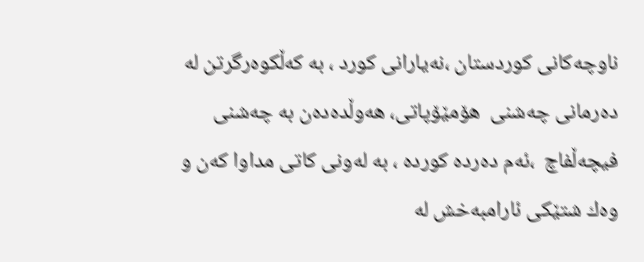ناوچه‌كانی كوردستان ،نه‌یارانی كورد ، به كه‌ڵكوه‌رگرتن له‌ ده‌رمانی چه‌شنی  هۆمێۆپاتی، هه‌وڵده‌ده‌ن به‌ چه‌شنی فیچه‌ڵفاچ  ،ئه‌م ده‌رده‌ كورده‌ ، به‌ له‌ونی كاتی مداوا كه‌ن و وه‌ك شتێكی ئارامبه‌خش له‌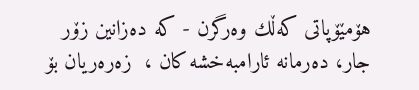هۆمێۆپاتی كه‌ڵك وه‌رگرن - كه‌ ده‌زانین زۆر جار، ده‌رمانه‌ ئارامبه‌خشه‌ كان ،  زه‌ره‌ریان بۆ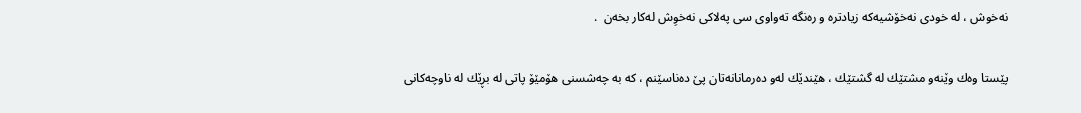نه‌خوش ، له‌ خودی نه‌خۆشیه‌كه‌ زیادتره‌ و ره‌نگه‌ ته‌واوی سی په‌لاكی نه‌خوِش له‌كار بخه‌ن  .

پێستا وه‌ك وێنه‌و مشتێك له‌ گشتێك ، هێندێك له‌و ده‌رمانانه‌تان پێ ده‌ناسێنم ، كه‌ به‌ چه‌شسنی هۆمێۆ پاتی له‌ بڕێك له‌ ناوچه‌كانی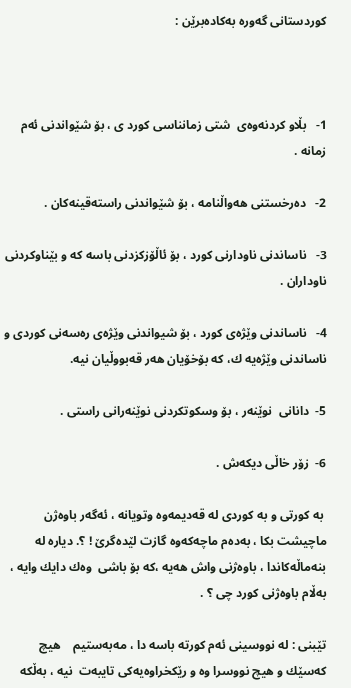كوردستانی گه‌وره‌ به‌كاده‌برێن :



1-   بڵاو كردنه‌وه‌ی  شتی زمانناسی كورد ی ، بۆ شێواندنی ئه‌م زمانه‌ .

2-   ده‌رخستنی هه‌واڵنامه‌ ، بۆ شێواندنی راسته‌قینه‌كان .

3-   ناساندنی ناودارنی كورد ، بۆ ئاڵۆزكزدنی باسه‌ كه‌ و بێناوكردنی ناوداران .

4-   ناساندنی وێژه‌ی كورد ، بۆ شیواندنی وێژه‌ی ره‌سه‌نی كوردی و  ناساندنی وێژه‌یه‌ ك، كه‌ بۆخۆیان هه‌ر قه‌بووڵیان نیه.

5-  دانانی  نوێنه‌ر ، بۆ وسكوتكردنی نوێنه‌رانی راستی .

6-  زۆر خاڵی دیكه‌ش .

 به‌ كورتی و به‌ كوردی له‌ قه‌دیمه‌وه‌ وتویانه‌ ، ئه‌گه‌ر باوه‌ژن ماچیشت بكا ، به‌ده‌م ماچه‌كه‌وه‌ گازت لێده‌گرێ ! ؟. دیاره‌ له‌ بنه‌ماڵه‌كاندا ، باوه‌ژنی واش هه‌یه‌ ،كه‌ بۆ باشی  وه‌ك دایك وایه ، به‌ڵام باوه‌ژنی كورد چی ؟ .

تێبنی : له‌ نووسینی ئه‌م كورته‌ باسه‌ دا ، مه‌به‌ستیم    هیچ كه‌سێك و هیچ نووسرا وه‌ و رێكخراوه‌یه‌كی تایبه‌ت  نیه‌ ، به‌ڵكه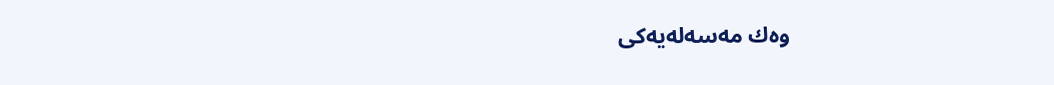وه‌ك مه‌سه‌له‌یه‌كی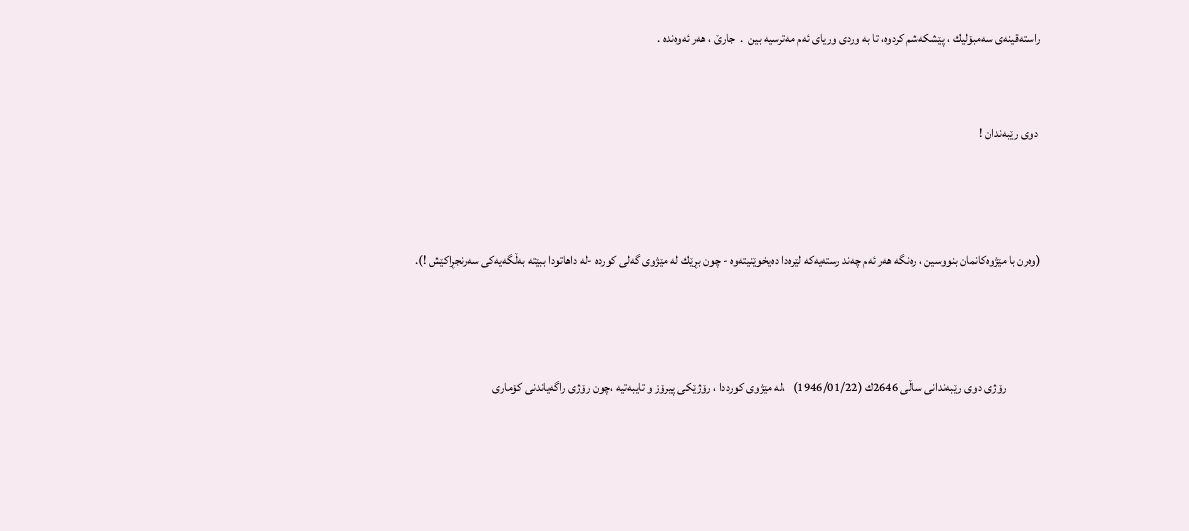راسته‌قینه‌ی سه‌مبۆلیك ، پێشكه‌شم كردوه‌، تا به‌ وردی وریای ئه‌م مه‌ترسیه‌ بین  .  جارێ ، هه‌ر ئه‌وه‌نده‌ .


 دوی رێبه‌ندان !



(وه‌رن با مێژوه‌كانمان بنووسین ، ره‌نگه‌ هه‌ر ئه‌م چه‌ند رسته‌یه‌كه‌ لێره‌دا ده‌یخوێنیته‌وه‌ - چون بڕێك له‌ مێژوی گه‌لی كورده‌ -له‌ داهاتودا ببێته‌ به‌ڵگه‌یه‌كی سه‌رنجڕاكێش !).



              رۆژی دوی رێبه‌ندانی ساڵی 2646ك (1946/01/22)   ،له‌ مێژوی كورددا ، رۆژێكی پیرۆز و تایبه‌تیه‌ ،چون رۆژی راگه‌یاندنی كۆماری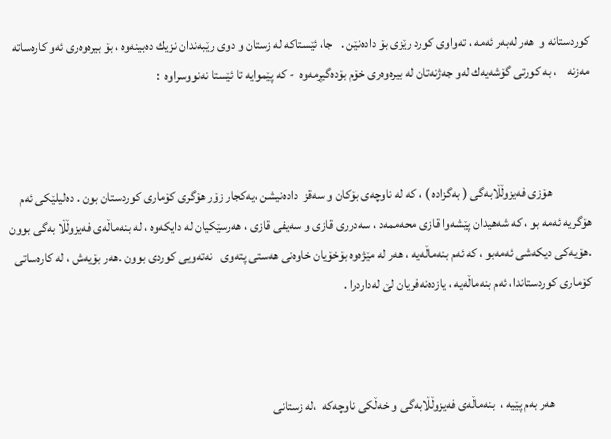كوردستانه‌ و  هه‌ر له‌به‌ر ئه‌مه‌ ، ته‌واوی كورد رێزی بۆ داده‌نێن .   جا، ئێستاكه‌ له‌ زستان و دوی رێبه‌ندان نزیك ده‌بینه‌وه‌ ، بۆ بیره‌وه‌ری ئه‌و كاره‌ساته‌ مه‌زنه‌    ، به‌ كورتی گۆشه‌یه‌ك له‌و جه‌ژنه‌تان له‌ بیره‌وه‌ری خۆم بۆده‌گیڕمه‌وه‌  - كه‌ پێموایه‌ تا ئێستا نه‌نووسراوه‌  :



               هۆزی فه‌یزوڵڵابه‌گی ( به‌گزاده‌ ) ، كه‌ له‌ ناوچه‌ی بۆكان و سه‌قز  داده‌نیشن ،یه‌كجار زۆر هۆگری كۆماری كوردستان بون . ده‌لیلێكی ئه‌م هۆگریه‌ ئه‌مه‌ بو ، كه‌ شه‌هیدان پێشه‌وا قازی محه‌ممه‌د ، سه‌درری قازی و سه‌یفی قازی ، هه‌رسێكیان له‌ دایكه‌وه‌ ، له‌ بنه‌ماڵه‌ی فه‌یزوڵڵا به‌گی بوون  .هۆیه‌كی دیكه‌شی ئه‌مه‌بو ، كه‌ ئه‌م بنه‌ماڵه‌یه‌ ، هه‌ر له‌ مێژه‌وه‌ بۆخۆیان خاوه‌نی هه‌ستی پته‌وی   نه‌ته‌ویی كوردی بوون .هه‌ر بۆیه‌ش ، له‌ كاره‌ساتی كۆماری كوردستاندا، ئه‌م بنه‌ماڵه‌یه‌ ، یازده‌نه‌فریان لێ له‌داردرا .



               هه‌ر به‌م پێیه‌ ،  بنه‌ماڵه‌ی فه‌یزوڵڵابه‌گی و خه‌ڵكی ناوچه‌كه‌  ،له‌ زستانی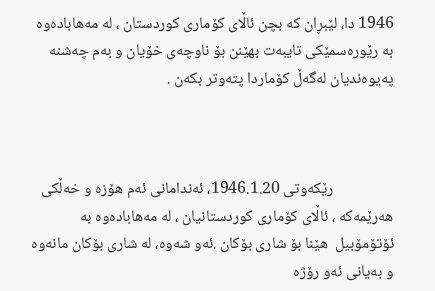1946 دا، لێبڕان كه‌ بچن ئاڵای كۆماری كوردستان ، له‌ مه‌هاباده‌وه‌ به‌ رێوره‌سمێكی تایبه‌ت بهێنن بۆ ناوچه‌ی خۆیان و به‌م چه‌شنه‌ په‌یوه‌ندیان له‌گه‌ڵ كۆماردا پته‌وتر بكه‌ن .



                 رێكه‌وتی 1946.1.20، ئه‌ندامانی ئه‌م هۆزه‌ و خه‌ڵكی هه‌رێمه‌كه‌ ، ئاڵای كۆماری كوردستانیان ، له‌ مه‌هاباده‌وه‌ به‌ ئۆتۆمۆبیل  هێنا بۆ شاری بۆكان .ئه‌و شه‌وه‌، له‌ شاری بۆكان مانه‌وه‌ و به‌یانی ئه‌و رۆژه‌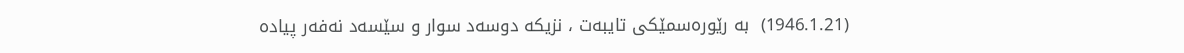(1946.1.21)  به‌ رێوره‌سمێكی تایبه‌ت ، نزیكه‌ دوسه‌د سوار و سێسه‌د نه‌فه‌ر پیاده‌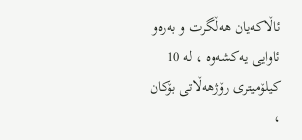ئاڵاكه‌یان هه‌ڵگرت و به‌ره‌و ئاوایی یه‌كشه‌وه‌ ، له‌ 10 كیلۆمیتری رۆژهه‌ڵاتی بۆكان ،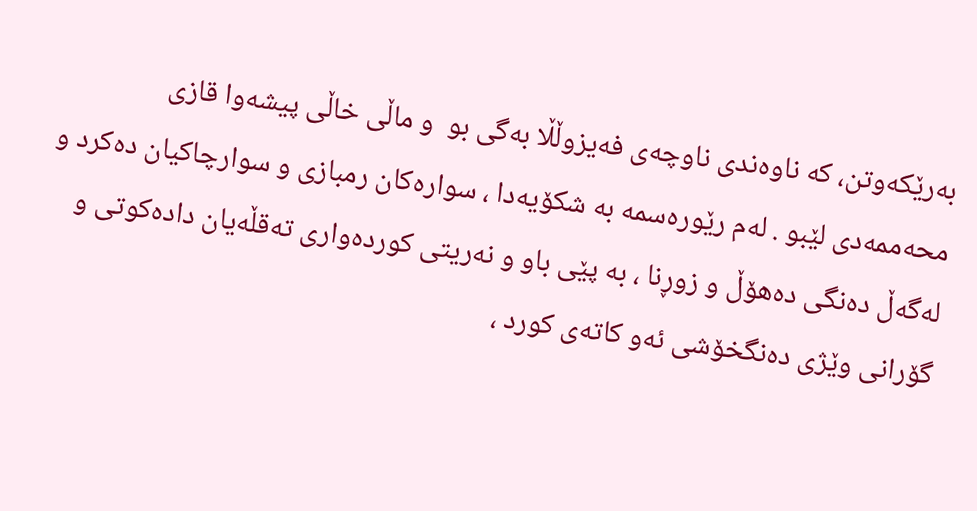به‌رێكه‌وتن، كه‌ ناوه‌ندی ناوچه‌ی فه‌یزوڵڵا به‌گی بو  و ماڵی خاڵی پیشه‌وا قازی محه‌ممه‌دی لێبو . له‌م رێوره‌سمه‌ به‌ شكۆیه‌دا ، سواره‌كان رمبازی و سوارچاكیان ده‌كرد و له‌گه‌ڵ ده‌نگی ده‌هۆڵ و زوڕنا ، به‌ پێی باو و نه‌ریتی كورده‌واری ته‌قڵه‌یان داده‌كوتی و گۆرانی وێژی ده‌نگخۆشی ئه‌و كاته‌ی كورد ،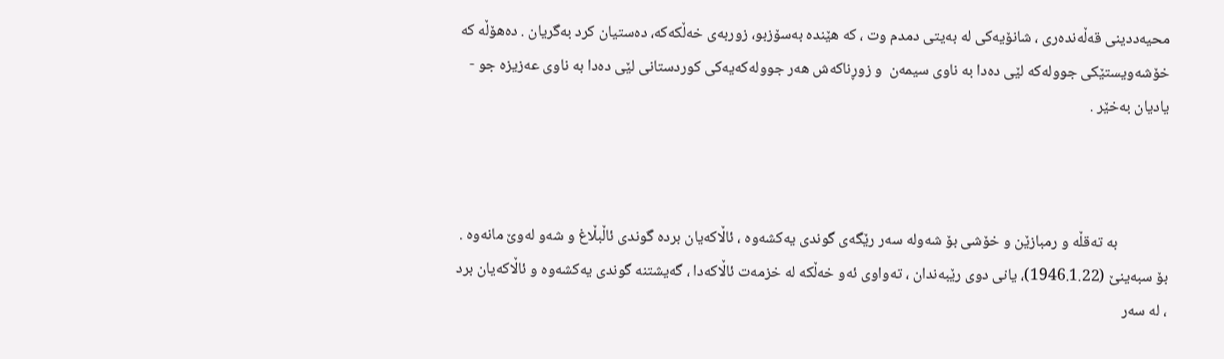محیه‌ددینی قه‌ڵه‌نده‌ری ، شانۆیه‌كی له‌ به‌یتی دمدم وت ، كه‌ هێنده‌ به‌سۆزبو، زوربه‌ی خه‌ڵكه‌كه‌، ده‌ستیان كرد به‌گریان . ده‌هۆڵه‌ كه‌ خۆشه‌ویستێكی جووله‌كه‌ لێی ده‌دا به‌ ناوی سیمه‌ن  و زوڕناكه‌ش هه‌ر جووله‌كه‌یه‌كی كوردستانی لێی ده‌دا به‌ ناوی عه‌زیزه‌ جو - یادیان به‌خێر .



              به‌ ته‌قڵه‌ و رمبازێن و خۆشی بۆ شه‌وله‌ سه‌ر رێگه‌ی گوندی یه‌كشه‌وه‌ ، ئاڵاكه‌یان برده‌ گوندی ئاڵبڵاغ و شه‌و له‌وێ مانه‌وه‌ . بۆ سبه‌ینێ (1946.1.22)، یانی دوی رێبه‌ندان ، ته‌واوی ئه‌و خه‌ڵكه‌ له‌ خزمه‌ت ئاڵاكه‌دا ، گه‌یشتنه‌ گوندی یه‌كشه‌وه‌ و ئاڵاكه‌یان برد ، له‌ سه‌ر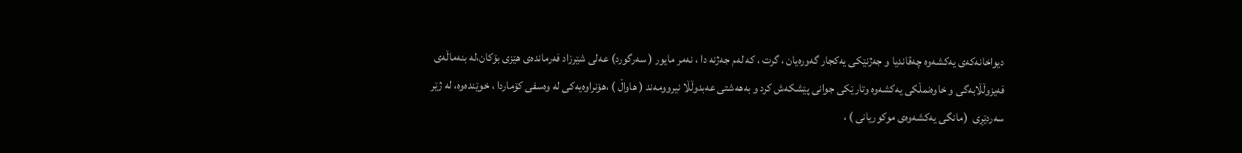دیواخانه‌كه‌ی یه‌كشه‌وه‌ چه‌قاندیا و جه‌ژنێكی یه‌كجار گه‌وره‌یان ، گرت ، كه‌ له‌م جه‌ژنه‌ دا ، نه‌مر مایور ( سه‌رگورد) عه‌لی شێرزاد فه‌رمانده‌ی هێزی بۆكان،له‌ بنه‌ماڵه‌ی فه‌یزوڵڵابه‌گی و خاوه‌نمڵكی یه‌كشه‌وه‌ وتارێكی جوانی پێشكه‌ش كرد و به‌هه‌شتی عه‌بدوڵڵا نیروومه‌ند ( هاواڵ ) ،هۆنراوه‌یه‌كی له‌ وه‌سفی كۆماردا ، خوێنده‌وه‌، له‌ ژێر سه‌ردێڕی  (مانگی یه‌كشه‌وه‌ی موكوریانی ) ،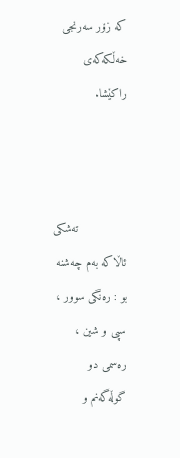كه‌ زۆر سه‌رنجی خه‌ڵكه‌كه‌ی راكێشا.



              ته‌شكی ئاڵاكه‌ به‌م چه‌شنه‌ بو : ره‌نگی سوور ، سپی و شین ، ره‌سمی دو گوڵه‌گه‌نم و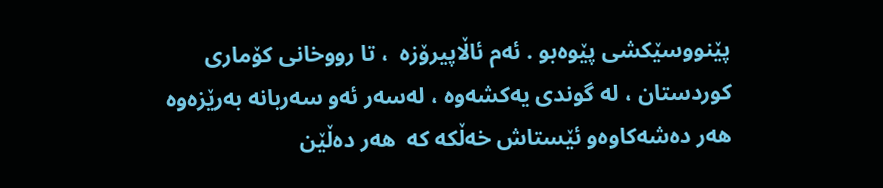پێنووسێكشی پێوه‌بو . ئه‌م ئاڵاپیرۆزه‌  ، تا رووخانی كۆماری    كوردستان ، له‌ گوندی یه‌كشه‌وه‌ ، له‌سه‌ر ئه‌و سه‌ربانه‌ به‌رێزه‌وه‌ هه‌ر ده‌شه‌كاوه‌و ئێستاش خه‌ڵكه‌ كه‌  هه‌ر ده‌ڵێن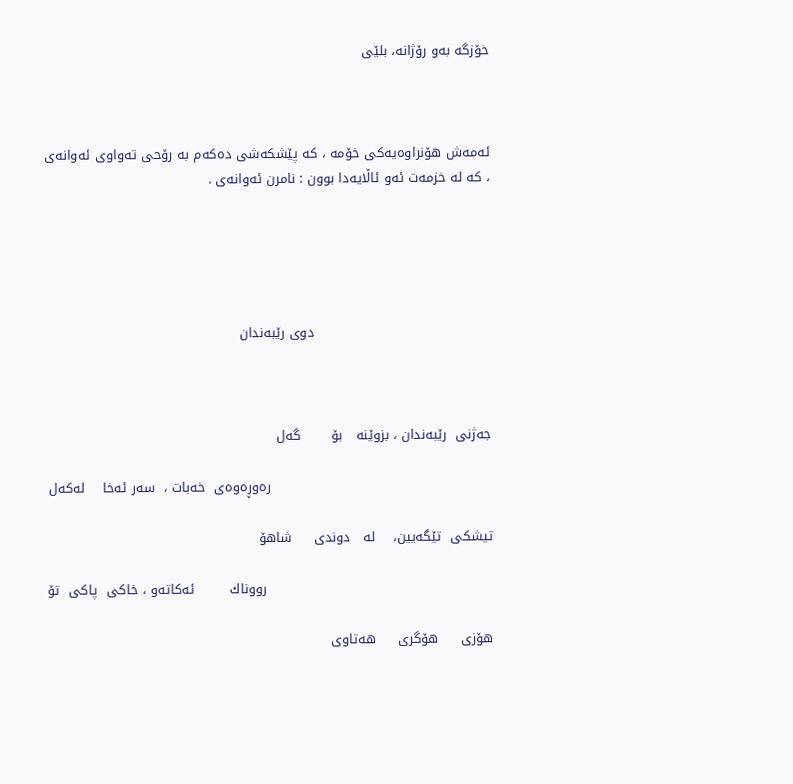خۆزگه‌ به‌و رۆژانه‌، بلێی



ئه‌مه‌ش هۆنراوه‌یه‌كی خۆمه‌ ، كه‌ پێشكه‌شی ده‌كه‌م به‌ رۆحی ته‌واوی ئه‌وانه‌ی ، كه‌ له‌ خزمه‌ت ئه‌و ئاڵایه‌دا بوون : نامرن ئه‌وانه‌ی .





                                        دوی رێبه‌ندان



جه‌ژنی  رێبه‌ندان ، بزوێنه‌   بۆ       گه‌ل

                                                  ره‌وڕه‌وه‌ی  خه‌بات ،  سه‌ر ئه‌خا    له‌كه‌ل

تیشكی  تێگه‌یین،    له‌   دوندی     شاهۆ

                                                   رووناك        ئه‌كاته‌و ، خاكی  پاكی  تۆ

هۆزی     هۆگری     هه‌تاوی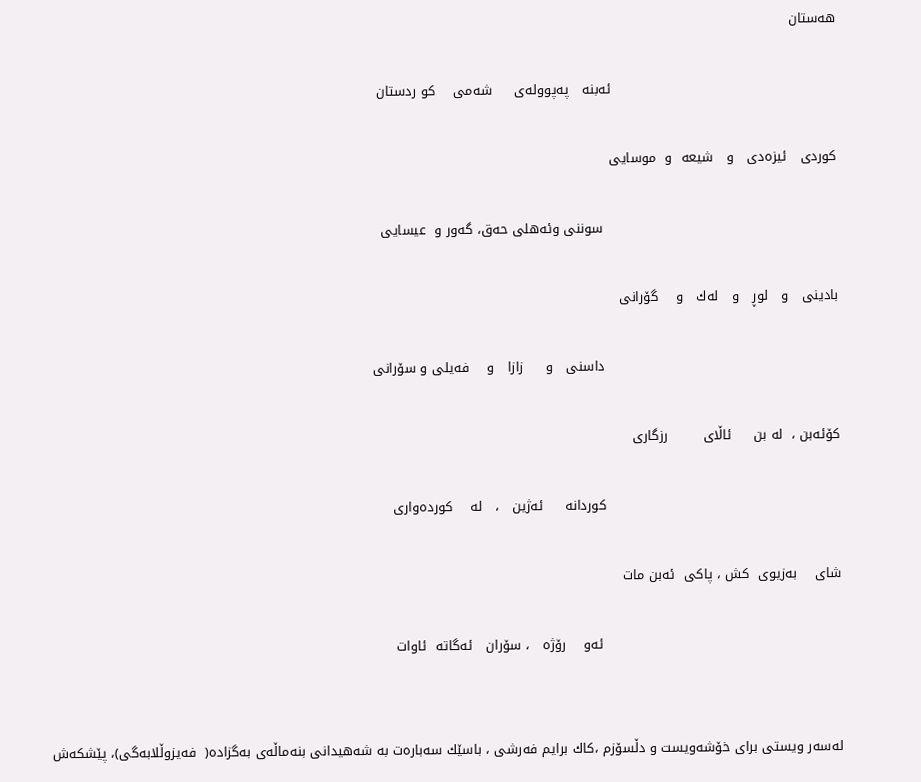هه‌ستان

                                                   ئه‌بنه‌   په‌پووله‌ی     شه‌می    كو ردستان

كوردی   ئیزه‌دی   و   شیعه‌  و  موسایی

                                                     سوننی وئه‌هلی حه‌ق، گه‌ور و  عیسایی

بادینی   و   لوڕ   و   له‌ك   و    گۆرانی

                                                     داسنی   و     زازا   و    فه‌یلی و سۆرانی

كۆئه‌بن ،  له‌ بن     ئاڵای        رزگاری

                                                     كوردانه‌     ئه‌ژین   ،   له‌    كورده‌واری

شای    به‌زیوی  كش ، پاكی  ئه‌بن مات

                                                      ئه‌و    رۆژه‌   ، سۆران   ئه‌گاته‌  ئاوات


له‌سه‌ر ویستی برای خۆشه‌ویست و دڵسۆزم ،كاك برایم فه‌رشی ، باسێك سه‌باره‌ت به‌ شه‌هیدانی بنه‌ماڵه‌ی به‌گزاده‌(  فه‌یزوڵلابه‌گی)، پێشكه‌ش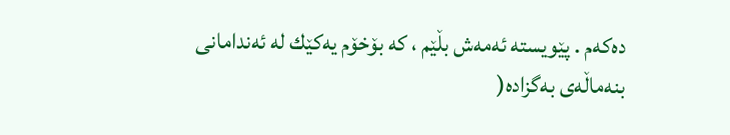ده‌كه‌م . پێویسته‌ ئه‌مه‌ش بڵێم ، كه‌ بۆخۆم یه‌كێك له‌ ئه‌ندامانی بنه‌ماڵه‌ی به‌گزاده‌(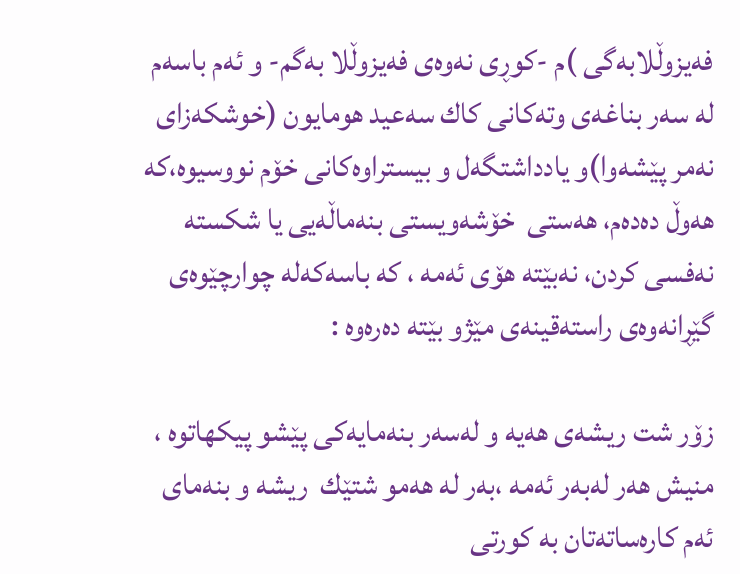فه‌یزوڵلابه‌گی )م -كوڕی نه‌وه‌ی فه‌یزوڵلا به‌گم- و ئه‌م باسه‌م له‌ سه‌ر بناغه‌ی وته‌كانی كاك سه‌عید هومایون (خوشكه‌زای نه‌مر پێشه‌وا)و یادداشتگه‌ل و بیستراوه‌كانی خۆم نووسیوه‌،كه‌ هه‌وڵ ده‌ده‌م، هه‌ستی  خۆشه‌ویستی بنه‌ماڵه‌یی یا شكسته‌ نه‌فسی كردن، نه‌بێته‌ هۆی ئه‌مه‌ ، كه‌ باسه‌كه‌له‌ چوارچێوه‌ی گێڕانه‌وه‌ی راسته‌قینه‌ی مێژو بێته‌ ده‌ره‌وه‌ :

زۆر شت ریشه‌ی هه‌یه و له‌سه‌ر بنه‌مایه‌كی پێشو پیكهاتوه‌ ، منیش هه‌ر له‌به‌ر ئه‌مه‌ ،به‌ر له‌ هه‌مو شتێك  ریشه‌ و بنه‌مای ئه‌م كاره‌ساته‌تان به‌ كورتی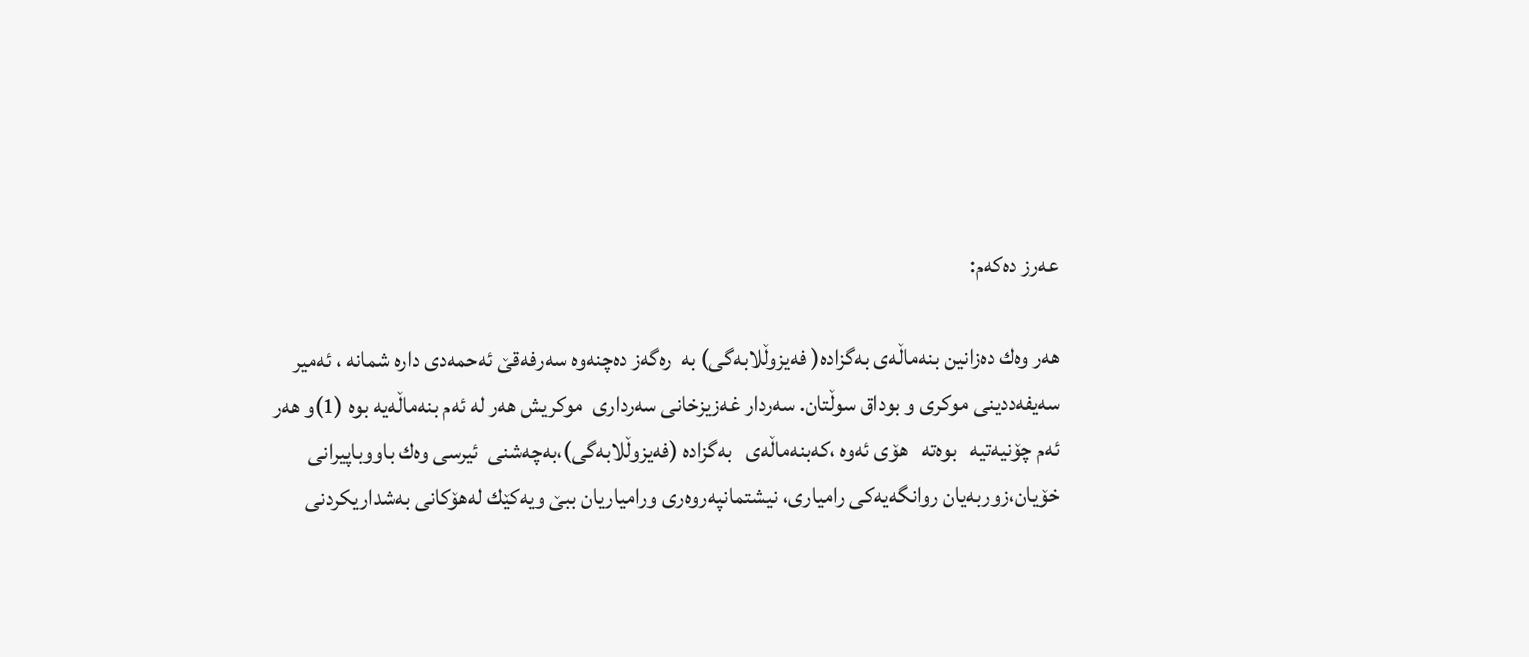عه‌رز ده‌كه‌م:

هه‌ر وه‌ك ده‌زانین بنه‌ماڵه‌ی به‌گزاده‌( فه‌یزوڵلابه‌گی) به‌  ره‌گه‌ز ده‌چنه‌وه‌ سه‌رفه‌قێ ئه‌حمه‌دی داره‌ شمانه‌ ، ئه‌میر سه‌یفه‌ددینی موكری و بوداق سوڵتان. سه‌ردار غه‌زیزخانی سه‌رداری  موكریش هه‌ر له‌ ئه‌م بنه‌ماڵه‌یه‌ بوه‌ (1)و هه‌ر ئه‌م چۆنیه‌تیه‌   بوه‌ته‌   هۆی ئه‌وه‌ ،كه‌بنه‌ماڵه‌ی   به‌گزاده‌ (فه‌یزوڵلابه‌گی)،به‌چه‌شنی  ئیرسی وه‌ك باووباپیرانی خۆیان،زوربه‌یان روانگه‌یه‌كی رامیاری، نیشتمانپه‌روه‌ری ورامیاریان ببێ ویه‌كێك له‌هۆكانی به‌شداریكردنی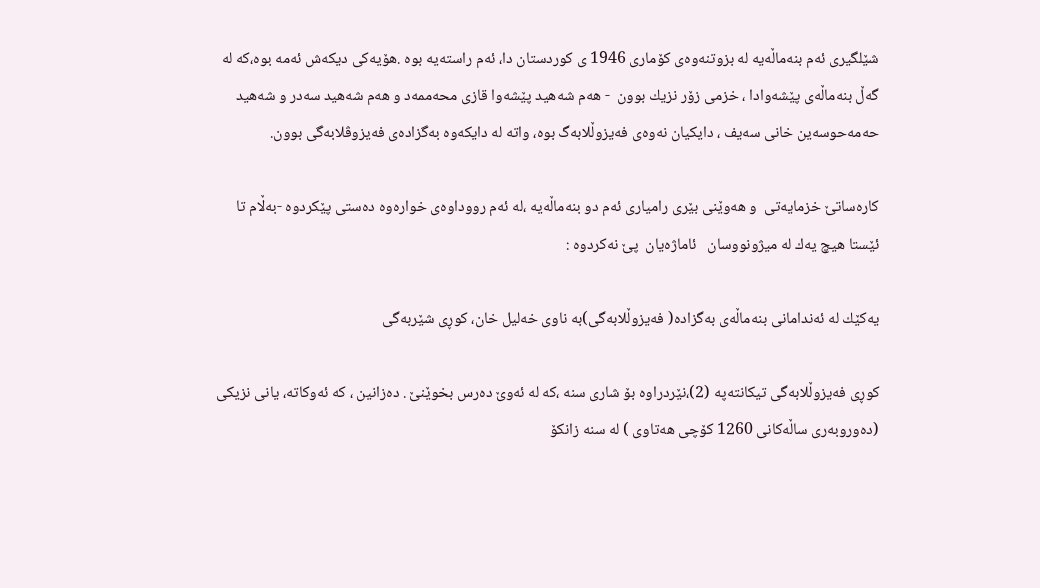شێلگیری ئه‌م بنه‌ماڵه‌یه‌ له‌ بزوتنه‌وه‌ی كۆماری 1946 ی كوردستان دا، ئه‌م راسته‌یه‌ بوه‌ .هۆیه‌كی دیكه‌ش ئه‌مه‌ بوه‌،كه‌ له‌ گه‌ڵ بنه‌ماڵه‌ی پێشه‌وادا ، خزمی زۆر نزیك بوون  - هه‌م شه‌هید پێشه‌وا قازی محه‌ممه‌د و هه‌م شه‌هید سه‌در و شه‌هید حه‌مه‌حوسه‌ین خانی سه‌یف ، دایكیان نه‌وه‌ی فه‌یزوڵلابه‌گ بوه‌، واته‌ له‌ دایكه‌وه‌ به‌گزاده‌ی فه‌یزوڤلابه‌گی بوون.

كاره‌ساتێ خزمایه‌تی  و هه‌وێنی بێری رامیاری ئه‌م دو بنه‌ماڵه‌یه ،له‌ ئه‌م رووداوه‌ی خواره‌وه‌ ده‌ستی پێكردوه‌ -به‌ڵام تا ئێستا هیچ یه‌ك له میژونووسان   ئاماژه‌یان  پێ نه‌كردوه‌ :

یه‌كێك له‌ ئه‌ندامانی بنه‌ماڵه‌ی به‌گزاده‌( فه‌یزوڵلابه‌گی)به‌ ناوی خه‌لیل خان، كوڕی شێربه‌گی

كوڕی فه‌یزوڵلابه‌گی تیكانته‌په‌ (2)،نێردراوه‌ بۆ شاری سنه‌ ،كه‌ له‌ ئه‌وێ ده‌رس بخوێنێ . ده‌زانین ، كه‌ ئه‌وكاته‌، یانی نزیكی  (ده‌وروبه‌ری ساڵه‌كانی 1260 كۆچی هه‌تاوی ) له‌ سنه‌ زانكۆ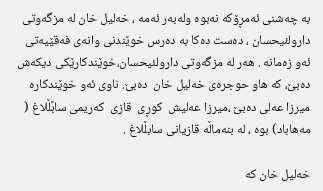به‌ چه‌شنی ئه‌مڕۆكه‌ نه‌بوه‌ وله‌به‌ر ئه‌مه‌ ، خه‌لیل خان له‌ مزگه‌وتی دارولئیحسان ، ده‌ست ده‌كا به‌ ده‌رس خوێندنی وانه‌ی فه‌قێیه‌تی  ئه‌و زه‌مانه‌ . هه‌ر له‌ مزگه‌وتی دارولئیحسان،خوێندكارێكی دیكه‌ش ده‌بێ، كه‌ هاو حوجره‌ی خه‌لیل خان  ده‌بێ. ناوی ئه‌و خوێندكاره‌ میرزا عه‌لی ده‌بێ ،میرزا عه‌لیش  كوڕی  قازی  كه‌ریمی سابًڵلاغ ( مه‌هاباد) بوه‌ ، له‌ بنه‌ماڵه‌ قازیانی سابڵلاغ .

خه‌لیل خان كه‌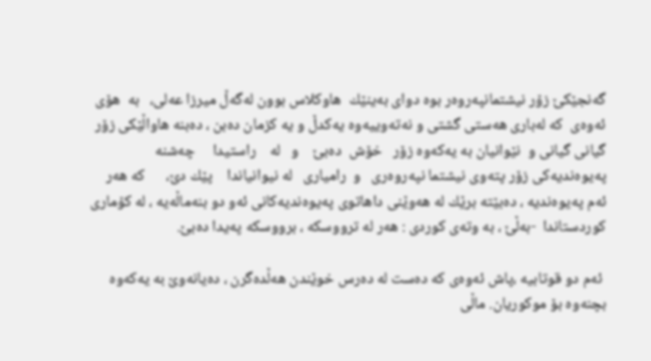گه‌نجێكێ زۆر نیشتمانپه‌روه‌ر بوه‌ دوای به‌ینێك  هاوكلاس بوون له‌گه‌ڵ میرزا عه‌لی،   به‌  هۆی  ئه‌وه‌ی  كه‌ له‌باری هه‌ستی گشتی و نه‌ته‌وییه‌وه‌ یه‌كدڵ و یه‌ كزمان ده‌بن ، ده‌بنه‌ هاواڵێكی زۆر گیانی گیانی و  نێوانیان به‌ یه‌كه‌وه زۆر   خۆش  ده‌بێ    و   له‌    راستیدا     چه‌شنه په‌یوه‌ندیه‌كی زۆر پته‌وی نیشتما نپه‌روه‌ری   و  رامیاری   له‌ نیوانیاندا    پێك دێ،      كه‌ هه‌ر ئه‌م په‌یوه‌ندیه‌ ، ده‌بێته‌ برێك له‌ هه‌وێنی داهاتوی په‌یوه‌ندیه‌كانی ئه‌و دو بنه‌ماڵه‌یه ، له‌ كۆماری كوردستاندا  -به‌ڵێ ، به‌ وته‌ی كوردی : هه‌ر له‌ ترووسكه‌ ، برووسكه‌ په‌یدا ده‌بێ.

 ئه‌م دو قوتابیه‌ ،پاش ئه‌وه‌ی كه‌ ده‌ست له‌ ده‌رس خوێندن هه‌ڵده‌گرن ، ده‌یانه‌وێ به‌ یه‌كه‌وه بچنه‌وه‌ بۆ موكوریان. ماڵی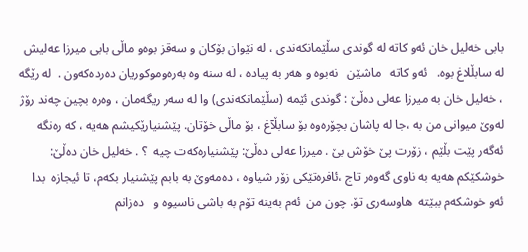بابی خه‌لیل خان ئه‌و كاته‌ له‌ گوندی سڵێمانكه‌ندی ، له‌ نێوان بۆكان و سه‌قز بوه‌و ماڵی بابی میرزا عه‌لیش له‌ سابڵلاغ بوه‌.   ئه‌و كاته‌   ماشێن   نه‌بوه‌ و هه‌ر به‌ پیاده‌ ، له‌ سنه‌ وه‌ به‌ره‌وموكوریان ده‌رده‌كه‌ون .  له‌ رێگه‌ ، خه‌لیل خان به‌ میرزا عه‌لی ده‌ڵێ : گوندی ئێمه‌ (سڵێمانكه‌ندی) وا له‌ سه‌ر ریگه‌مان ، وه‌ره‌ بچین چه‌ند رۆژ له‌وێ میوانی من به‌ ،جا له‌ پاشان بچۆره‌وه‌ بۆ سابڵآغ ، بۆ ماڵی خۆتان. پێشنیارێكیشم هه‌یه‌ ، كه‌ ره‌نگه‌ ئه‌گه‌ر پێت بڵێم ، زۆرت پێ خۆش بێ . میرزا عه‌لی ده‌ڵێ: پێشنیاره‌كه‌ت چیه‌  ؟ . خه‌لیل خان ده‌ڵێ: خوشكێكم هه‌یه به‌ ناوی گه‌وه‌ر تاج ،ئافره‌تێكی زۆر شیاوه‌ ، ده‌مه‌وێ به‌ بابم پێشنیار بكه‌م، تا ئیجازه‌  بدا  ئه‌و خوشكه‌م ببێته‌  هاوسه‌ری تۆ. چون من  ئه‌م به‌ینه‌ تۆم به‌ باشی ناسیوه‌ و   ده‌زانم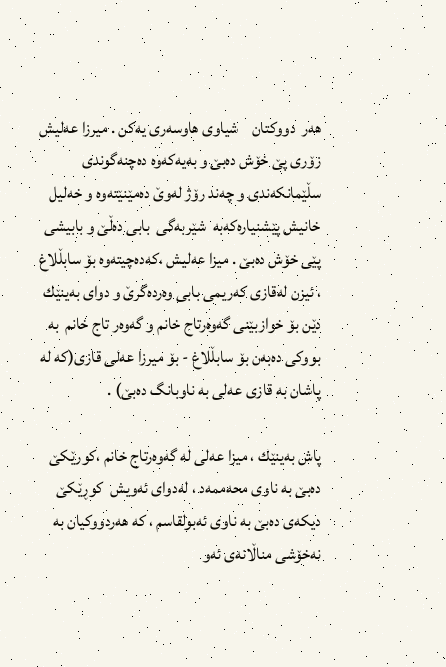هه‌ر  دووكتان    شیاوی هاوسه‌ری یه‌كن . میرزا عه‌لیش زۆری پێ خۆش ده‌بێ و به‌یه‌كه‌وه‌ ده‌چنه‌گوندی  سڵێمانكه‌ندی و چه‌ند رۆژ له‌وێ ده‌مێنێته‌وه‌ و خه‌لیل خانیش پێشنیاره‌كه‌به‌  شێربه‌گی  بابی ده‌ڵێ و بابیشی پێی خۆش ده‌بێ . میزا عه‌لیش ،كه‌ده‌چیته‌وه‌ بۆ سابڵلاغ ، ئیزن له‌قازی كه‌ریمی بابی وه‌رده‌گرێ و دوای به‌ینێك دێن بۆ خوازبێنی گه‌وه‌رتاج خانم و گه‌وه‌ر تاج خانم  به‌ بووكی ده‌به‌ن بۆ سابڵلاغ - بۆ میرزا عه‌لی قازی(كه‌ له‌ پاشان به‌ قازی عه‌لی به‌ ناوبانگ ده‌بێ) .

پاش به‌ینێك ، میزا عه‌لی له‌ گه‌وه‌رتاج خانم ،كورێكێ ده‌بێ به‌ ناوی محه‌ممه‌د ، له‌دوای ئه‌ویش  كوڕێكێ دیكه‌ی ده‌بێ به‌ ناوی ئه‌بولقاسم ، كه‌ هه‌ردووكیان به‌ نه‌خۆشی مناڵانه‌ی ئه‌و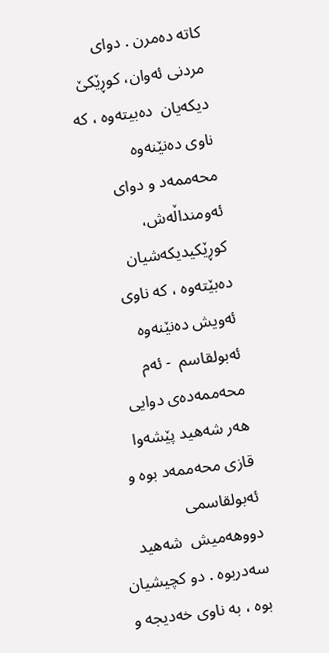كاته‌ ده‌مرن . دوای مردنی ئه‌وان، كوڕێكێ دیكه‌یان  ده‌بیته‌وه‌ ، كه‌ ناوی ده‌نێنه‌وه‌ محه‌ممه‌د و دوای ئه‌ومنداڵه‌ش، كوڕێكیدیكه‌شیان ده‌بێته‌وه‌ ، كه‌ ناوی ئه‌ویش ده‌نێنه‌وه‌ ئه‌بولقاسم  - ئه‌م محه‌ممه‌ده‌ی دوایی هه‌ر شه‌هید پێشه‌وا قازی محه‌ممه‌د بوه‌ و ئه‌بولقاسمی دووهه‌میش  شه‌هید سه‌دربوه‌ . دو كچیشیان بوه‌ ، به‌ ناوی خه‌دیجه و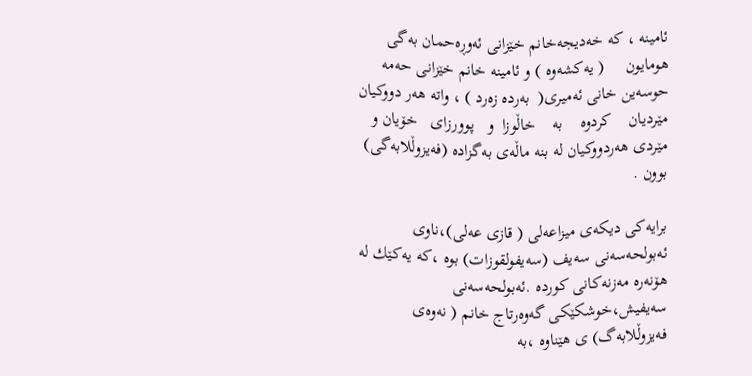ئامینه‌ ، كه‌ خه‌دیجه‌خانم خێزانی ئه‌وڕه‌حمان به‌گی هومایون     ( یه‌كشه‌وه‌ ) و ئامینه‌ خانم خێزانی حه‌مه‌ حوسه‌ین خانی ئه‌میری(  به‌رده‌ زه‌رد ) ، واته‌ هه‌ر دووكیان مێردیان    كردوه‌    به‌    خاڵوزا  و   پوورزای   خۆیان و مێردی هه‌ردووكیان له‌ بنه‌ ماڵه‌ی به‌گزاده‌ (فه‌یزوڵلابه‌گی) بوون .

برایه‌كی دیكه‌ی میزاعه‌لی ( قازی عه‌لی)،ناوی ئه‌بولحه‌سه‌نی سه‌یف (سه‌یفولقوزات) بوه‌ ،كه‌ یه‌كێك له‌ هۆنه‌ره‌ مه‌زنه‌كانی كورده‌ .ئه‌بولحه‌سه‌نی سه‌یفیش،خوشكێكی گه‌وه‌رتاج خانم ( نه‌وه‌ی فه‌یزوڵلابه‌گ) ی هێناوه‌ ،به‌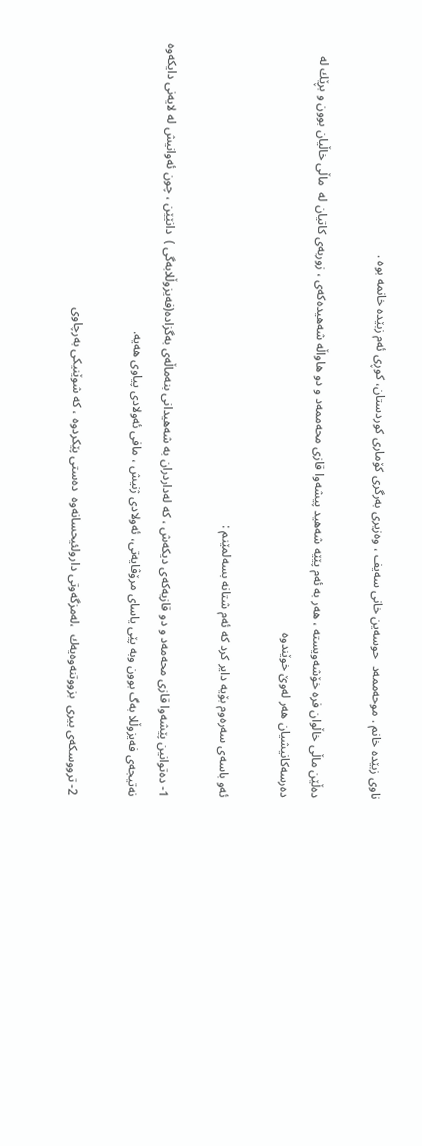ناوی زبێده‌ خانم . موحه‌ممه‌د  حوسه‌ین خانی سه‌یف ، وه‌زیری به‌رگری كۆماری كوردستان، كوڕی ئه‌م زبێده‌ خانمه‌ بوه‌ .

ده‌ڵێن ماڵی خاڵوان فره‌ خۆشه‌ویسته‌ ، هه‌ر به‌ ئه‌م پێێه‌ شه‌هید پیشه‌وا قازی محه‌ممه‌د و دو هاواڵه‌ شه‌هیده‌كه‌ی ، زوربه‌ی كاتیان له‌  ماڵی خاڵیان بوون و بڕێك له‌ ده‌رسه‌كانیشیان هه‌ر له‌وێ خوێندوه‌

ئه‌و باسه‌ی سه‌ره‌وم بۆیه‌ دایر كرد كه‌ ئه‌م شتانه‌ بسه‌لمێنم :

1- ده‌توانین پێشه‌وا قازی محه‌مه‌د و دو قازیه‌كه‌ی دیكه‌ش ، كه‌ له‌داردران به‌ شه‌هیدانی بنه‌ماڵه‌ی به‌گزاده‌(فه‌یزوڵلابه‌گی )  دانێێن ، چون ئه‌وانیش له‌ لایه‌نی دایكه‌وه‌ نه‌تیجه‌ی فه‌یزوڵلا به‌گ بوون وبه‌ پێی یاسای مرۆڤایه‌تی، ئه‌ولادی ژنیش ، مافی ئه‌ولادی پیاوی هه‌یه‌.

2- ترووسكه‌ی بیری  بزووتنه‌وه‌یه‌ك  ،له‌مزگه‌وتی دارولئیحسانه‌وه‌  ده‌ستی پێكردوه‌ ، كه‌ شوێنیكی به‌رچاوی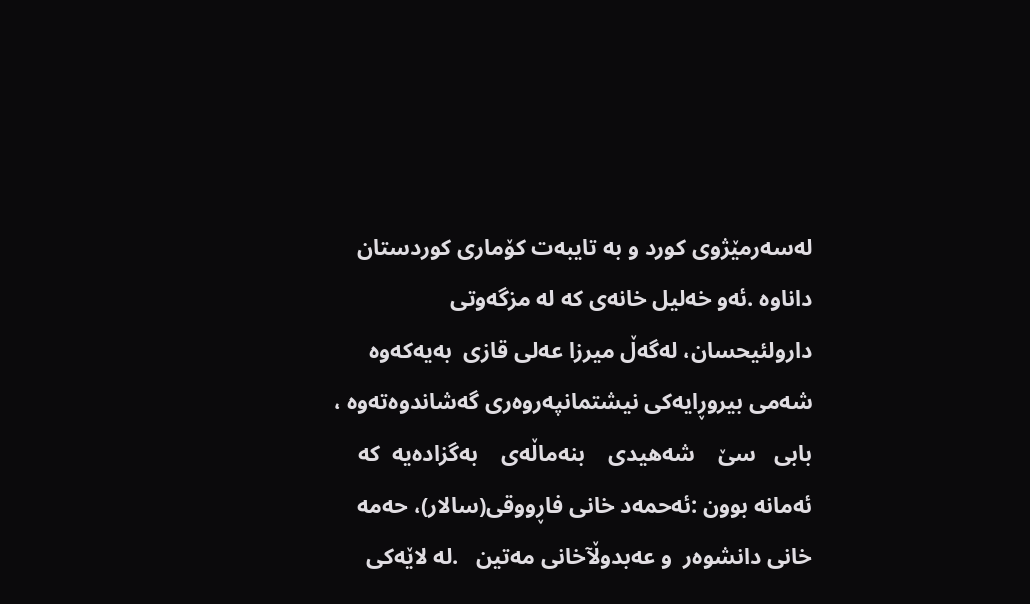له‌سه‌رمێژوی كورد و به‌ تایبه‌ت كۆماری كوردستان داناوه‌ .ئه‌و خه‌لیل خانه‌ی كه‌ له‌ مزگه‌وتی دارولئیحسان، له‌گه‌ڵ میرزا عه‌لی قازی  به‌یه‌كه‌وه شه‌می بیروڕایه‌كی نیشتمانپه‌روه‌ری گه‌شاندوه‌ته‌وه‌ ، بابی   سێ    شه‌هیدی    بنه‌ماڵه‌ی    به‌گزاده‌یه‌  كه‌ ئه‌مانه‌ بوون :ئه‌حمه‌د خانی فاڕووقی(سالار)، حه‌مه‌ خانی دانشوه‌ر  و عه‌بدوڵآخانی مه‌تین   .له‌ لاێه‌كی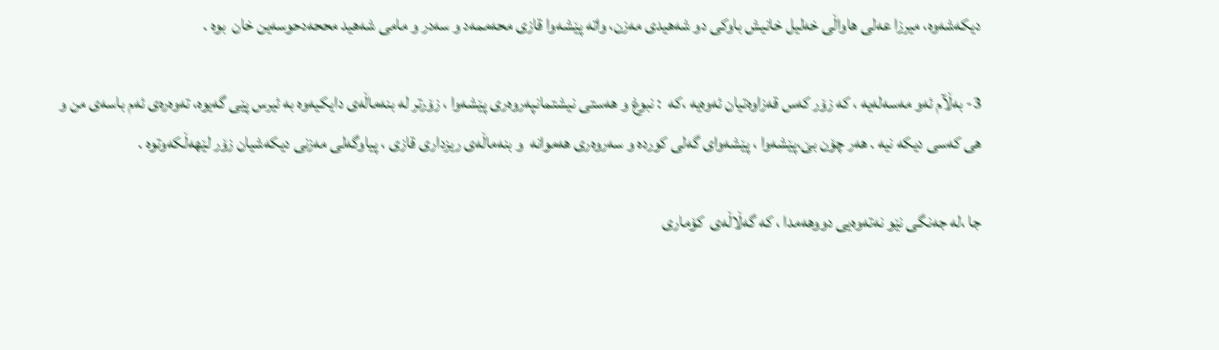دیكه‌شه‌وه‌، میرزا عه‌لی هاواڵی خه‌لیل خانیش باوكی دو شه‌هیدی مه‌زن، واته‌ پێشه‌وا قازی محه‌ممه‌د و سه‌در و مامی شه‌هید مححه‌دحوسه‌ین خان  بوه‌ .

3- به‌ڵآم ئه‌و مه‌سه‌له‌یه ، كه‌ زۆر كه‌س قه‌زاوه‌تیان ئه‌وه‌یه‌ ،كه‌  : نبوغ و هه‌ستی نیشتمانپه‌روه‌ری پێشه‌وا ، زۆرتر له‌ بنه‌ماڵه‌ی دایكیه‌وه‌ به‌ ئیرس پێی گه‌یوه‌، ته‌وه‌ره‌ی ئه‌م باسه‌ی من و هی كه‌سی دیكه‌ نیه‌ . هه‌ر چۆن بێ،پێشه‌وا ، پێشه‌وای گه‌لی كورده‌ و سه‌روه‌ری هه‌موانه‌  و بنه‌ماڵه‌ی ریزداری قازی ، پیاوگه‌لی مه‌زنی دیكه‌شیان زۆر لێهه‌ڵكه‌وتوه‌ .

جا ،له‌ جه‌نگی نێو نه‌ته‌وه‌یی دووهه‌مدا ، كه‌ گه‌ڵاڵه‌ی  كۆماری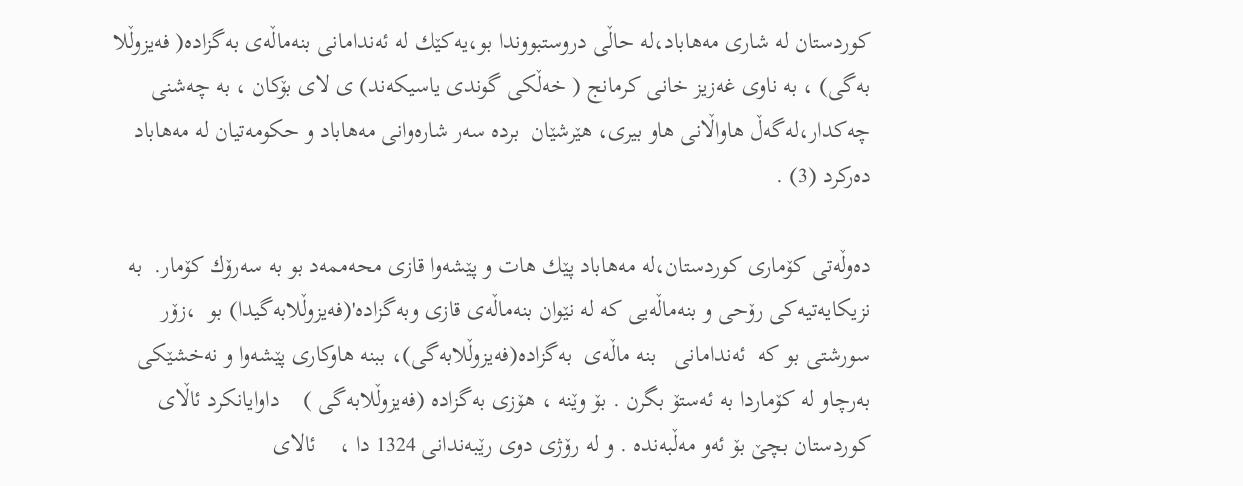كوردستان له‌ شاری مه‌هاباد،له‌ حاڵی دروستبووندا بو،یه‌كێك له‌ ئه‌ندامانی بنه‌ماڵه‌ی به‌گزاده‌( فه‌یزوڵلا به‌گی) ، به‌ ناوی غه‌زیز خانی كرمانج ( خه‌ڵكی گوندی یاسیكه‌ند) ی لای بۆكان ، به‌ چه‌شنی   چه‌كدار،له‌گه‌ڵ هاواڵانی هاو بیری، هێرشێان  برده‌ سه‌ر شاره‌وانی مه‌هاباد و حكومه‌تیان له‌ مه‌هاباد ده‌ركرد (3) .

ده‌وڵه‌تی كۆماری كوردستان،له‌ مه‌هاباد پێك هات و پێشه‌وا قازی محه‌ممه‌د بو به‌ سه‌رۆك كۆمار.  به‌ نزیكایه‌تیه‌كی رۆحی و بنه‌ماڵه‌یی كه‌ له‌ نێوان بنه‌ماڵه‌ی قازی وبه‌گزاده‌'(فه‌یزوڵلابه‌گیدا) بو  ،زۆر سورشتی بو كه‌  ئه‌ندامانی   بنه‌ ماڵه‌ی  به‌گزاده‌(فه‌یزوڵلابه‌گی)، ببنه‌ هاوكاری پێشه‌وا و نه‌خشێكی به‌رچاو له‌ كۆماردا به‌ ئه‌ستۆ بگرن . بۆ وێنه‌ ، هۆزی به‌گزاده (فه‌یزوڵلابه‌گی )    داوایانكرد ئاڵای كوردستان بچێ بۆ ئه‌و مه‌ڵبه‌نده‌ . و له‌ رۆژی دوی رێبه‌ندانی 1324 دا ،    ئالای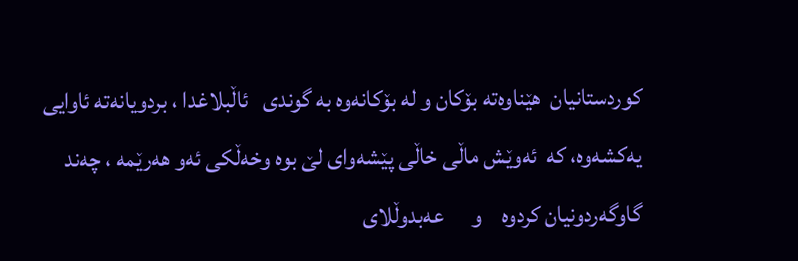كوردستانیان  هێناوه‌ته‌ بۆكان و له‌ بۆكانه‌وه‌ به‌ گوندی   ئاڵبلاغدا ، بردویانه‌ته‌ ئاوایی یه‌كشه‌وه‌، كه‌  ئه‌وێش ماڵی خاڵی پێشه‌وای لێ بوه‌ وخه‌ڵكی ئه‌و هه‌رێمه‌ ، چه‌ند گاوگه‌ردونیان كردوه‌    و      عه‌بدوڵلای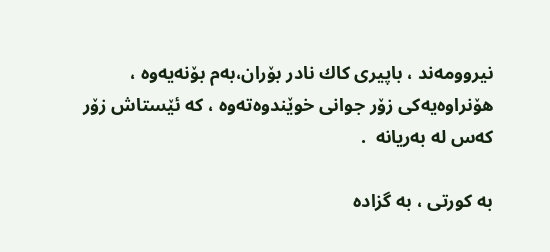نیروومه‌ند ، باپیری كاك نادر بۆران،به‌م بۆنه‌یه‌وه‌ ، هۆنراوه‌یه‌كی زۆر جوانی خوێندوه‌ته‌وه‌ ، كه‌ ئێستاش زۆر كه‌س له‌ به‌ریانه‌  .

به‌ كورتی ، به گزاده‌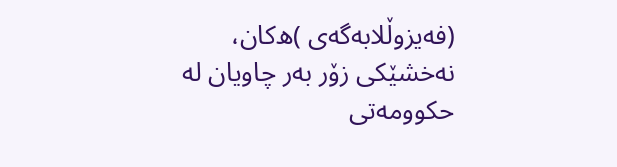(فه‌یزوڵلابه‌گه‌ی )ه‌كان، نه‌خشێكی زۆر به‌ر چاویان له‌ حكوومه‌تی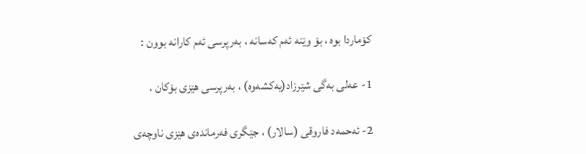كۆماردا بوه‌ ، بۆ وێنه‌ ئه‌م كه‌سانه‌ ، به‌رپرسی ئه‌م كارانه‌ بوون :

1- عه‌لی به‌گی شێرزاد(یه‌كشه‌وه‌) ، به‌رپرسی هێزی بۆكان .

2- ئه‌حمه‌د فاروقی (سالار) ، جێگری فه‌رمانده‌ی هێزی ناوچه‌ی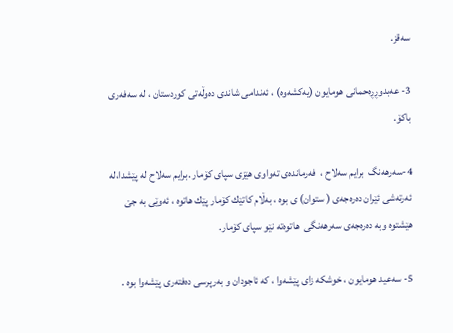سه‌قز.

3- عه‌بدوڕڕه‌حمانی هومایون (یه‌كشه‌وه‌) ، ئه‌ندامی شاندی ده‌وڵه‌تی كوردستان ، له‌ سه‌فه‌ری باكۆ.

4-سه‌رهه‌نگ  برایم سه‌لاح ،  فه‌رمانده‌ی ته‌واوی هێزی سپای كۆمار .برایم سه‌لاح له‌ پێشدا،له‌ ئه‌رته‌شی ئێران ده‌ره‌جه‌ی ( ستوان) ی بوه‌ ، به‌ڵام كاتێك كۆمار پێك هاتوه‌ ، ئه‌وێی به‌ جێ هێشتوه‌ وبه‌ ده‌ره‌جه‌ی سه‌رهه‌نگی  هاتوه‌ته‌ نێو سپای كۆمار.

5- سه‌عید هومایون ، خوشكه‌ زای پێشه‌وا ، كه‌ ئاجودان و به‌رپرسی ده‌فته‌ری پێشه‌وا بوه‌ .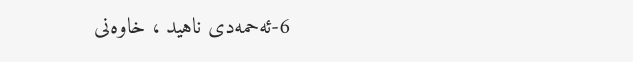6-ئه‌حمه‌دی ناهید ، خاوه‌نی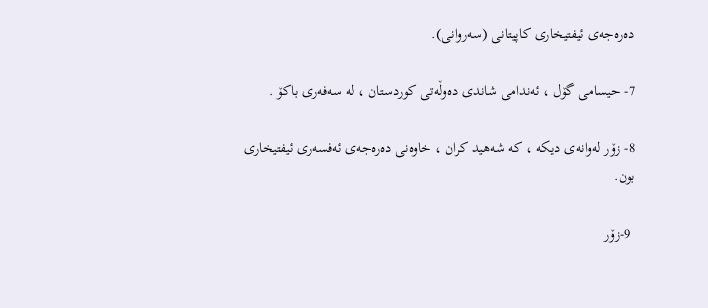ده‌ره‌جه‌ی ئیفتیخاری كاپیتانی (سه‌روانی).

7- حیسامی گۆل ، ئه‌ندامی شاندی ده‌وڵه‌تی كوردستان ، له‌ سه‌فه‌ری باكۆ .

8- زۆر له‌وانه‌ی دیكه‌ ، كه‌ شه‌هید كران ، خاوه‌نی ده‌ره‌جه‌ی ئه‌فسه‌ری ئیفتیخاری بون.

 9-زۆر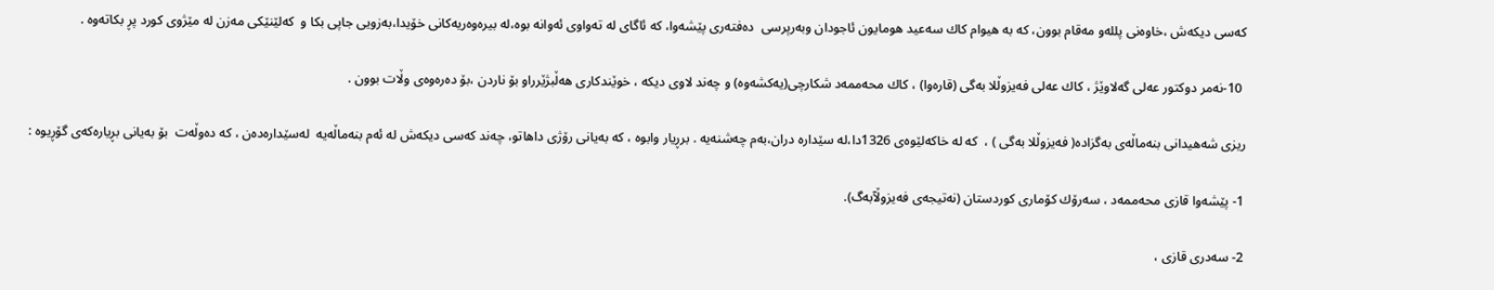كه‌سی دیكه‌ش ،خاوه‌نی پلله‌و مه‌قام بوون، كه‌ به‌ هیوام كاك سه‌عید هومایون ئاجودان وبه‌رپرسی  ده‌فته‌ری پێشه‌وا، كه‌ ئاگای له‌ ته‌واوی ئه‌وانه‌ بوه‌،له‌ بیره‌وه‌ریه‌كانی خۆیدا،به‌زویی جاپی بكا و  كه‌لێنێكی مه‌زن له‌ مێژوی كورد پڕ بكاته‌وه‌ .

 10-نه‌مر دوكتور عه‌لی گه‌لاوێژ ، كاك عه‌لی فه‌یزوڵلا به‌گی (قاره‌وا) ، كاك محه‌ممه‌د شكارچی(یه‌كشه‌وه‌) و چه‌ند لاوی دیكه‌ ، خوێندكاری هه‌ڵبژێرراو بۆ ناردن ،بۆ ده‌ره‌وه‌ی وڵات بوون .

ریزی شه‌هیدانی بنه‌ماڵه‌ی به‌گزاده‌( فه‌یزوڵلا به‌گی ) ،  كه‌ له‌ خاكه‌لێوه‌ی 1326دا،له‌ سێداره‌ دران،به‌م چه‌شنه‌یه‌ . برڕیار وابوه ، كه‌ به‌یانی رۆژی داهاتو، چه‌ند كه‌سی دیكه‌ش له‌ ئه‌م بنه‌ماڵه‌یه‌  له‌سێداره‌ده‌ن ، كه‌ ده‌وڵه‌ت  بۆ به‌یانی بڕیاره‌كه‌ی گۆڕیوه‌ :

1- پێشه‌وا قازی محه‌ممه‌د ، سه‌رۆك كۆماری كوردستان (نه‌تیجه‌ی فه‌یزوڵآبه‌گ).

2- سه‌دری قازی ،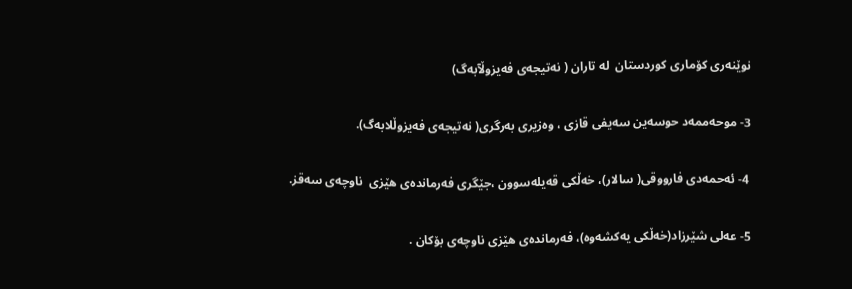نوێنه‌ری كۆماری كوردستان  له‌ تاران ( نه‌تیجه‌ی فه‌یزوڵآبه‌گ)

3- موحه‌ممه‌د حوسه‌ین سه‌یفی قازی ، وه‌زیری به‌رگری( نه‌تیجه‌ی فه‌یزوڵلابه‌گ).

 4- ئه‌حمه‌دی فارووقی( سالار)، خه‌ڵكی قه‌یله‌سوون ،جێگری فه‌رمانده‌ی هێزی  ناوچه‌ی سه‌قز.

5- عه‌لی شێرزاد(خه‌ڵكی یه‌كشه‌وه‌)، فه‌رمانده‌ی هێزی ناوچه‌ی بۆكان .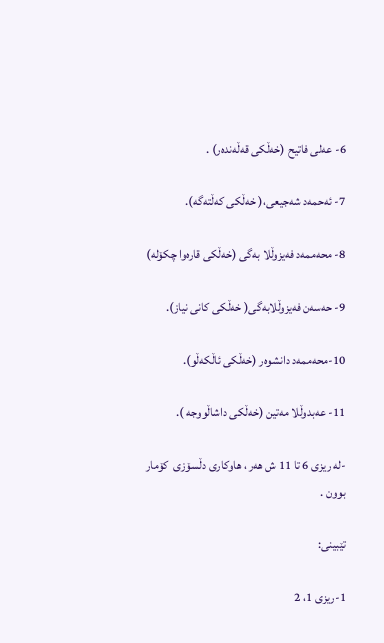6- عه‌لی فاتیح (خه‌ڵكی قه‌ڵه‌نده‌ر) .

7- ئه‌حمه‌د شه‌جیعی،( خه‌ڵكی كه‌ڵته‌گه‌).

8- محه‌ممه‌د فه‌یزوڵلا به‌گی (خه‌ڵكی قاره‌وا چكۆله‌)

9- حه‌سه‌ن فه‌یزوڵلابه‌گی( خه‌ڵكی كانی نیاز).

10-محه‌ممه‌د دانشوه‌ر (خه‌ڵكی ئاڵكه‌ڵو).

11- عه‌بدوڵلا مه‌تین (خه‌ڵكی داشاڵووجه‌ ).

-له‌ ریزی 6 تا 11 ش هه‌ر ، هاوكاری دڵسۆزی  كۆمار بوون .

تێبینی:

1-ریزی 1، 2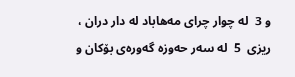و 3  له‌ چوار چرای مه‌هاباد له‌ دار دران ، ریزی  5  له‌ سه‌ر حه‌وزه‌ گه‌وره‌ی بۆكان و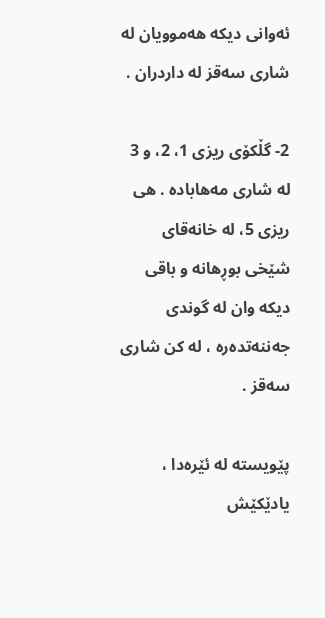ئه‌وانی دیكه‌ هه‌موویان له‌ شاری سه‌قز له‌ داردران .

2- گڵكۆی ریزی 1، 2، و 3  له‌ شاری مه‌هاباده‌ . هی ریزی 5، له‌ خانه‌قای شێخی بوڕهانه‌ و باقی دیكه وان له‌ گوندی جه‌ننه‌تده‌ره‌ ، له‌ كن شاری سه‌قز .

پێویسته‌ له‌ ئێره‌دا ، یادێكێش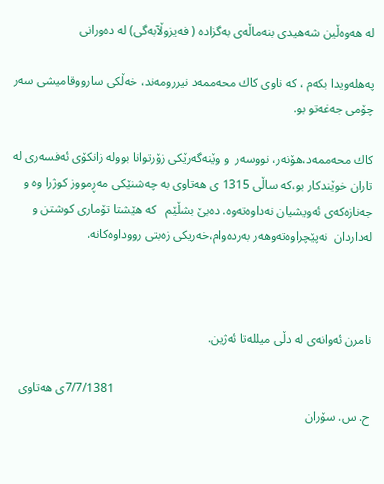له‌ هه‌وه‌ڵین شه‌هیدی بنه‌ماڵه‌ی به‌گزاده‌ ( فه‌یزوڵآبه‌گی) له‌ ده‌ورانی

په‌هله‌ویدا بكه‌م ، كه‌ ناوی كاك محه‌ممه‌د نیررومه‌ند، خه‌ڵكی سارووقامیشی سه‌ر چۆمی جه‌غه‌تو بو.

كاك محه‌ممه‌د،هۆنه‌ر، نووسه‌ر  و وێنه‌گه‌رێكی زۆرتوانا بووله‌ زانكۆی ئه‌فسه‌ری له‌ تاران خوێندكار بو،كه‌ ساڵی 1315 ی هه‌تاوی به‌ چه‌شنێكی مه‌ڕمووز كوژرا وه‌ و جه‌نازه‌كه‌ی ئه‌ویشیان نه‌داوه‌ته‌وه‌. ده‌بێ بشڵێم   كه‌ هێشتا تۆماری كوشتن و له‌داردان  نه‌پێچراوه‌ته‌وهه‌ر به‌رده‌وام،خه‌ریكی زه‌بتی رووداوه‌كانه‌.



نامرن ئه‌وانه‌ی له‌ دڵی میلله‌تا ئه‌ژین.

                                                                                  7/7/1381ی هه‌تاوی            ح. س. سۆران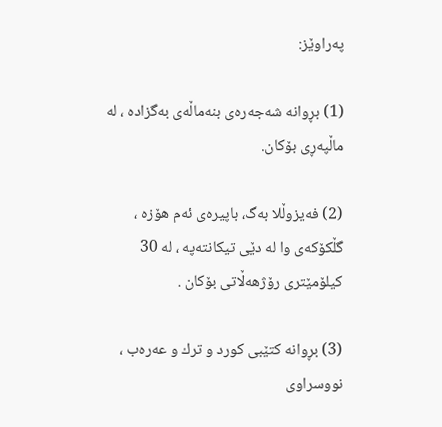په‌راوێز:

(1) بڕوانه‌ شه‌جه‌ره‌ی بنه‌ماڵه‌ی به‌گزاده‌ ، له‌ ماڵپه‌ڕی بۆكان.

(2) فه‌یزوڵلا به‌گ، باپیره‌ی ئه‌م هۆزه‌ ، گڵكۆكه‌ی وا له‌ دێی تیكانته‌په‌ ، له‌ 30 كیلۆمێتری رۆژهه‌ڵاتی بۆكان .

(3) بڕوانه‌ كتێبی كورد و ترك و عه‌ره‌ب ، نووسراوی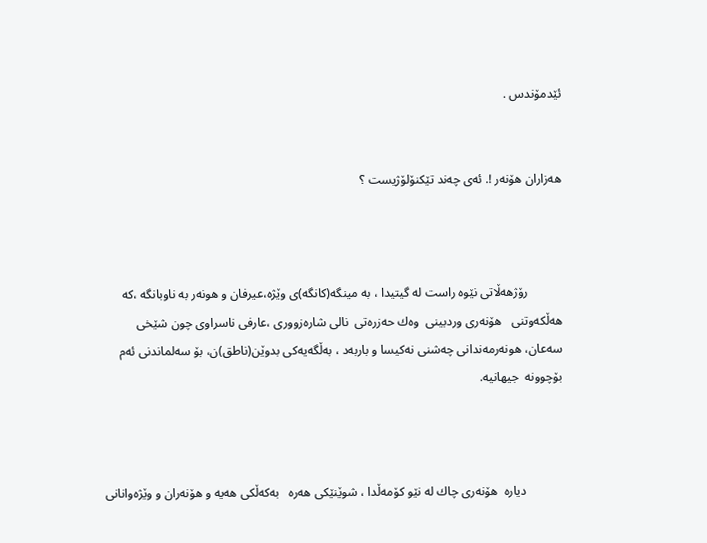ئێدمۆندس .


هه‌زاران هۆنه‌ر !. ئه‌ی چه‌ند تێكنۆلۆژیست ؟



           رۆژهه‌ڵاتی نێوه راست له‌ گیتیدا ، به مینگه‌(كانگه‌)ی وێژه‌،عیرفان و هونه‌ر به ناوبانگه‌ ،كه‌ هه‌ڵكه‌وتنی   هۆنه‌ری وردبینی  وه‌ك حه‌زره‌تی  نالی شاره‌زووری ،عارفی ناسراوی چون شێخی سه‌عان، هونه‌رمه‌ندانی چه‌شنی نه‌كیسا و باربه‌د ، به‌ڵگه‌یه‌كی بدوێن(ناطق)ن، بۆ سه‌لماندنی ئه‌م بۆچوونه‌  جیهانیه‌.



            دیاره‌  هۆنه‌ری چاك له‌ نێو كۆمه‌ڵدا ، شوێنێكی هه‌ره‌   به‌كه‌ڵكی هه‌یه‌ و هۆنه‌ران و وێژه‌وانانی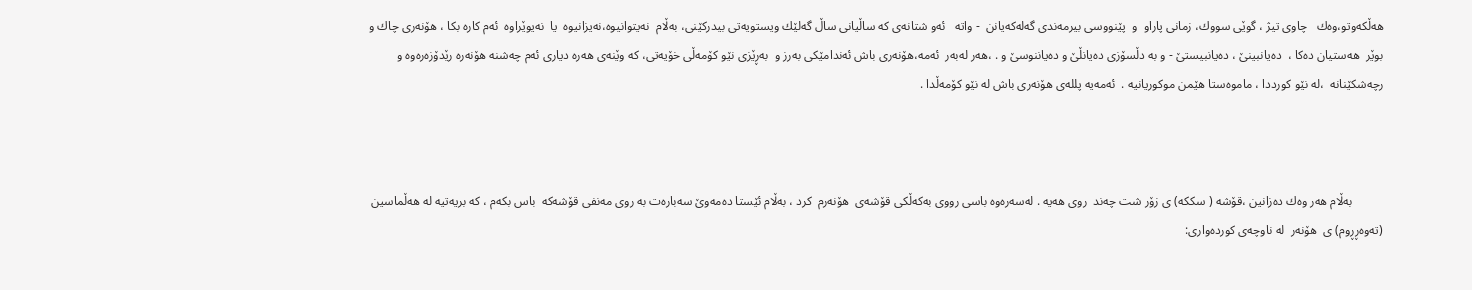هه‌ڵكه‌وتو،وه‌ك   چاوی تیژ ، گوێی سووك، زمانی پاراو  و  پێنووسی بیرمه‌ندی گه‌له‌كه‌یانن  - واته‌   ئه‌و شتانه‌ی كه‌ ساڵیانی ساڵ گه‌لێك ویستویه‌تی بیدركێنی، به‌ڵام  نه‌یتوانیوه‌،نه‌یزانیوه‌  یا  نه‌یوێراوه‌  ئه‌م كاره‌ بكا ، هۆنه‌ری چاك و بوێر  هه‌ستیان ده‌كا ،  ده‌یانبینێ ، ده‌یانبیستێ - و به‌ دڵسۆزی ده‌یانڵێ و ده‌یاننوسێ و . ،هه‌ر له‌به‌ر  ئه‌مه‌،هۆنه‌ری باش ئه‌ندامێكی به‌رز و  به‌ڕێزی نێو كۆمه‌ڵی خۆیه‌تی، كه‌ وێنه‌ی هه‌ره‌ دیاری ئه‌م چه‌شنه‌ هۆنه‌ره‌ رێدۆزه‌ره‌وه‌ و رچه‌شكێنانه‌  ،له‌ نێو كورددا ، ماموه‌ستا هێمن موكوریانیه‌ .  ئه‌مه‌یه‌ پلله‌ی هۆنه‌ری باش له‌ نێو كۆمه‌ڵدا .



          به‌ڵام هه‌ر وه‌ك ده‌زانین ،قۆشه‌ ( سككه‌) ی زۆر شت چه‌ند  روی هه‌یه‌ . له‌سه‌ره‌وه‌ باسی رووی به‌كه‌ڵكی قۆشه‌ی  هۆنه‌رم  كرد ، به‌ڵام ئێستا ده‌مه‌وێ سه‌باره‌ت به‌ روی مه‌نفی قۆشه‌كه‌  باس بكه‌م ، كه‌ بریه‌تیه‌ له‌ هه‌ڵماسین (ته‌وه‌ڕڕوم) ی  هۆنه‌ر  له‌ ناوچه‌ی كورده‌واری: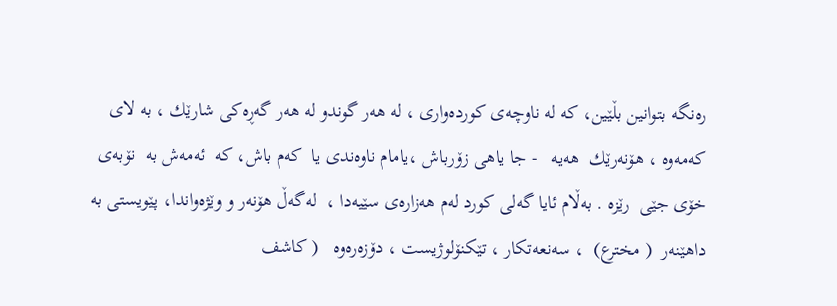ره‌نگه‌ بتوانین بڵێین، كه‌ له‌ ناوچه‌ی كورده‌واری ، له‌ هه‌ر گوندو له‌ هه‌ر گه‌ڕه‌كی شارێك ، به‌ لای كه‌مه‌وه‌ ، هۆنه‌رێك  هه‌یه‌   - جا یاهی زۆرباش ،یامام ناوه‌ندی یا  كه‌م باش، كه‌  ئه‌مه‌ش به‌  نۆبه‌ی خۆی جێی  رێزه‌ . به‌ڵام ئایا گه‌لی كورد له‌م هه‌زاره‌ی سێیه‌دا ،  له‌گه‌ڵ هۆنه‌ر و وێژه‌واندا، پێویستی به‌ داهێنه‌ر  ( مخترع)  ، سه‌نعه‌تكار ، تێكنۆلوژیست ، دۆزه‌ره‌وه‌   ( كاشف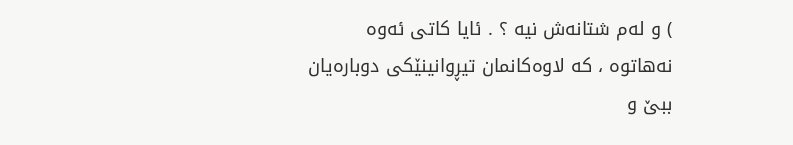) و له‌م شتانه‌ش نیه‌ ؟ . ئایا كاتی ئه‌وه‌ نه‌هاتوه‌ ، كه‌ لاوه‌كانمان تیڕوانینێكی دوباره‌یان ببێ و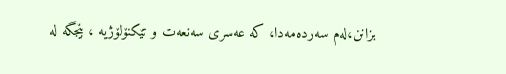بزانن،له‌م سه‌رده‌مه‌دا، كه‌ عه‌سری سه‌نعه‌ت و تێكنۆلۆژیه‌ ، بێجگه‌ له‌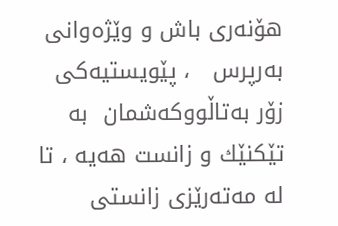هۆنه‌ری باش و وێژه‌وانی به‌رپرس   ، پێویستیه‌كی زۆر به‌تاڵووكه‌شمان  به‌ تێكنێك و زانست هه‌یه‌ ، تا  له‌ مه‌ته‌رێزی زانستی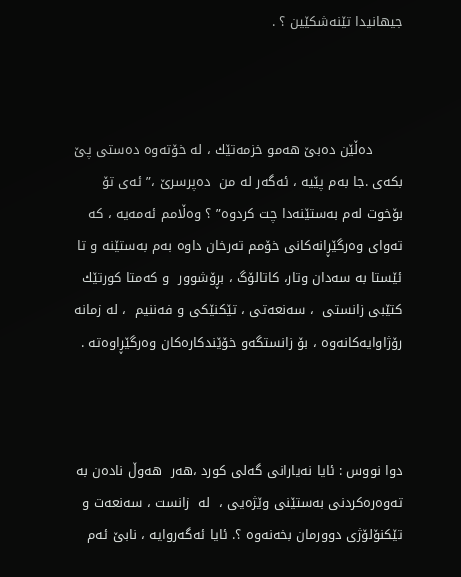جیهانیدا تێنه‌شكێین ؟ .



       ده‌ڵێن ده‌بێ هه‌مو خزمه‌تێك ، له‌ خۆته‌وه‌ ده‌ستی پێ بكه‌ی .جا به‌م پێیه‌ ، ئه‌گه‌ر له‌ من  ده‌پرسرێ ،” ئه‌ی تۆ بۆخوت له‌م به‌ستێنه‌دا چت كردوه‌” ؟ وه‌ڵامم ئه‌مه‌یه‌ ، كه‌ ته‌وای وه‌رگێڕانه‌كانی خۆمم ته‌رخان داوه‌ به‌م به‌ستێنه‌ و تا ئێستا به‌ سه‌دان وتار، كاتالۆگ ، بڕۆشوور  و كه‌متا كورتێك كتێبی زانستی  ، سه‌نعه‌تی ، تێكنێكی و فه‌ننیم  ، له‌ زمانه‌ رۆژاوایه‌كانه‌وه‌ ، بۆ زانستگه‌و خۆێندكاره‌كان وه‌رگێڕاوه‌ته‌ .



دوا نووس : ئایا نه‌یارانی گه‌لی كورد ،هه‌ر  هه‌وڵ ناده‌ن به‌ ته‌وه‌ره‌كردنی به‌ستێنی وێژه‌یی ،  له‌  زانست ، سه‌نعه‌ت و تێكنۆلۆژی دوورمان بخه‌نه‌وه‌ ؟. ئایا ئه‌گه‌روایه‌ ، نابێ ئه‌م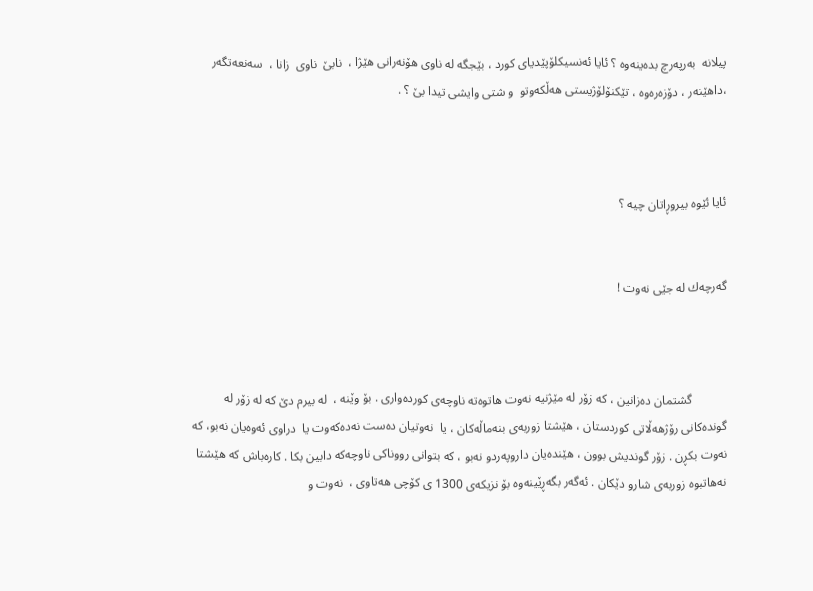پیلانه‌  به‌رپه‌رچ بده‌ینه‌وه‌ ؟ ئایا ئه‌نسیكلۆپێدیای كورد ، بێجگه‌ له‌ ناوی هۆنه‌رانی هێژا ،  نابێ  ناوی  زانا ،  سه‌نعه‌تگه‌ر ،داهێنه‌ر ، دۆزه‌ره‌وه‌ ، تێكنۆلۆژیستی هه‌ڵكه‌وتو  و شتی وایشی تیدا بێ ؟ .



ئایا ئێوه‌ بیروڕاتان چیه‌ ؟


گه‌رچه‌ك له‌ جێی نه‌وت !



           گشتمان ده‌زانین ، كه زۆر له‌ مێژنیه‌ نه‌وت هاتوه‌ته‌ ناوچه‌ی كورده‌واری . بۆ وێنه‌ ،  له‌ بیرم دێ كه‌ له‌ زۆر له‌ گونده‌كانی رۆژهه‌ڵاتی كوردستان ، هێشتا زوربه‌ی بنه‌ماڵه‌كان ، یا  نه‌وتیان ده‌ست نه‌ده‌كه‌وت یا  دراوی ئه‌وه‌یان نه‌بو، كه‌  نه‌وت بكڕن . زۆر گوندیش بوون ، هێنده‌یان داروپه‌ردو نه‌بو ، كه‌ بتوانی رووناكی ناوچه‌كه‌ دابین بكا . كاره‌باش كه‌ هێشتا نه‌هاتبوه‌ زوربه‌ی شارو دێكان . ئه‌گه‌ر بگه‌ڕێینه‌وه‌ بۆ نزیكه‌ی 1300 ی كۆچی هه‌تاوی ،  نه‌وت و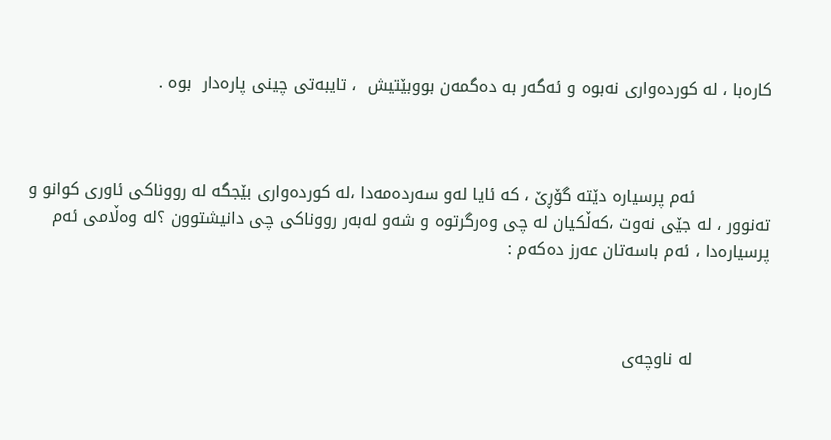كاره‌با ، له‌ كورده‌واری نه‌بوه‌ و ئه‌گه‌ر به‌ ده‌گمه‌ن بووبێتیش  ، تایبه‌تی چینی پاره‌دار  بوه‌ .



              ئه‌م پرسیاره‌ دێته‌ گۆڕێ ، كه‌ ئایا له‌و سه‌رده‌مه‌دا ،له‌ كورده‌واری بێجگه‌ له‌ رووناكی ئاوری كوانو و ته‌نوور ، له‌ جێی نه‌وت ،كه‌ڵكیان له‌ چی وه‌رگرتوه‌ و شه‌و له‌به‌ر رووناكی چی دانیشتوون ؟له‌ وه‌ڵامی ئه‌م پرسیاره‌دا ، ئه‌م باسه‌تان عه‌رز ده‌كه‌م :



              له‌ ناوچه‌ی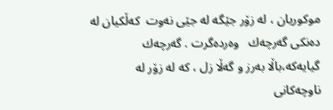موكوریان ، له‌ زۆر جێگه‌ له‌ جێی نه‌وت  كه‌ڵكیان له‌   ده‌نكی گه‌رچه‌ك   وه‌رده‌گرت . گه‌رچه‌ك گیایه‌كه‌،باڵا به‌رز و گه‌ڵا زل ، كه‌ له‌ زۆر له‌ ناوچه‌كانی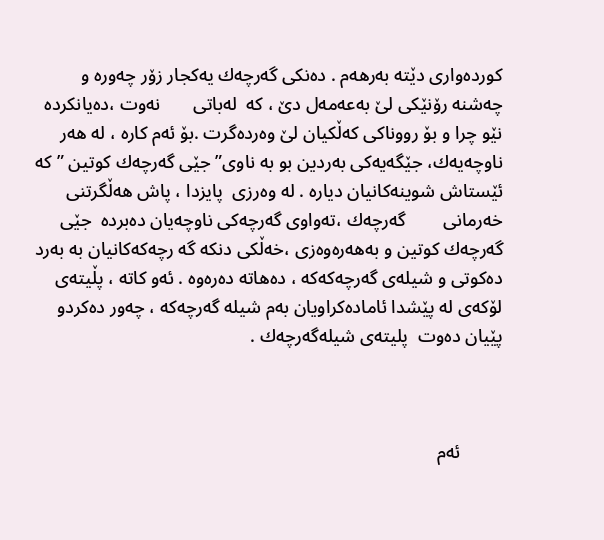كورده‌واری دێته‌ به‌رهه‌م . ده‌نكی گه‌رچه‌ك یه‌كجار زۆر چه‌وره‌ و چه‌شنه‌ رۆنێكی لێ به‌عه‌مه‌ل دێ ، كه‌  له‌باتی       نه‌وت ،ده‌یانكرده‌ نێو چرا و بۆ رووناكی كه‌ڵكیان لێ وه‌رده‌گرت .بۆ ئه‌م كاره‌ ، له‌ هه‌ر ناوچه‌یه‌ك، جێگه‌یه‌كی به‌ردین بو به‌ ناوی” جێی گه‌رچه‌ك كوتین ”كه‌ ئێستاش شوینه‌كانیان دیاره‌ . له‌ وه‌رزی  پایزدا ، پاش هه‌ڵگرتنی خه‌رمانی        گه‌رچه‌ك ،ته‌واوی گه‌رچه‌كی ناوچه‌یان ده‌برده‌  جێی گه‌رچه‌ك كوتین و به‌هه‌ره‌وه‌زی ،خه‌ڵكی دنكه‌ گه رچه‌كه‌كانیان به‌ به‌رد ده‌كوتی و شیله‌ی گه‌رچه‌كه‌كه‌ ، ده‌هاته‌ ده‌ره‌وه‌ . ئه‌و كاته‌ ، پڵیته‌ی لۆكه‌ی له‌ پێشدا ئاماده‌كراویان به‌م شیله‌ گه‌رچه‌كه‌ ، چه‌ور ده‌كردو پێیان ده‌وت  پلیته‌ی شیله‌گه‌رچه‌ك .



         ئه‌م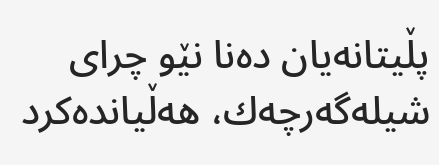پڵیتانه‌یان ده‌نا نێو چرای شیله‌گه‌رچه‌ك، هه‌ڵیانده‌كرد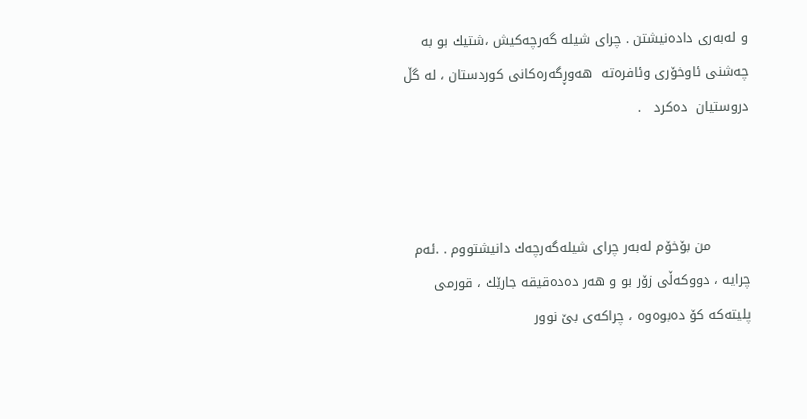و له‌به‌ری داده‌نیشتن . چرای شیله‌ گه‌رچه‌كیش ،شتیك بو به‌ چه‌شنی ئاوخۆری وئافره‌ته‌  هه‌وڕگه‌ره‌كانی كوردستان ، له‌ گڵ دروستیان  ده‌كرد   .



         من بۆخۆم له‌به‌ر چرای شیله‌گه‌رچه‌ك دانیشتووم . .ئه‌م چرایه‌ ، دووكه‌ڵی زۆر بو و هه‌ر ده‌ده‌قیقه‌ جارێك ، قورمی پلیته‌كه‌ كۆ ده‌بوه‌وه‌ ، چراكه‌ی بێ نوور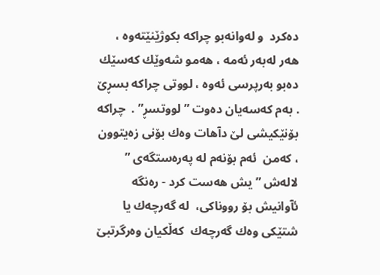ده‌كرد  و له‌وانه‌بو چراكه‌ بكوژێنێته‌وه‌ ، هه‌ر له‌به‌ر ئه‌مه‌ ، هه‌مو شه‌وێك كه‌سێك ده‌بو به‌رپرسی ئه‌وه‌ ، لووتی چراكه‌ بسڕێ  . به‌م كه‌سه‌یان ده‌وت ”لووتسڕ” .  چراكه‌ بۆنێكیشی لێ دآهات وه‌ك بۆنی زه‌یتوون ، كه‌من  ئه‌م بۆنه‌م له‌ په‌ره‌ستگه‌ی ” لاله‌ش ” یش هه‌ست كرد - ره‌نگه‌ ئآوانیش بۆ رووناكی،  له‌ گه‌رچه‌ك یا شتێكی وه‌ك گه‌رچه‌ك  كه‌ڵكیان وه‌رگرتبێ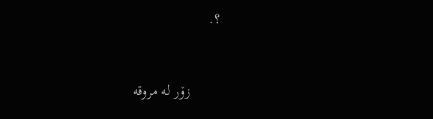؟.



        زۆر له‌ مروقه‌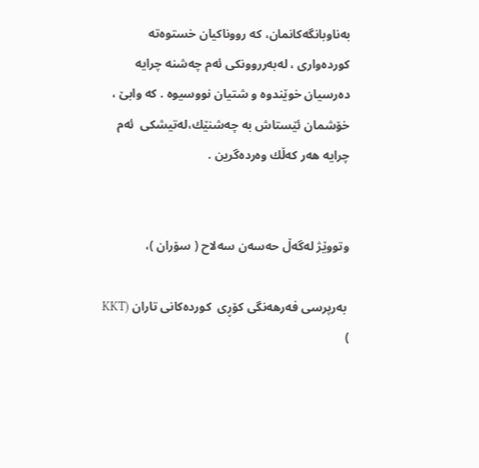به‌ناوبانگه‌كانمان، كه‌ رووناكیان خستوه‌ته‌ كورده‌واری ، له‌به‌رروونكی ئه‌م چه‌شنه‌ چرایه‌ ده‌رسیان خوێندوه‌ و شتیان نووسیوه‌ . كه‌ وابێ ، خۆشمان ئێستاش به‌ چه‌شنێك،له‌تیشكی  ئه‌م چرایه‌ هه‌ر كه‌ڵك وه‌رده‌گرین .


وتووێژ له‌گه‌ڵ حه‌سه‌ن سه‌لاح ( سۆران )،

 به‌رپرسی فه‌رهه‌نگی كۆڕی  كورده‌كانی تاران (KKT )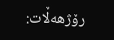رۆژهه‌ڵات: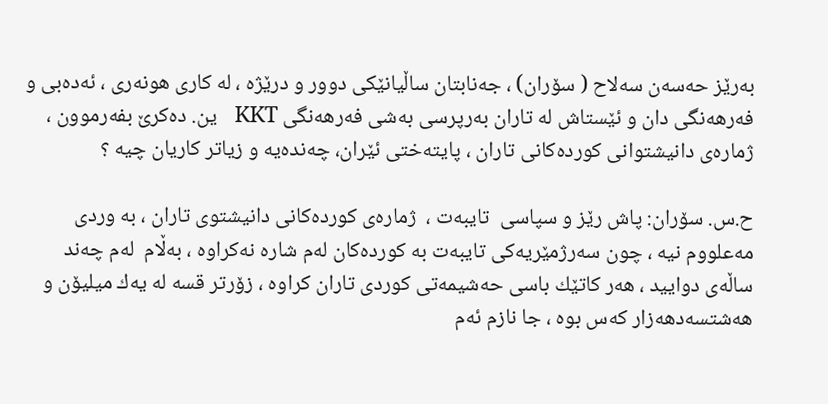به‌رێز حه‌سه‌ن سه‌لاح ( سۆران) ، جه‌نابتان ساڵیانێكی دوور و درێژه‌ ، له‌ كاری هونه‌ری ، ئه‌ده‌بی و فه‌رهه‌نگی دان و ئێستاش له‌ تاران به‌رپرسی به‌شی فه‌رهه‌نگی KKT   ین. ده‌كرێ بفه‌رموون ، ژماره‌ی دانیشتوانی كورده‌كانی تاران ، پایته‌ختی ئێران، چه‌نده‌یه‌ و زیاتر كاریان چیه‌ ؟

ح.س. سۆران: پاش رێز و سپاسی  تایبه‌ت ،  ژماره‌ی كورده‌كانی دانیشتوی تاران ، به‌ وردی  مه‌علووم نیه‌ ، چون سه‌رژمێریه‌كی تایبه‌ت به‌ كورده‌كان له‌م شاره‌ نه‌كراوه‌ ، به‌ڵام  له‌م چه‌ند ساڵه‌ی دوایید ، هه‌ر كاتێك باسی حه‌شیمه‌تی كوردی تاران كراوه‌ ، زۆرتر قسه‌ له‌ یه‌ك میلیۆن و هه‌شتسه‌دهه‌زار كه‌س بوه‌ ، جا نازم ئه‌م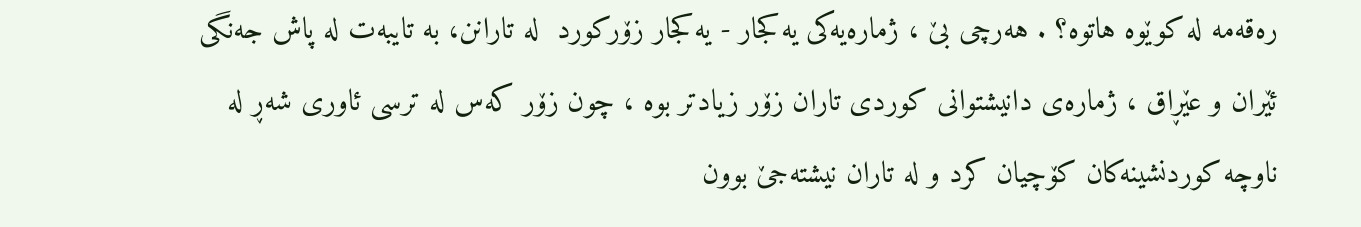ره‌قه‌مه‌ له‌ كوێوه‌ هاتوه‌؟ . هه‌رچی بێ ، ژماره‌یه‌كی یه‌كجار - یه‌كجار زۆركورد  له‌ تارانن، به‌ تایبه‌ت له‌ پاش جه‌نگی ئێران و عێڕاق ، ژماره‌ی دانیشتوانی كوردی تاران زۆر زیادتر بوه‌ ، چون زۆر كه‌س له‌ ترسی ئاوری شه‌ڕ له‌ ناوچه‌ كوردنشینه‌كان كۆچیان كرد و له‌ تاران نیشته‌جێ بوون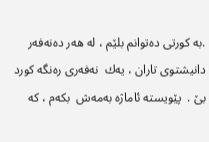.به‌ كورتی ده‌توانم بلێم ، له‌ هه‌ر ده‌نه‌فه‌ر دانیشتوی تاران ، یه‌ك  نه‌فه‌ری ره‌نگه‌ كورد بێ .  پێویسته‌ ئاماژه‌ به‌مه‌ش  بكه‌م ، كه‌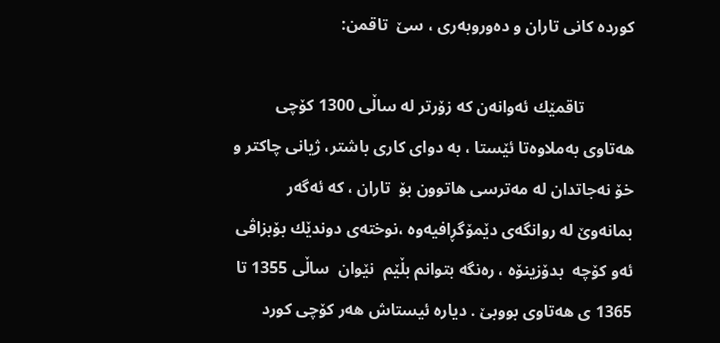كورده‌ كانی تاران و ده‌وروبه‌ری ، سێ  تاقمن:

            تاقمێك ئه‌وانه‌ن كه‌ زۆرتر له‌ ساڵی 1300 كۆچی هه‌تاوی به‌ملاوه‌تا ئێستا ، به‌ دوای كاری باشتر، ژیانی چاكتر و خۆ نه‌جاتدان له‌ مه‌ترسی هاتوون بۆ  تاران ، كه‌ ئه‌گه‌ر  بمانه‌وێ له‌ روانگه‌ی دێمۆگڕافیه‌وه‌ ،نوخته‌ی دوندێك بۆبزاڤی  ئه‌و كۆچه‌  بدۆزینۆه‌ ، ره‌نگه‌ بتوانم بڵێم  نێوان  ساڵی 1355 تا 1365 ی هه‌تاوی بووبێ . دیاره‌ ئیستاش هه‌ر كۆچی كورد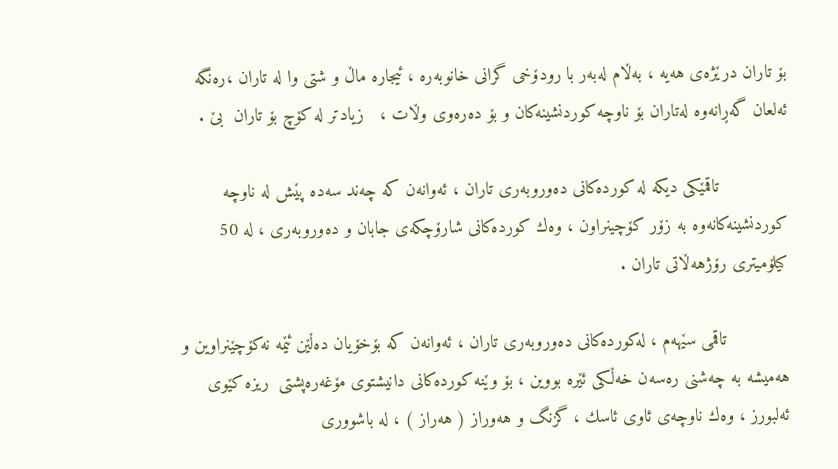بۆ تاران درێژه‌ی هه‌یه‌ ، به‌ڵام له‌به‌ر با رودۆخی گرانی خانوبه‌ره‌ ، ئیجاره‌ ماڵ و شتی وا له‌ تاران ،ره‌نگه‌ ئه‌لعان گه‌ڕانه‌وه‌ له‌تاران بۆ ناوچه‌ كوردنشینه‌كان و بۆ ده‌ره‌وی وڵات ،   زیادتر له‌ كۆچ بۆ تاران  بێ .

             تاقمێكی دیكه‌ له‌ كورده‌كانی ده‌وروبه‌ری تاران ، ئه‌وانه‌ن كه‌ چه‌ند سه‌ده‌ پێش له‌ ناوچه‌ كوردنشینه‌كانه‌وه‌ به‌ زۆر كۆچینراون ، وه‌ك كورده‌كانی شارۆچكه‌ی جابان و ده‌وروبه‌ری ، له‌ 50 كیلۆمیتری رۆژهه‌ڵاتی تاران .

            تاقمی سێهه‌م ، له‌كورده‌كانی ده‌وروبه‌ری تاران ، ئه‌وانه‌ن كه‌ بۆخۆیان ده‌ڵێن ئێمه‌ نه‌كۆچێنراوین و هه‌میشه‌ به‌ چه‌شنی ره‌سه‌ن خه‌ڵكی ئێره‌ بووین ، بۆ وێنه‌ كورده‌كانی دانیشتوی مۆغه‌ره‌پشتی  ریزه‌ كێوی ئه‌لبورز ، وه‌ك ناوچه‌ی ئاوی ئاسك ، گزنگ و هه‌وراز ( هه‌راز ) ، له‌ باشووری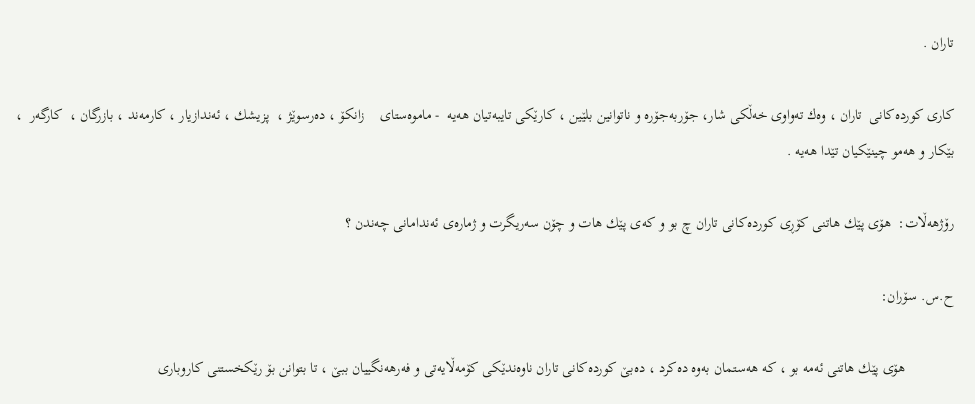تاران .

كاری كورده‌كانی  تاران ، وه‌ك ته‌واوی خه‌ڵكی شار، جۆربه‌جۆره‌ و ناتوانین بلێین ، كارێكی تایبه‌تیان هه‌یه  - ماموه‌ستای    زانكۆ ، ده‌رسوێژ ،  پزیشك ، ئه‌ندازیار ، كارمه‌ند ، بازرگان ،  كارگه‌ر  ، بێكار و هه‌مو چینێكیان تێدا هه‌یه‌ .

رۆژهه‌ڵات:  هۆی پێك هاتنی كۆڕی كورده‌كانی تاران چ بو و كه‌ی پێك هات و چۆن سه‌ریگرت و ژماره‌ی ئه‌ندامانی چه‌ندن ؟

ح.س. سۆران:

             هۆی پێك هاتنی ئه‌مه‌ بو ، كه‌ هه‌ستمان به‌وه‌ ده‌كرد ، ده‌بێ كورده‌كانی تاران ناوه‌ندێكی كۆمه‌ڵایه‌تی و فه‌رهه‌نگییان ببێ ، تا بتوانن بۆ رێكخستنی كاروباری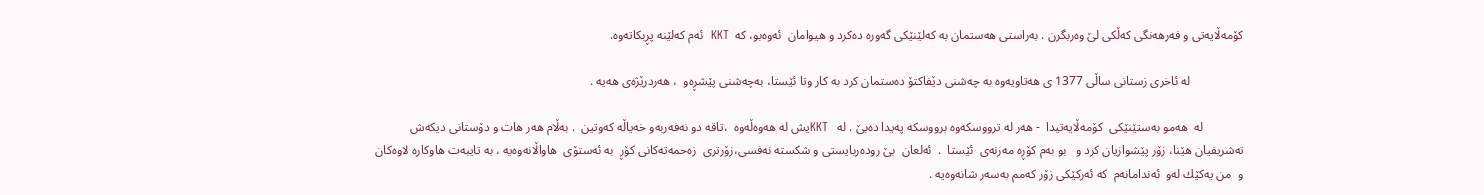كۆمه‌ڵایه‌تی و فه‌رهه‌نگی كه‌ڵكی لێ وه‌ربگرن . به‌راستی هه‌ستمان به‌ كه‌لێنێكی گه‌وره‌ ده‌كرد و هیوامان  ئه‌وه‌بو، كه‌  KKT  ئه‌م كه‌لێنه‌ پڕبكاته‌وه‌.

                 له‌ ئاخری زستانی ساڵی 1377 ی هه‌تاویه‌وه‌ به‌ چه‌شنی دێفاكتۆ ده‌ستمان كرد به‌ كار وتا ئێستا، به‌چه‌شنی پێشڕه‌و  ، هه‌ردرێژه‌ی هه‌یه‌ .

             له‌  هه‌مو به‌ستێنێكی  كۆمه‌ڵایه‌تیدا  - هه‌ر له‌ ترووسكه‌وه‌ برووسكه‌ په‌یدا ده‌بێ . له‌   KKTیش له‌ هه‌وه‌ڵه‌وه‌  ،تاقه‌ دو نه‌فه‌ربه‌و خه‌یاڵه‌ كه‌وتین  . به‌ڵام هه‌ر هات و دۆستانی دیكه‌ش ته‌شریفیان هێنا، زۆر پێشوازیان كرد و   بو به‌م كۆڕه‌ مه‌زنه‌ی  ئێستا  .  ئه‌لعان  بێ روده‌ربایستی و شكسته‌ نه‌فسی،زۆرتری  زه‌حمه‌ته‌كانی كۆڕ  به‌ ئه‌ستۆی  هاواڵانه‌وه‌یه‌ ، به‌ تایبه‌ت هاوكاره‌ لاوه‌كان و  من یه‌كێك له‌و  ئه‌ندامانه‌م  كه‌ ئه‌ركێكی زۆر كه‌مم به‌سه‌ر شانه‌وه‌یه‌ .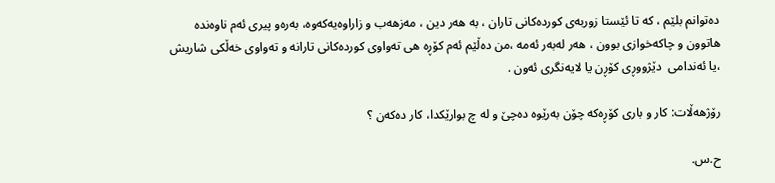ده‌توانم بلێم ، كه‌ تا ئێستا زوربه‌ی كورده‌كانی تاران ، به‌ هه‌ر دین ، مه‌زهه‌ب و زاراوه‌یه‌كه‌وه‌، به‌ره‌و پیری ئه‌م ناوه‌نده‌ هاتوون و چاكه‌خوازی بوون ، هه‌ر له‌به‌ر ئه‌مه‌ ،من ده‌ڵێم ئه‌م كۆڕه‌ هی ته‌واوی كورده‌كانی تارانه‌ و ته‌واوی خه‌ڵكی شاریش ،یا ئه‌ندامی  دێژووڕی كۆڕن یا لایه‌نگری ئه‌ون .

رۆژهه‌ڵات: كار و باری كۆڕه‌كه‌ چۆن به‌رێوه‌ ده‌چێ و له‌ چ بوارێكدا، كار ده‌كه‌ن ؟

ح.س.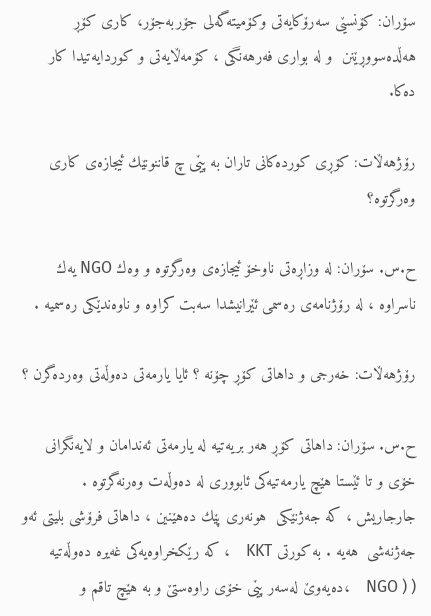سۆران: كۆنسێی سه‌رۆكایه‌تی وكۆمیته‌گه‌لی جۆربه‌جۆر، كاری كۆڕ هه‌ڵده‌سووڕێنن  و له‌ بواری فه‌رهه‌نگی ، كۆمه‌ڵایه‌تی و كوردایه‌تیدا كار ده‌كا.

رۆژهه‌ڵات: كۆڕی كورده‌كانی تاران به‌ پێی چ قاننونێك ئیجازه‌ی كاری وه‌رگرتوه‌؟

ح.س. سۆران: له‌ وزاڕه‌تی ناوخۆ ئیجازه‌ی وه‌رگرتوه‌ و وه‌ك NGO یه‌ك ناسراوه‌ ، له‌ رۆژنامه‌ی ره‌سمی ئێرانیشدا سه‌بت كراوه‌ و ناوه‌ندێكی ره‌سمیه‌ .

رۆژهه‌ڵات: خه‌رجی و داهاتی كۆڕ چۆنه‌ ؟ ئایا یارمه‌تی ده‌وڵه‌تی وه‌رده‌گرن ؟

ح.س. سۆران: داهاتی كۆڕ هه‌ر بریه‌تیه‌ له‌ یارمه‌تی ئه‌ندامان و لایه‌نگرانی خۆی و تا ئێستا هێچ یارمه‌تیه‌كی ئابووری له‌ ده‌وڵه‌ت وه‌رنه‌گرتوه‌ . جارجاریش ، كه‌ جه‌ژنێكی  هونه‌ری پێك ده‌هێنین ، داهاتی فرۆشی بلیتی ئه‌و جه‌ژنه‌شی  هه‌یه‌ . به‌ كورتی KKT    ، كه‌ رێكخراوه‌یه‌كی غه‌یره‌ ده‌وڵه‌تیه‌    ( ( NGO    ،ده‌یه‌وێ له‌سه‌ر پێی خۆی راوه‌ستێ و به‌ هێچ تاقم و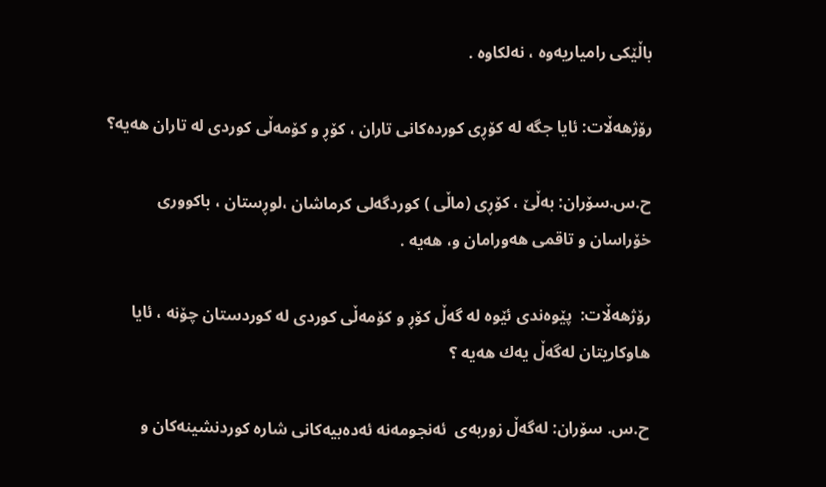باڵێكی رامیاریه‌وه‌ ، نه‌لكاوه‌ .

رۆژهه‌ڵات: ئایا جگه‌ له‌ كۆڕی كورده‌كانی تاران ، كۆڕ و كۆمه‌ڵی كوردی له‌ تاران هه‌یه‌؟

ح.س.سۆران: به‌ڵێ ، كۆڕی (ماڵی ) كوردگه‌لی كرماشان ،لوڕستان ، باكووری خۆراسان و تاقمی هه‌ورامان و، هه‌یه‌ .

رۆژهه‌ڵات:  پێوه‌ندی ئێوه‌ له‌ گه‌ڵ كۆڕ و كۆمه‌ڵی كوردی له‌ كوردستان چۆنه‌ ، ئایا هاوكاریتان له‌گه‌ڵ یه‌ك هه‌یه‌ ؟

ح.س. سۆران: له‌گه‌ڵ زوربه‌ی  ئه‌نجومه‌نه‌ ئه‌ده‌بیه‌كانی شاره‌ كوردنشینه‌كان و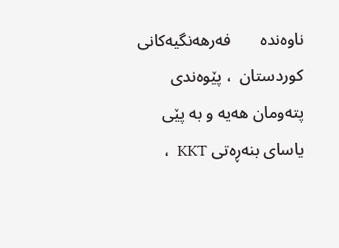ناوه‌نده‌       فه‌رهه‌نگیه‌كانی كوردستان  ، پێوه‌ندی پته‌ومان هه‌یه‌ و به‌ پێی یاسای بنه‌ڕه‌تی KKT  ،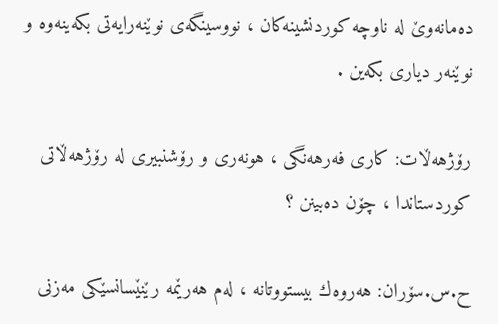ده‌مانه‌وێ له‌ ناوچه‌ كوردنشینه‌كان ، نووسینگه‌ی نوێنه‌رایه‌تی بكه‌ینه‌وه‌ و نوێنه‌ر دیاری بكه‌ین .

رۆژهه‌ڵات: كاری فه‌رهه‌نگی ، هونه‌ری و رۆشنبیری له‌ رۆژهه‌ڵاتی كوردستاندا ، چۆن ده‌بینن ؟

ح.س.سۆران: هه‌روه‌ك بیستووتانه‌ ، له‌م هه‌رێمه‌ رێنێسانسێكی مه‌زنی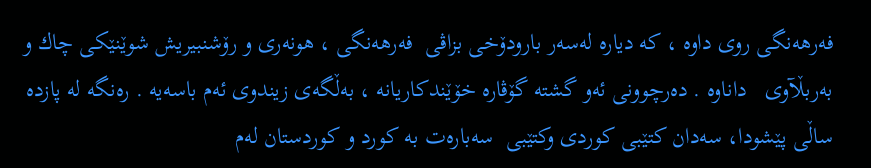فه‌رهه‌نگی روی داوه‌ ، كه‌ دیاره‌ له‌سه‌ر بارودۆخی بزاڤی  فه‌رهه‌نگی ، هونه‌ری و رۆشنبیریش شوێنێكی چاك و به‌ربڵآوی   داناوه‌ . ده‌رچوونی ئه‌و گشته‌ گۆڤاره‌ خۆێندكاریانه‌ ، به‌ڵگه‌ی زیندوی ئه‌م باسه‌یه‌ . ره‌نگه‌ له‌ پازده‌ ساڵی پێشودا، سه‌دان كتێبی كوردی وكتێبی  سه‌باره‌ت به‌ كورد و كوردستان له‌م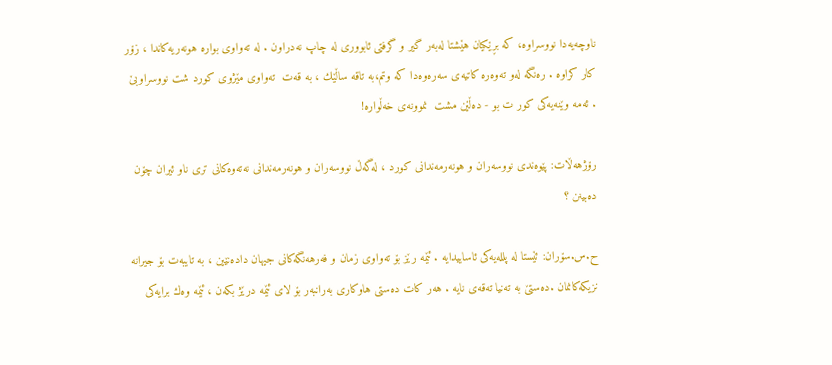ناوچه‌یه‌دا نووسراوه‌، كه‌ بڕێكیان هێشتا له‌به‌ر گیر و گرفتی ئابووری له‌ چاپ نه‌دراون . له‌ ته‌واوی بواره‌ هونه‌ریه‌كاندا ، زۆر كار كراوه‌ . ره‌نگه‌ له‌و ته‌وه‌ره‌ كاتیه‌ی سه‌ره‌وه‌دا كه‌ وتم،به‌ تاقه‌ ساڵێك ، به‌ قه‌ت  ته‌واوی مێژوی كورد شت نووسراوبێ  . ئه‌مه‌ وێنه‌یه‌كی كور ت بو - ده‌ڵێن مشت  نموونه‌ی خه‌ڵواره‌!

رۆژهه‌ڵات: پێوه‌ندی نووسه‌ران و هونه‌رمه‌ندانی كورد ، له‌گه‌ڵ نووسه‌ران و هونه‌رمه‌ندانی نه‌ته‌وه‌كانی تری ناو ئیران چۆن ده‌بینن ؟

ح.س.سۆران: ئێستا له‌ پلله‌یه‌كی ئاساییدایه‌ . ئێمه‌ رێز بۆ ته‌واوی زمان و فه‌رهه‌نگه‌كانی جیهان داده‌نێین ، به‌ تایبه‌ت بۆ جیرانه‌ نزیكه‌كانمان .ده‌ستێ به‌ ته‌نیا ته‌قه‌ی نایه‌ . هه‌ر كات ده‌ستی هاوكاری به‌رانبه‌ر بۆ لای ئێمه‌ درێژ بكه‌ن ، ئێمه‌ وه‌ك برایه‌كی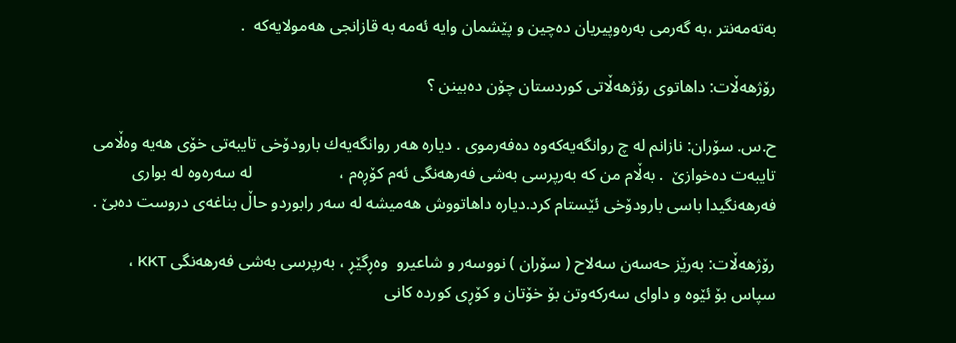به‌ته‌مه‌نتر ،به‌ گه‌رمی به‌ره‌وپیریان ده‌چین و پێشمان وایه‌ ئه‌مه‌ به‌ قازانجی هه‌مولایه‌كه‌  .

رۆژهه‌ڵات: داهاتوی رۆژهه‌ڵاتی كوردستان چۆن ده‌بینن ؟

ح.س. سۆران: نازانم له‌ چ روانگه‌یه‌كه‌وه‌ ده‌فه‌رموی . دیاره‌ هه‌ر روانگه‌یه‌ك بارودۆخی تایبه‌تی خۆی هه‌یه وه‌ڵامی تایبه‌ت ده‌خوازێ  . به‌ڵام من كه‌ به‌رپرسی به‌شی فه‌رهه‌نگی ئه‌م كۆڕه‌م ،                     له‌ سه‌ره‌وه‌ له‌ بواری فه‌رهه‌نگیدا باسی بارودۆخی ئێستام كرد.دیاره‌ داهاتووش هه‌میشه له‌ سه‌ر رابوردو حاڵ بناغه‌ی دروست ده‌بێ .

رۆژهه‌ڵات: به‌رێز حه‌سه‌ن سه‌لاح ( سۆران ) نووسه‌ر و شاعیرو  وه‌ڕگێڕ ، به‌رپرسی به‌شی فه‌رهه‌نگی KKT ، سپاس بۆ ئێوه‌ و داوای سه‌ركه‌وتن بۆ خۆتان و كۆڕی كورده‌ كانی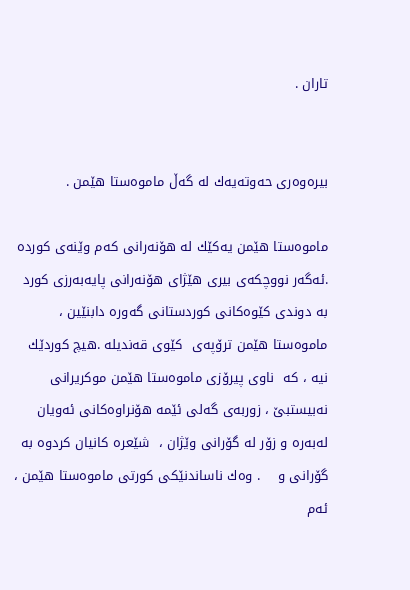تاران .


بیره‌وه‌ری حه‌وته‌یه‌ك له گه‌ڵ ماموه‌ستا هێمن .

ماموه‌ستا هێمن یه‌كێك له‌ هۆنه‌رانی كه‌م وێنه‌ی كورده‌ .ئه‌گه‌ر نووچكه‌ی بیری هێژای هۆنه‌رانی پایه‌به‌رزی كورد به‌ دوندی كێوه‌كانی كوردستانی گه‌وره‌ دابنێین ، ماموه‌ستا هێمن ترۆپه‌ی  كێوی قه‌ندیله .هیچ كوردێك نیه‌ ، كه  ناوی پیرۆزی ماموه‌ستا هێمن موكریرانی نه‌بیستبێ ، زوربه‌ی گه‌لی ئێمه‌ هۆنراوه‌كانی ئه‌ویان له‌به‌ره و زۆر له گۆرانی وێژان ،  شێعره كانیان كردوه‌ به‌        گۆرانی و    . وه‌ك ناساندنێكی كورتی ماموه‌ستا هێمن ، ئه‌م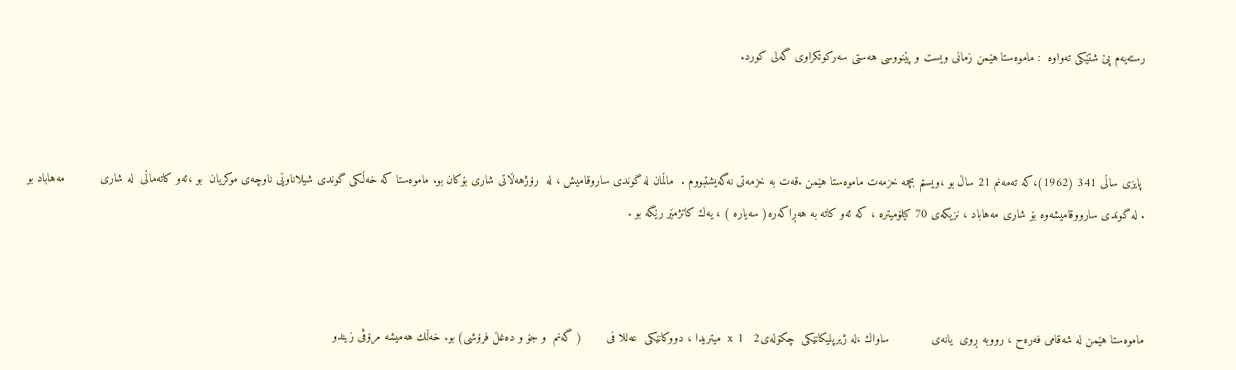رسته‌یه‌م پێ شتێكی ته‌واوه‌  : ماموه‌ستا هێمن زمانی ویست و پێنووسی هه‌ستی سه‌ركوتكراوی گه‌لی كورد.



 پایزی ساڵی 341 (1962)،كه‌ ته‌مه‌نم 21 ساڵ بو ،ویستم بچمه‌ خزمه‌ت ماموه‌ستا هێمن .قه‌ت به‌ خزمه‌تی نه‌گه‌یشتبووم .  ماڵمان له‌ گوندی ساروقامیش ، له  رۆژهه‌ڵاتی شاری بۆكان بو. ماموه‌ستا كه‌ خه‌ڵكی گوندی شیلاناوێی ناوچه‌ی موكریان  بو ،ئه‌و كاته‌ماڵی  له شاری          مه‌هاباد بو . له‌ گوندی سارووقامیشه‌وه‌ بۆ شاری مه‌هاباد ، نزیكه‌ی 70 كیلۆمیتره‌ ، كه‌ ئه‌و كاته‌ به‌ هه‌ڕاكه‌ره‌( سه‌یاره‌ ) ، یه‌ك كاتژمێر رێگه‌ بو .



ماموه‌ستا هێمن له‌ شه‌قامی فه‌ره‌ح ، رووبه ڕوی  یانه‌ی            ساواك ،له‌ ژیرپلیكانێكی  چكۆله‌یx 1   2  میتریدا ، دووكانێكی  عه‌للا فی       ( گه‌نم  و جۆ و ده‌غڵ فرۆشی) بو. خه‌ڵك هه‌میشه‌ مرۆڤی زیندو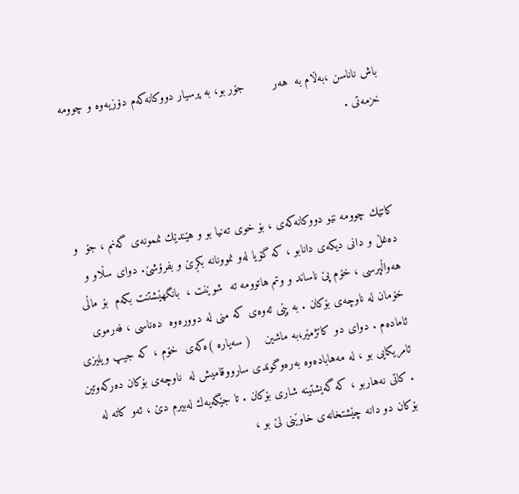باش ناناسن ،به‌ڵام به‌  هه‌ر        جۆر بو، به‌ پرسیار دووكانه‌كه‌م دۆزیه‌وه‌ و چوومه‌ خزمه‌تی .



كاتێك چوومه‌ نێو دووكانه‌كه‌ی ، بۆ خوی ته‌نیا بو و هێندێك نممونه‌ی گه‌نم ، جۆ  و ده‌غڵ و دانی دیكه‌ی دانابو ، كه‌ گۆیا له‌و نموونانه بكڕێ و بفرۆشێ. دوای سڵاو و هه‌واڵپرسی ، خۆم پێ ناساند و وتم هاتوومه ته‌  شوێنت ،  بانگهێشتنت بكه‌م  بۆ ماڵی خۆمان له‌ ناوچه‌ی بۆكان . به‌ پێی ئه‌وه‌ی كه‌ منی له‌ دووره‌وه‌  ده‌ناسی ، فه‌رموی ئاماده‌م . دوای دو كاتژمێر،به‌ ماشین    ( سه‌یاره‌ )ه‌كه‌ی  خۆم ، كه‌ جیپ ویلیزی ئامریكایی بو ، له‌ مه‌هاباده‌وه‌ به‌ره‌وگوندی سارووقامیش له‌  ناوچه‌ی بۆكان ده‌ركه‌وتین . كاتی نه‌هاربو ، كه‌ گه‌یشتینه‌ شاری بۆكان . تا جێگه‌یه‌ك له‌بیرم دێ ، ئه‌و كاته‌ له‌ بۆكان دو دانه‌ چێشتخانه‌ی خاوێنی لێ بو ،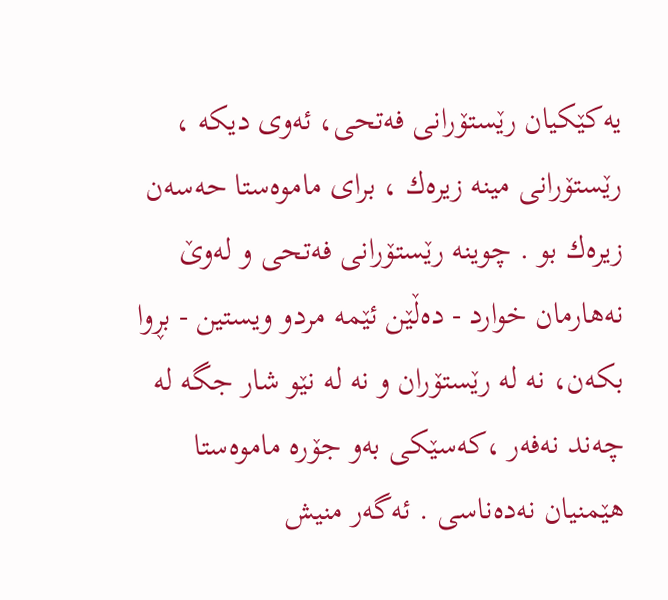یه‌كێكیان رێستۆرانی فه‌تحی، ئه‌وی دیكه‌ ، رێستۆرانی مینه‌ زیره‌ك ، برای ماموه‌ستا حه‌سه‌ن زیره‌ك بو . چوینه‌ رێستۆرانی فه‌تحی و له‌وێ نه‌هارمان خوارد - ده‌ڵێن ئێمه‌ مردو ویستین - بڕوا بكه‌ن، نه‌ له‌ رێستۆران و نه‌ له‌ نێو شار جگه‌ له‌ چه‌ند نه‌فه‌ر ،كه‌سێكی به‌و جۆره‌ ماموه‌ستا هێمنیان نه‌ده‌ناسی . ئه‌گه‌ر منیش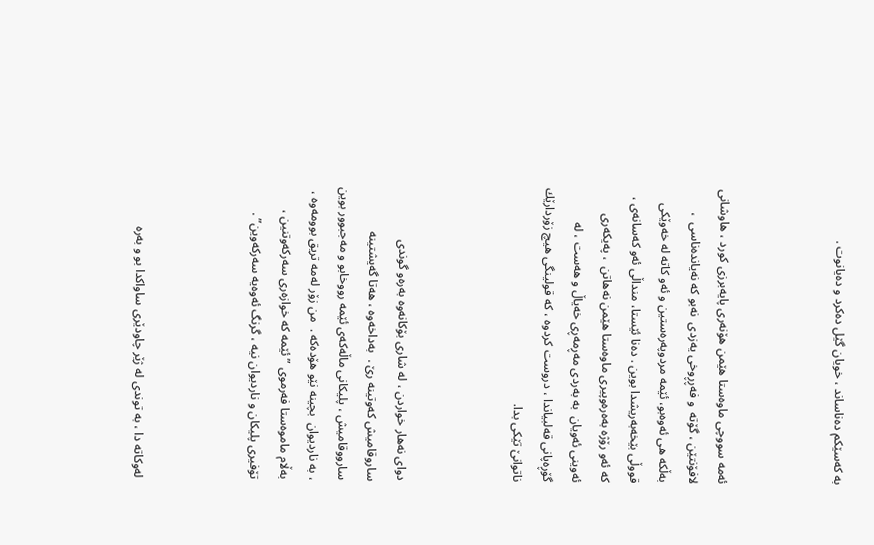به‌ كه‌سێكم ده‌ناساند ، خویان گێل ده‌كرد و ده‌یانوت .



ئه‌مه‌ سووچی ماوه‌ستا هێمن هۆنه‌ری پایه‌برزی كورد ، هاوشانی لافۆنتێن ، گۆته‌  و فه‌ڕڕوخی یه‌زدی  نه‌بو كه‌ نه‌یانده‌ناسی  ، به‌ڵكه هی ئه‌وه‌بو، ئێمه‌ مردوپه‌ره‌ستین و ئه‌و كاته‌ له‌ خه‌وێكی قووڵی بێخه‌به‌ریشدا بوین . ده‌نا ئێستا، منداڵی ئه‌و كه‌سانه‌ی ، كه‌ ئه‌و رۆژه‌ به‌ه‌ره‌وپیری ماوه‌ستا هێمن نه‌هاتن  ، په‌یكه‌ری ئه‌وینی ئه‌ویان  به‌ به‌ردی مه‌ڕمه‌ڕی خه‌یاڵ و هه‌ست ، له‌ گۆڕه‌پانی قه‌لبیاندا ، دروست كردوه‌ ، كه‌ قولینگی هیچ زۆردارێك ناتوانێ تێكی بدا.



دوای نه‌هار خواردن ، له‌ شاری بۆكانه‌وه‌ به‌ره‌و گوندی ساروقامیش كه‌وتینه‌ رێ .  به‌داخه‌وه‌ ، هه‌تا گه‌یشتینه‌ سارووقامیش ، پلیكانی ماڵه‌كه‌ی ئێمه‌ رووخابو و مه‌جبوور بوین ، به‌ ناردیوان  بچینه‌ نێو هۆده‌كه‌ .  من زۆر له‌مه‌ تریق بوومه‌وه‌ ، به‌ڵام ماموه‌ستا فه‌رموی ”ئێمه‌ كه‌ خوازه‌ری سه‌ركه‌وتنین ، تۆفیری پلیكان و ناردیوان نیه ، گرنگ ئه‌وه‌یه‌ سه‌ركه‌وین” .



له‌وكاته‌ دا ، به‌ توندی له‌ ژێر چاودێری ساواكدا بو و به‌ره‌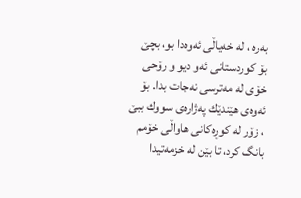به‌ره‌ ، له‌ خه‌یاڵی ئه‌وه‌دا بو، بچێ بۆ كوردستانی ئه‌و دیو و رۆحی خۆی له‌ مه‌ترسی نه‌جات بدا. بۆ ئه‌وه‌ی هێندێك په‌ژاره‌ی سووك ببێ ، زۆر له‌ كوڕه‌كانی هاواڵی خۆمم بانگ كرد، تا بێن له‌ خزمه‌تیدا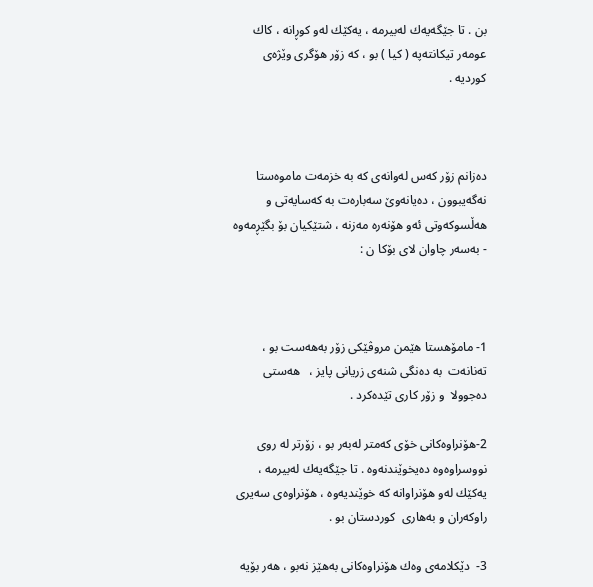بن . تا جێگه‌یه‌ك له‌بیرمه‌ ، یه‌كێك له‌و كوڕانه‌ ، كاك عومه‌ر تیكانته‌په‌ ( كیا ) بو ، كه‌ زۆر هۆگری وێژه‌ی كوردیه‌ .



ده‌زانم زۆر كه‌س له‌وانه‌ی كه‌ به‌ خزمه‌ت ماموه‌ستا نه‌گه‌یبوون ، ده‌یانه‌وێ سه‌باره‌ت به‌ كه‌سایه‌تی و هه‌ڵسوكه‌وتی ئه‌و هۆنه‌ره‌ مه‌زنه‌ ، شتێكیان بۆ بگێڕمه‌وه‌  - به‌سه‌ر چاوان لای بۆكا ن :



1- مامۆهستا هێمن مروڤێكی زۆر به‌هه‌ست بو ،  ته‌نانه‌ت  به‌ ده‌نگی شنه‌ی زریانی پایز ،   هه‌ستی ده‌جوولا  و زۆر كاری تێده‌كرد .

2-هۆنراوه‌كانی خۆی كه‌متر له‌به‌ر بو ، زۆرتر له‌ روی نووسراوه‌وه‌ ده‌یخوێندنه‌وه‌ . تا جێگه‌یه‌ك له‌بیرمه‌ ، یه‌كێك له‌و هۆنراوانه‌ كه‌ خوێندیه‌وه‌ ، هۆنراوه‌ی سه‌یری راوكه‌ران و به‌هاری  كوردستان بو .

3-  دێكلامه‌ی وه‌ك هۆنراوه‌كانی به‌هێز نه‌بو ، هه‌ر بۆیه‌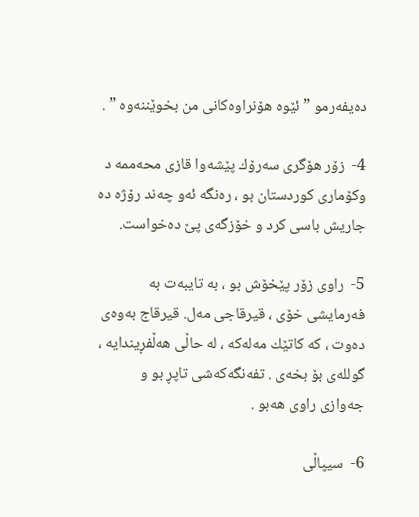ده‌یفه‌رمو ” ئێوه‌ هۆنراوه‌كانی من بخوێننه‌وه‌ ” .

4-  زۆر هۆگری سه‌رۆك پێشه‌وا قازی محه‌ممه‌ د وكۆماری كوردستان بو ، ره‌نگه‌ ئه‌و چه‌ند رۆژه‌ ده‌ جاریش باسی كرد و خۆزگه‌ی پێ ده‌خواست.

5-  راوی زۆر پێخۆش بو ، به‌ تایبه‌ت به‌ فه‌رمایشی خۆی ، قیرقاجی مه‌ل. قیرقاج به‌وه‌ی ده‌وت ، كه‌ كاتێك مه‌له‌كه‌ ، له‌ حاڵی هه‌ڵفڕیندایه‌ ، گولله‌ی بۆ بخه‌ی . تفه‌نگه‌كه‌شی تاپڕ بو و جه‌وازی راوی هه‌بو .

6-  سیپاڵی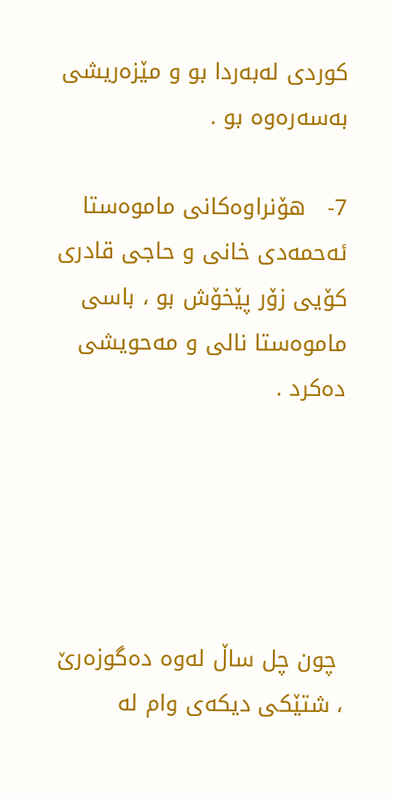كوردی له‌به‌ردا بو و مێزه‌ریشی به‌سه‌ره‌وه‌ بو .

7-   هۆنراوه‌كانی ماموه‌ستا ئه‌حمه‌دی خانی و حاجی قادری كۆیی زۆر پێخۆش بو ، باسی ماموه‌ستا نالی و مه‌حویشی ده‌كرد .





 چون چل ساڵ له‌وه‌ ده‌گوزه‌رێ ، شتێكی دیكه‌ی وام له‌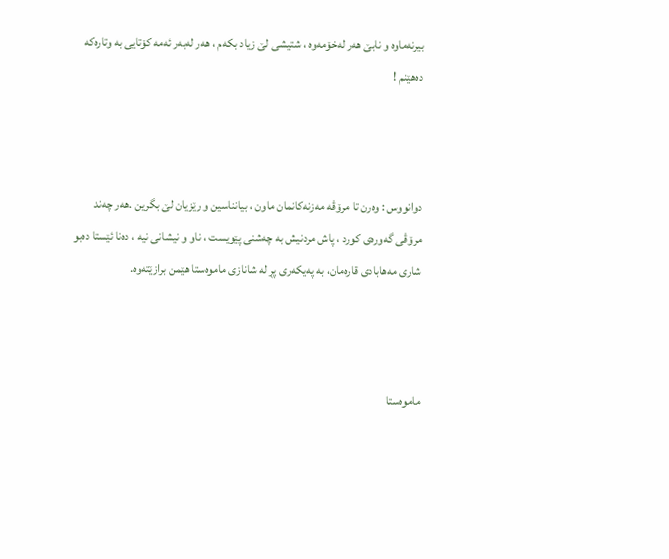بیرنه‌ماوه‌ و نابێ هه‌ر له‌خۆمه‌وه‌ ، شتیشی لێ زیاد بكه‌م ، هه‌ر له‌به‌ر ئه‌مه‌ كۆتایی به‌ وتاره‌كه‌ ده‌هێنم !



دوانووس : وه‌رن تا مرۆڤه‌ مه‌زنه‌كانمان ماون ، بیانناسین و رێزیان لێ بگرین .هه‌ر چه‌ند مرۆڤی گه‌وره‌ی كورد ، پاش مردنیش به‌ چه‌شنی پێویست ، ناو و نیشانی نیه‌ ، ده‌نا ئێستا ده‌بو شاری مه‌هابادی قاره‌مان، به‌ په‌یكه‌ری پڕ له‌ شانازی ماموه‌ستا هێمن برازێته‌وه‌.



ماموه‌ستا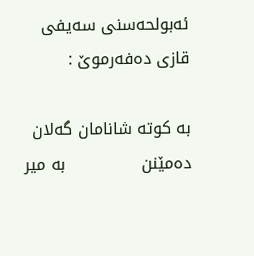ئه‌بولحه‌سنی سه‌یفی قازی ده‌فه‌رموێ :

به كوته‌ شانامان گه‌لان  ده‌مێنن              به‌ میر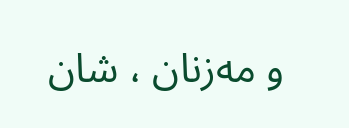و مه‌زنان ، شان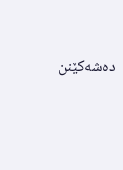ده‌شه‌كێنن